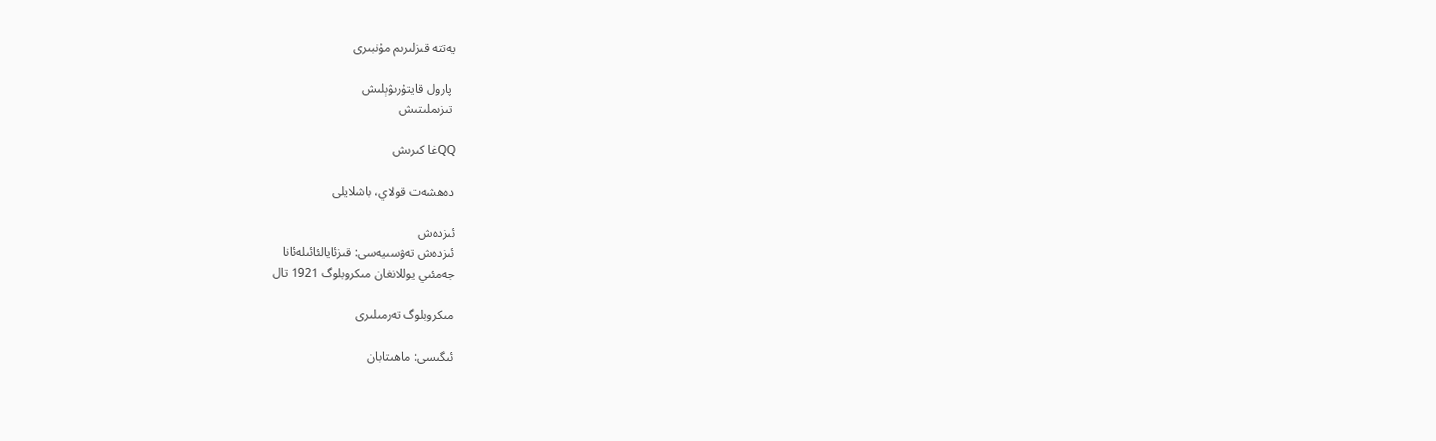يەتتە قىزلىرىم مۇنبىرى

 پارول قايتۇرىۋېلىش
 تىزىملىتىش

QQغا كىرىش

دەھشەت قولاي، باشلايلى

ئىزدەش
ئىزدەش تەۋسىيەسى: قىزئايالئائىلەئانا
جەمئىي يوللانغان مىكروبلوگ 1921 تال

مىكروبلوگ تەرمىلىرى

ئىگىسى: ماھىتابان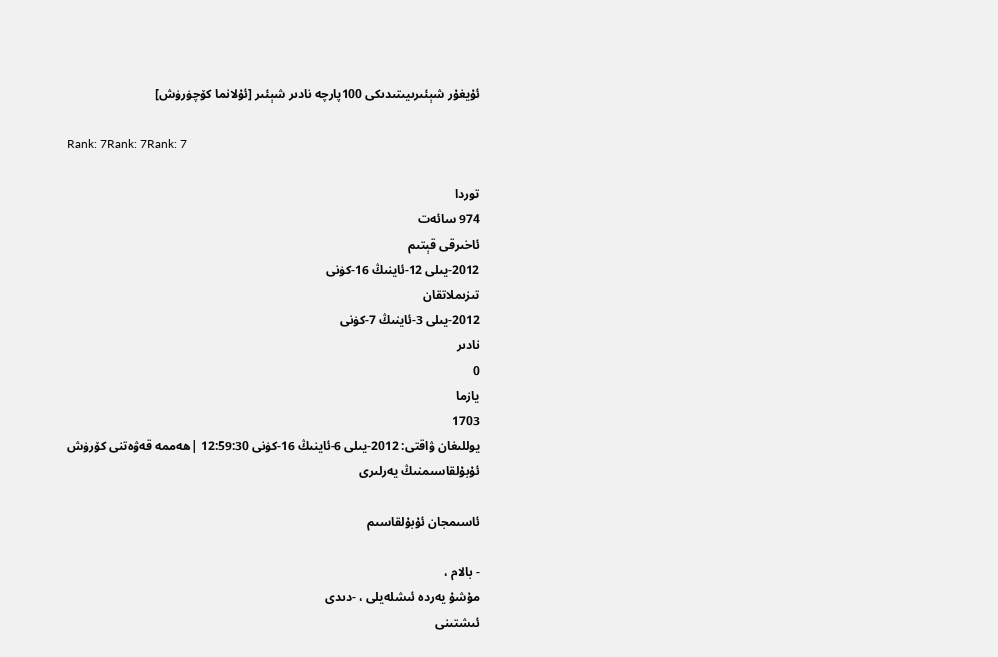ئۇيغۇر شېئىرىيىتىدىكى 100پارچە نادىر شېئىر [ئۇلانما كۆچۈرۈش]

Rank: 7Rank: 7Rank: 7

توردا
974 سائەت
ئاخىرقى قېتىم
2012-يىلى 12-ئاينىڭ 16-كۈنى
تىزىملاتقان
2012-يىلى 3-ئاينىڭ 7-كۈنى
نادىر
0
يازما
1703
يوللىغان ۋاقتى: 2012-يىلى 6-ئاينىڭ 16-كۈنى 12:59:30 |ھەممە قەۋەتنى كۆرۈش
ئۇبۇلقاسىمنىڭ يەرلىرى

ئاسىمجان ئۇبۇلقاسىم

- بالام ،
مۇشۇ يەردە ئىشلەيلى ، -دىدى
ئىشتىنى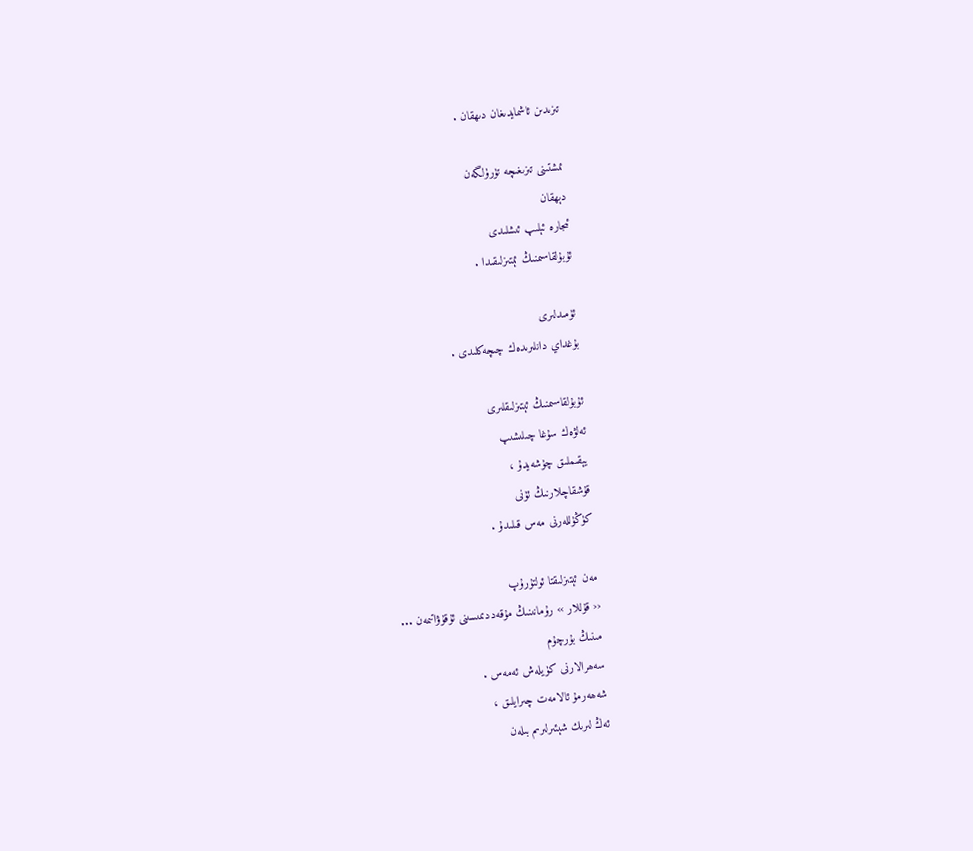تىزىدىن ئاشمايدىغان دىھقان .

ئىشتىنى تىزىغىچە تۈرۈلگەن
دېھقان
ئىجارە ئېلىپ ئىشلىدى
ئۇبۇلقاسىمنىڭ ئېتىزلىقىدا .

ئۈمىدلىرى
بۇغداي دانلىرىدەك چىچەكلىدى .

ئۇبۇلقاسىمنىڭ ئېتىزلىقلىرى
ئەلۋەك سۇغا چىلىشىپ
يېقىملىق چۈشەيدۇ ،
قۇشقاچلارنىڭ ئۈنى
كۈڭۈللەرنى مەس قىلىدۇ .

مەن ئېتىزلىقتا ئولتۇرۇپ
‹‹ قۇللار ›› رۇمانىنىڭ مۇقەددىمىسىنى ئۇقۇۋاتىمەن ...
مىنىڭ بۇرچۇم
سەھرالارنى كۈيلەش ئەمەس .
شەھەرمۇ ئالامەت چىرايلىق ،
ئەڭ لىرىك شېئىرلىرىم بىلەن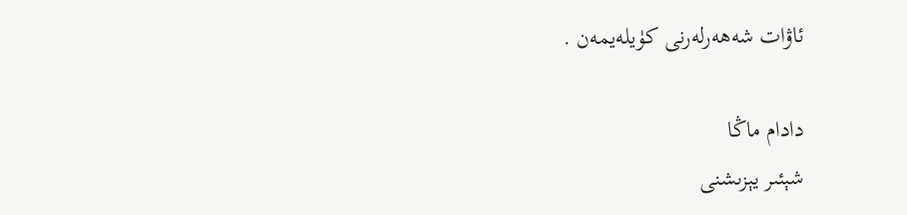ئاۋات شەھەرلەرنى كۈيلەيمەن .

دادام ماڭا
شېئىر يېزىشنى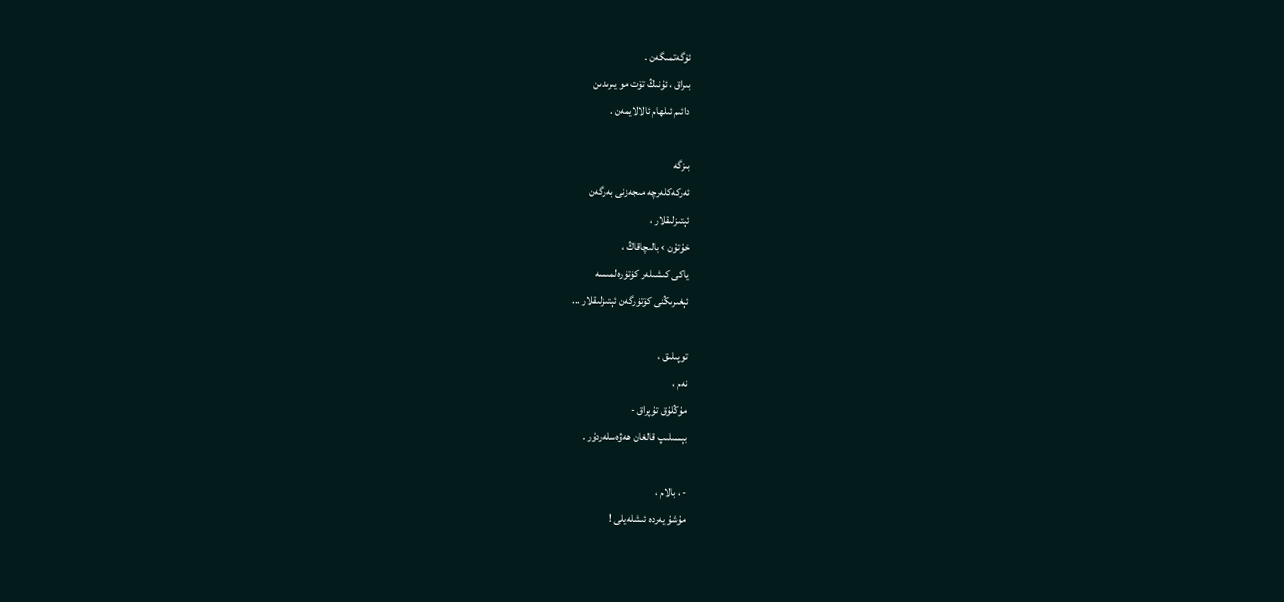ئۈگەتمىگەن .
بىراق ، ئۇنىڭ تۆت مو يىرىدىن
دائىم ئىلھام ئالالايمەن .

بىزگە
ئەركەكلەرچە مىجەزنى بەرگەن
ئېتىزلىقلار ،
خۇتۇن › بالىچاقاڭ ،
ياكى كىشىلەر كۈتۈرەلمىسە
ئېغىرىڭنى كۆتۈرگەن ئېتىزلىقلار ...

توپىلىق ،
نەم ،
مۇڭلۇق تۇپراق -
بېسىلىپ قالغان ھەۋەسلەردۇر .

- ، بالام ،
مۇشۇ يەردە ئىشلەيلى !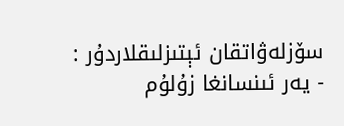سۆزلەۋاتقان ئېتىزلىقلاردۇر :
- يەر ئىنسانغا زۇلۇم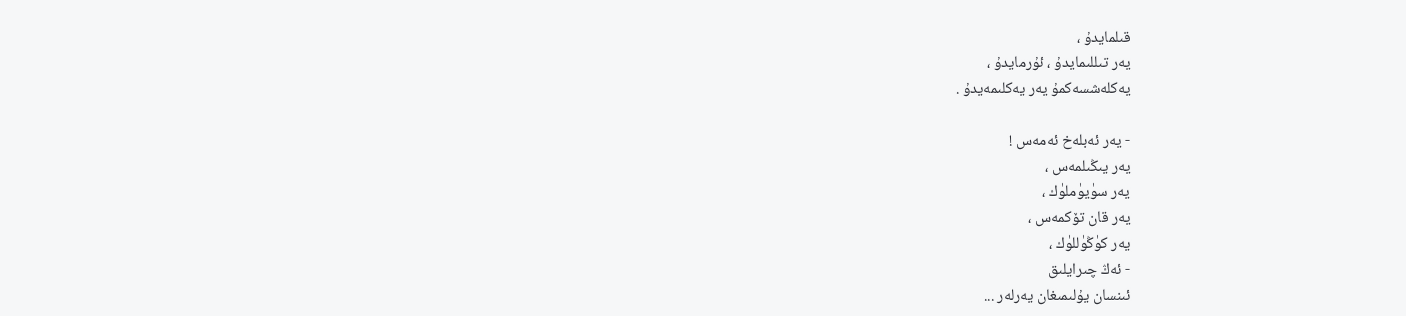قىلمايدۇ ،
يەر تىللىمايدۇ ، ئۇرمايدۇ ،
يەكلەشسەكمۇ يەر يەكلىمەيدۇ .

- يەر ئەبلەخ ئەمەس !
يەر يىڭىلمەس ،
يەر سۈيۈملۈك ،
يەر قان تۆكمەس ،
يەر كۈڭۈللۈك ،
- ئەڭ چىرايلىق
ئىنسان يۇلىمىغان يەرلەر ...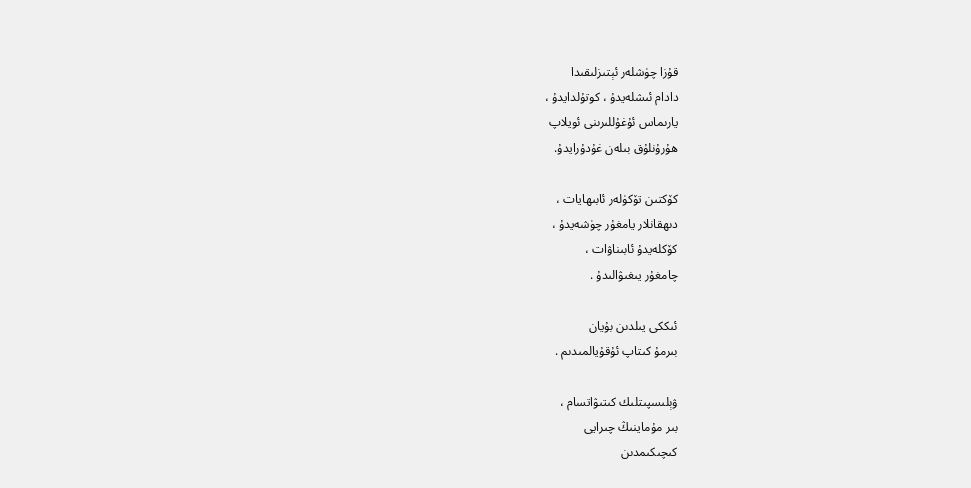قۇزا چۈشلەر ئېتىزلىقىدا
دادام ئىشلەيدۇ ، كوتۇلدايدۇ ،
يارىماس ئۇغۇللىرىنى ئويلاپ
ھۇرۇنلۇق بىلەن غۇدۇرايدۇ.

كۆكتىن تۆكۈلەر ئابىھايات ،
دىھقانلار يامغۇر چۈشەيدۇ ،
كۆكلەيدۇ ئابىناۋات ،
چامغۇر يىغىۋالىدۇ .

ئىككى يىلدىن بۇيان
بىرمۇ كىتاپ ئۇقۇيالمىدىم .

ۋېلىسپىتلىك كىتىۋاتسام ،
بىر مۇماينىڭ چىرايى
كىچىكىمدىن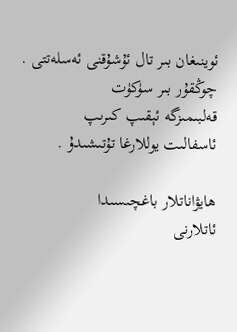ئوينىغان بىر تال ئۇشۇقنى ئەسلەتتى .
چوڭقۇر بىر سۈكۈت
قەلبىمىزگە ئېقىپ كىرىپ
ئاسفالىت يوللارغا تۇتىشىدۇ .

ھايۋاناتلار باغچىسىدا
ئاتلارنى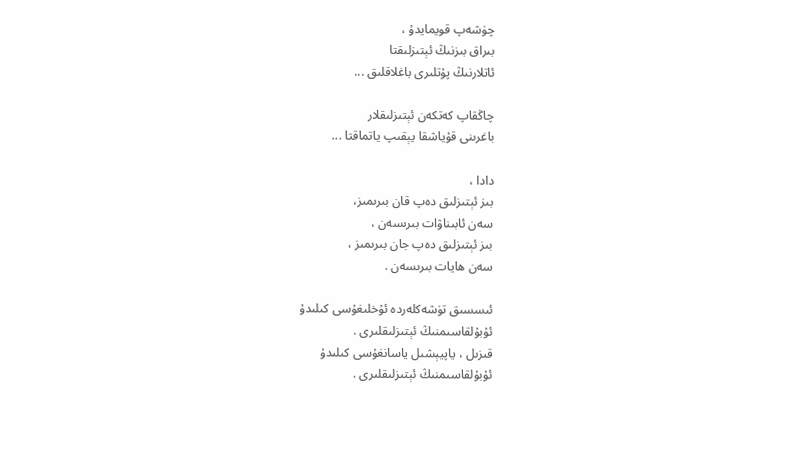چۈشەپ قويمايدۇ ،
بىراق بىزنىڭ ئېتىزلىقتا
ئاتلارنىڭ پۇتلىرى باغلاقلىق ...

چاڭقاپ كەتكەن ئېتىزلىقلار
باغرىنى قۇياشقا يېقىپ ياتماقتا ...

دادا ،
بىز ئېتىزلىق دەپ قان بىرىمىز،
سەن ئابىناۋات بىرىسەن ،
بىز ئېتىزلىق دەپ جان بىرىمىز ،
سەن ھايات بىرىسەن .

ئىسسىق تۈشەكلەردە ئۇخلىغۇسى كىلىدۇ
ئۇبۇلقاسىمنىڭ ئېتىزلىقلىرى .
قىزىل ، ياپيېشىل ياسانغۇسى كىلىدۇ
ئۇبۇلقاسىمنىڭ ئېتىزلىقلىرى .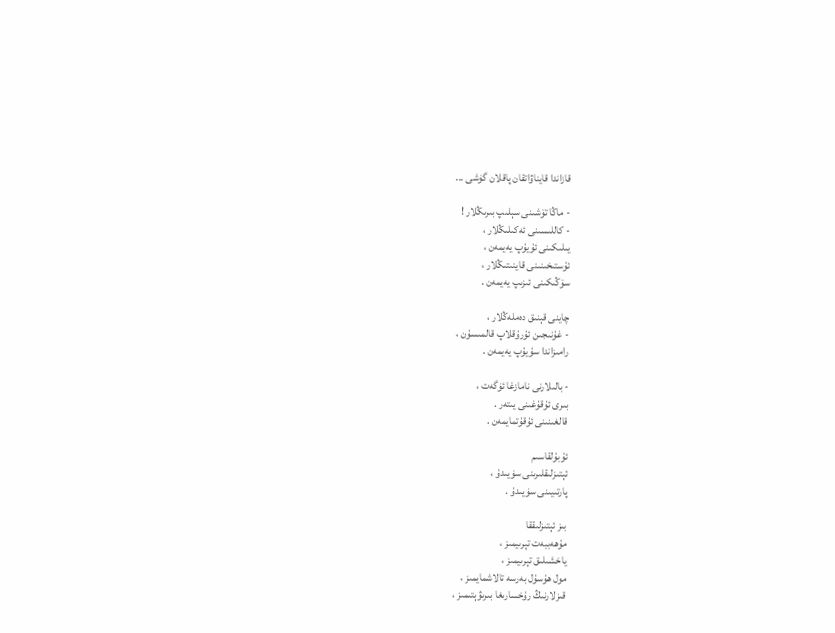قازاندا قايناۋاتقان پاقلان گۈشى ...

- ماڭا تۆشىنى سېلىپ بىرىڭلار !
- كاللىسىنى ئەكىلىڭلار ،
يىلىكىنى ئۇيۇپ يەيمەن ،
ئۇستىخىنىنى قاينىتىڭلار ،
سۆڭىكىنى ئىزىپ يەيمەن .

چاينى قېنىق دەملەڭلار ،
- غۇنىجىن ئۇرۇقلاپ قالمىسۇن ،
رامىزاندا سۇيۇپ يەيمەن .

- بالىلارنى نامازغا ئۈگەت ،
بىرى ئۇقۇغىنى يىتەر .
قالغىنىنى ئۇقۇتمايمەن .

ئۇبۇلقاسىم
ئېتىزلىقلىرىنى سۈيىدۇ ،
پارتىيىنى سۈيىدۇ .

بىز ئېتىزلىققا
مۇھەببەت تېرىيمىز ،
ياخشىلىق تېرىيمىز ،
مول ھۇسۇل بەرسە تالاشمايمىز ،
قىزلارنىڭ رۇخسارىغا بىرىۋېتىمىز ،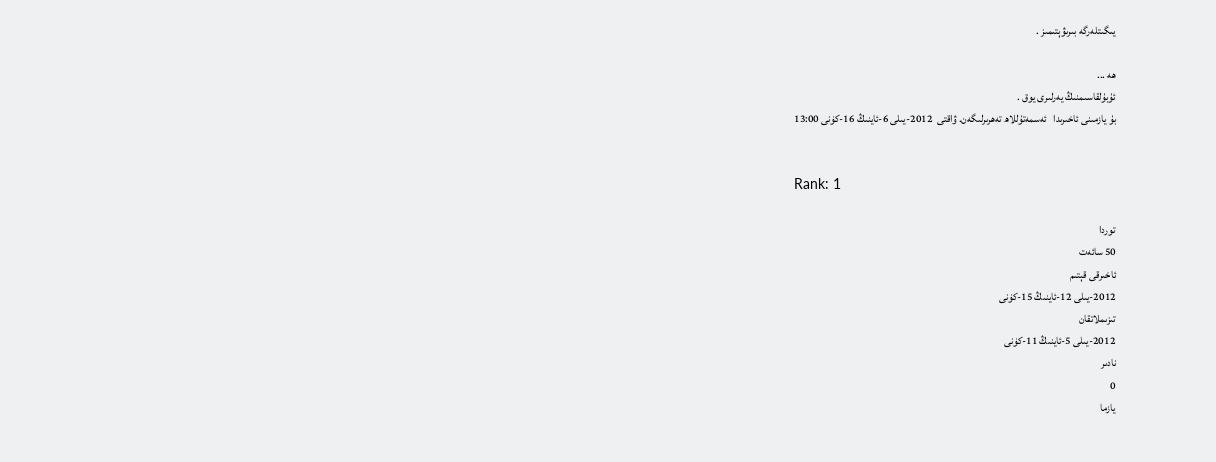يىگىتلەرگە بىرىۋېتىمىز .

ھە ...
ئۇبۇلقاسىمنىڭ يەرلىرى يوق .
بۇ يازمىنى ئاخىرىدا   ئەسمەتۇللاھ تەھرىرلىگەن. ۋاقتى  2012-يىلى 6-ئاينىڭ 16-كۈنى 13:00


Rank: 1

توردا
50 سائەت
ئاخىرقى قېتىم
2012-يىلى 12-ئاينىڭ 15-كۈنى
تىزىملاتقان
2012-يىلى 5-ئاينىڭ 11-كۈنى
نادىر
0
يازما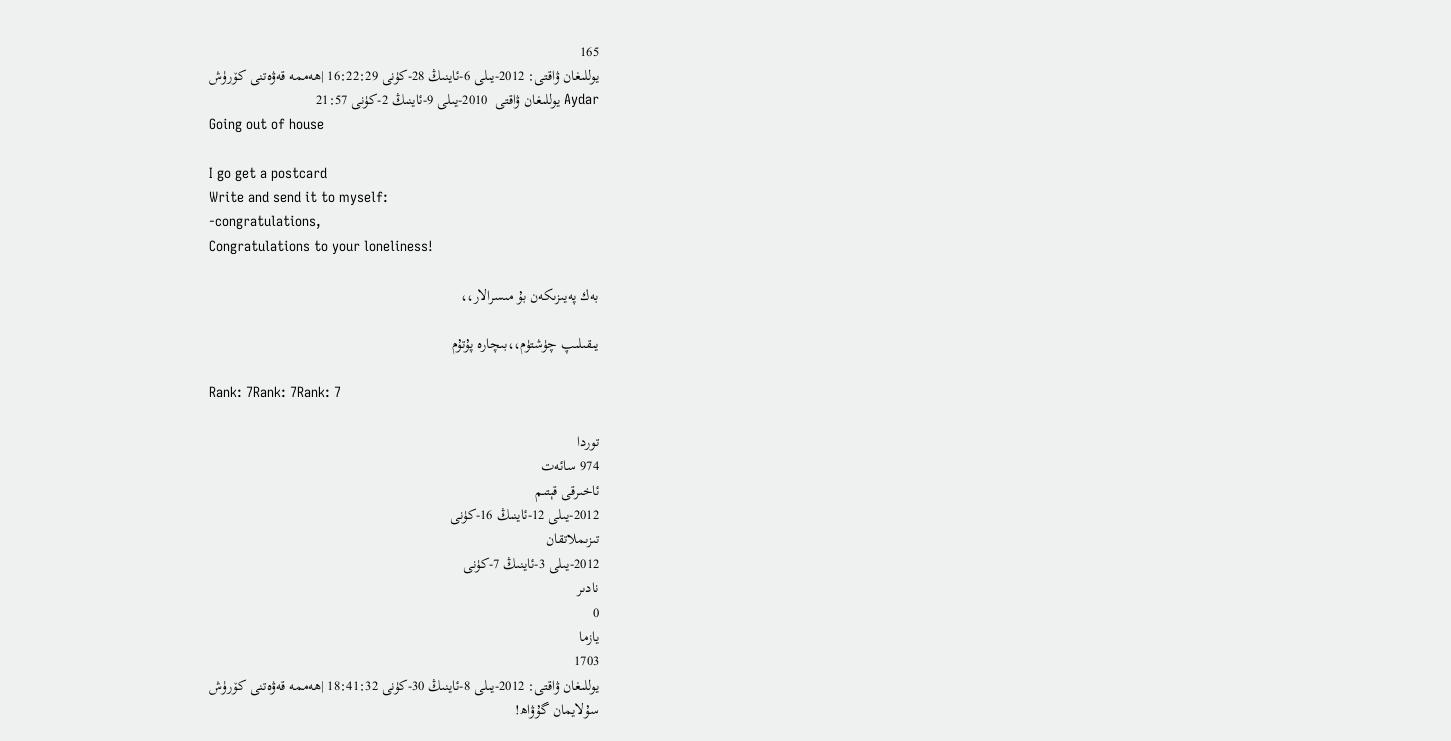165
يوللىغان ۋاقتى: 2012-يىلى 6-ئاينىڭ 28-كۈنى 16:22:29 |ھەممە قەۋەتنى كۆرۈش
Aydar يوللىغان ۋاقتى  2010-يىلى 9-ئاينىڭ 2-كۈنى 21:57
Going out of house

I go get a postcard
Write and send it to myself:
-congratulations,
Congratulations to your loneliness!

بەك پەيىزىكەن بۇ مىسرالار،،

يىقىلىپ چۈشتۈم،،بىچارە پۇتۇم

Rank: 7Rank: 7Rank: 7

توردا
974 سائەت
ئاخىرقى قېتىم
2012-يىلى 12-ئاينىڭ 16-كۈنى
تىزىملاتقان
2012-يىلى 3-ئاينىڭ 7-كۈنى
نادىر
0
يازما
1703
يوللىغان ۋاقتى: 2012-يىلى 8-ئاينىڭ 30-كۈنى 18:41:32 |ھەممە قەۋەتنى كۆرۈش
سۇلايمان گۇۋاھ!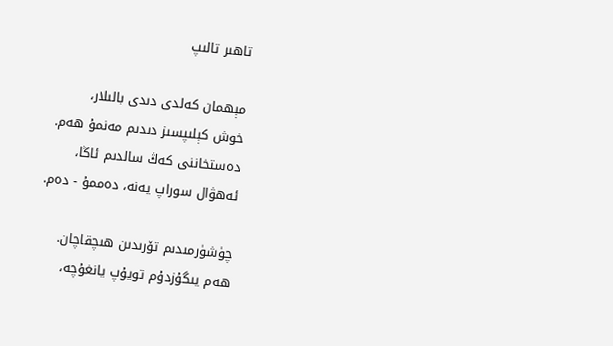تاھىر تالىپ

مېھمان كەلدى دىدى بالىلار،
خوش كېلىپسىز دىدىم مەنمۇ ھەم.
دەستخاننى كەڭ سالدىم ئاڭا،
ئەھۋال سوراپ يەنە، دەممۇ - دەم.

چۈشۈرمىدىم تۆرىدىن ھىچقاچان.
ھەم يىگۇزدۇم تويۇپ يانغۇچە،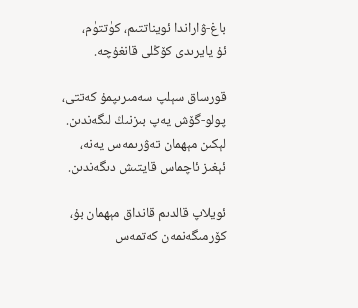باغ-ۋاراندا ئويناتتىم، كۈتتۈم،
ئۇ يايرىدى كۆڭلى قانغۇچە.

قورساق سېلپ سەمىرىپمۇ كەتتى،
پولو-گۆش يەپ بىزنىڭ لىگەندىن.
لېكىن مېھمان تەۋرىمەس يەنە،
ئېغىز ئاچماس قايتىش دىگەندىن.

ئويلاپ قالدىم قانداق مېھمان بۇ،
كۆرمىگەنمەن كەتمەس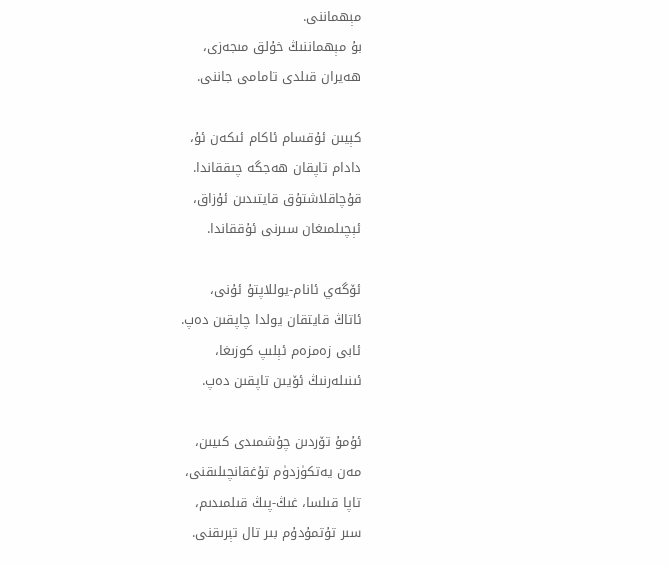مېھماننى.
بۇ مېھماننىڭ خۇلق مىجەزى،
ھەيران قىلدى تامامى جاننى.

كېيىن ئۇقسام ئاكام ئىكەن ئۇ،
دادام تاپقان ھەجگە چىققاندا.
قۇچاقلاشتۇق قايتىدىن ئۇزاق،
ئېچىلمىغان سىرنى ئۇققاندا.

ئۆگەي ئانام-يوللاپتۇ ئۇنى،
ئاتاڭ قايتقان يولدا چاپقىن دەپ.
ئابى زەمزەم ئېلىپ كوزىغا،
ئىنىلەرنىڭ ئۆيىن تاپقىن دەپ.

ئۇمۇ تۆردىن چۇشمىدى كىيىن،
مەن يەتكۈزدۈم تۇغقانچىلىقنى،
تاپا قىلسا، غىڭ-پىڭ قىلمىدىم،
سىر تۇتمۇدۇم بىر تال تېرىقنى.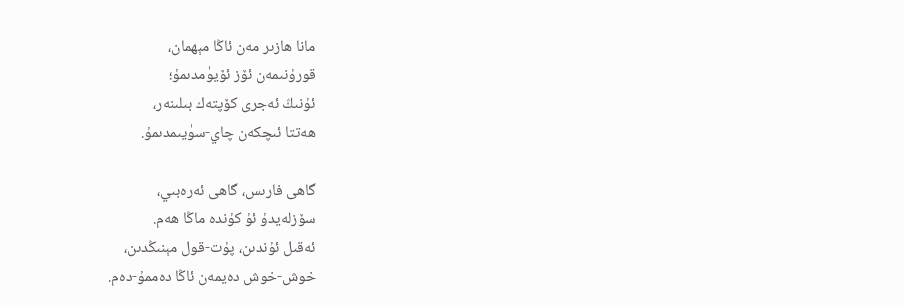مانا ھازىر مەن ئاڭا مېھمان،
قورۇنىمەن ئۆز ئۆيۈمدىمۇ؛
ئۇنىڭ ئەجرى كۆپتەك بىلىنەر،
ھەتتا ئىچكەن چاي-سۈيىمدىمۇ.

گاھى فارىس، گاھى ئەرەبىي،
سۆزلەيدۇ ئۇ كۇندە ماڭا ھەم.
ئەقىل ئۇندىن، پۇت-قول مېنىڭدىن،
خوش-خوش دەيمەن ئاڭا دەممۇ-دەم.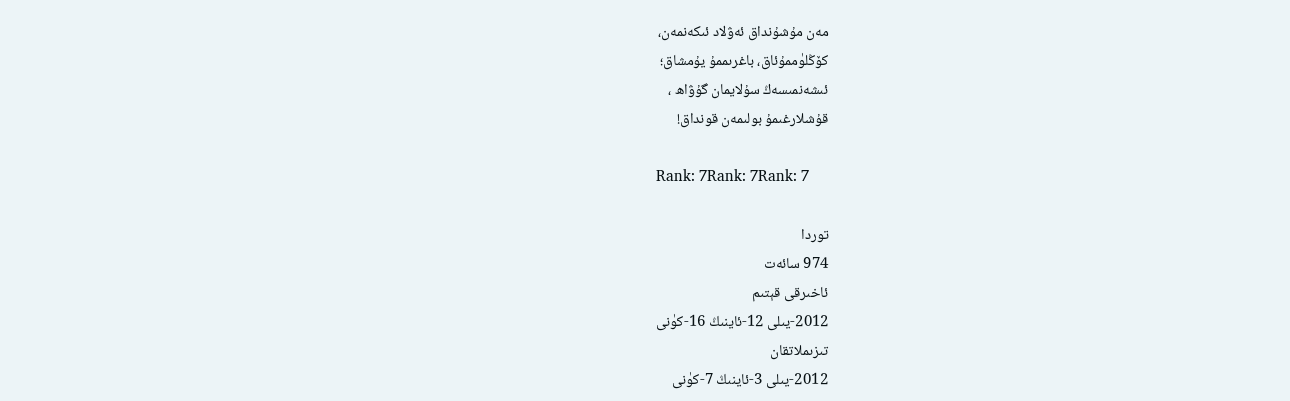مەن مۇشۇنداق ئەۋلاد ئىكەنمەن،
كۆڭلۈممۇئاق، باغرىممۇ يۇمشاق؛
ئىشەنمىسەڭ سۇلايمان گۇۋاھ ،
قۇشلارغىمۇ بولىمەن قونداق!

Rank: 7Rank: 7Rank: 7

توردا
974 سائەت
ئاخىرقى قېتىم
2012-يىلى 12-ئاينىڭ 16-كۈنى
تىزىملاتقان
2012-يىلى 3-ئاينىڭ 7-كۈنى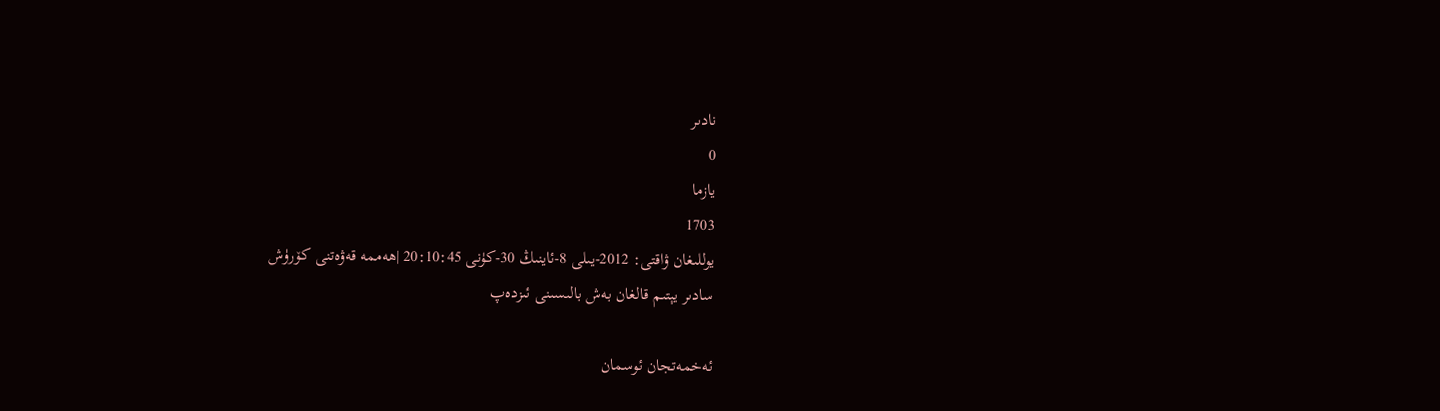نادىر
0
يازما
1703
يوللىغان ۋاقتى: 2012-يىلى 8-ئاينىڭ 30-كۈنى 20:10:45 |ھەممە قەۋەتنى كۆرۈش
سادىر يېتىم قالغان بەش بالىسىنى ئىزدەپ

ئەخمەتجان ئوسمان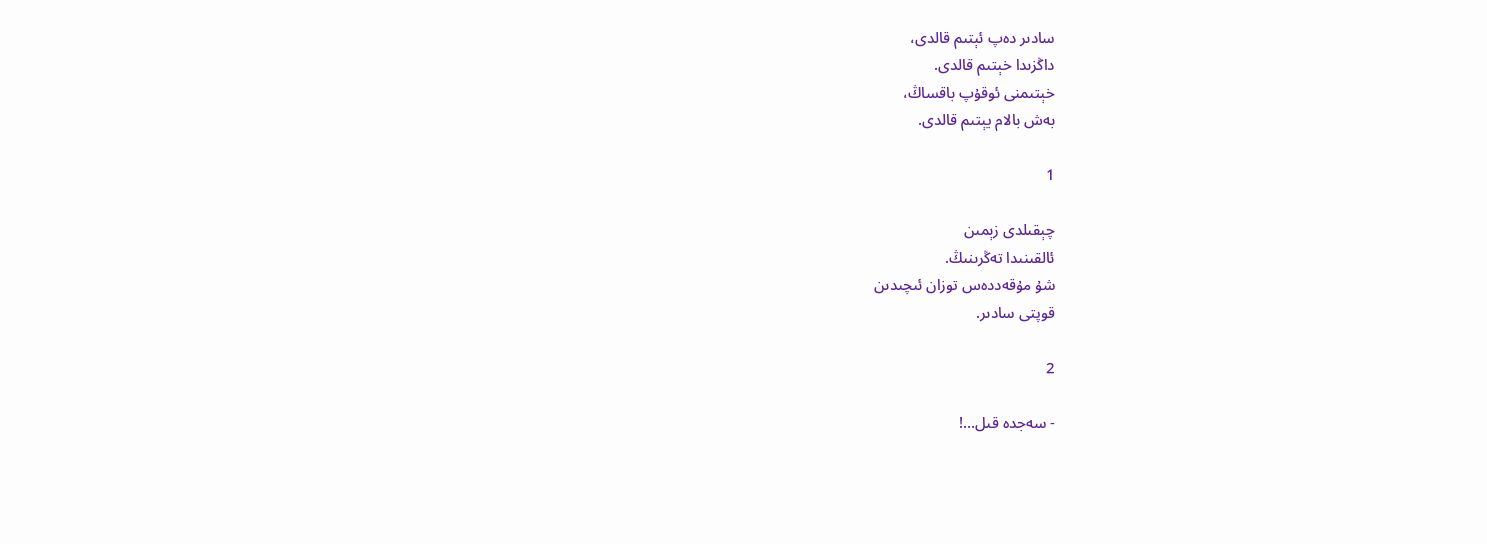سادىر دەپ ئېتىم قالدى،
داڭزىدا خېتىم قالدى.
خېتىمنى ئوقۇپ باقساڭ،
بەش بالام يېتىم قالدى.

1

چېقىلدى زېمىن
ئالقىنىدا تەڭرىنىڭ.
شۇ مۇقەددەس توزان ئىچىدىن
قوپتى سادىر.

2

- سەجدە قىل…!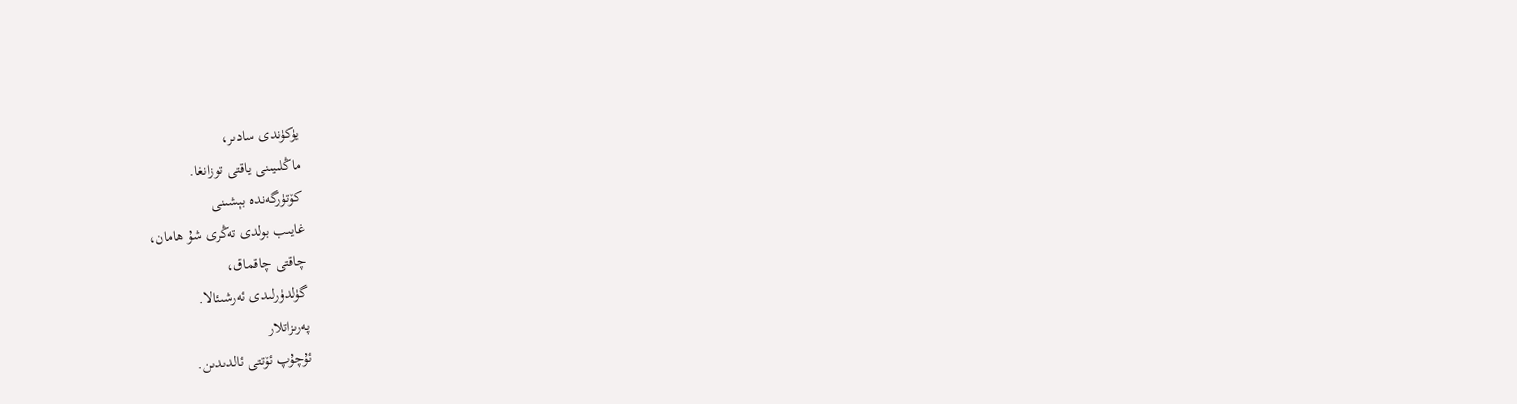يۈكۈندى سادىر،
ماڭلىيىنى ياقتى توزانغا.
كۆتۈرگەندە بېشىنى
غايىب بولدى تەڭرى شۇ ھامان،
چاقتى چاقماق،
گۈلدۈرلىدى ئەرشىئالا.
پەرىزاتلار
ئۇچۇپ ئۆتتى ئالدىدىن.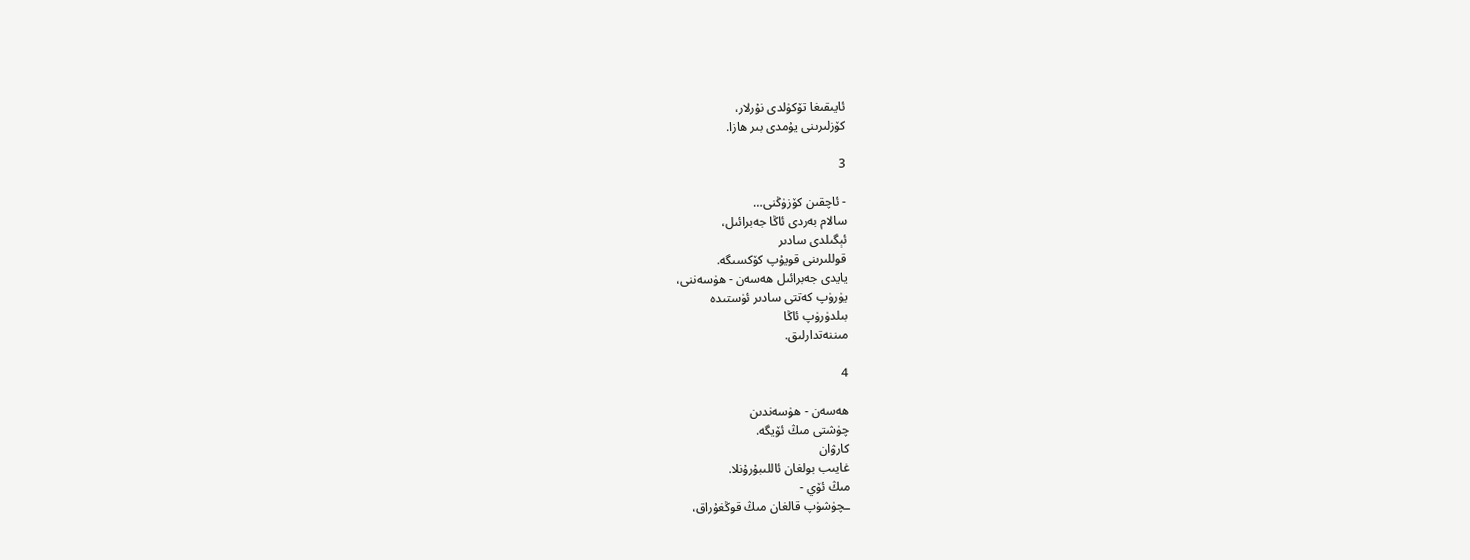ئايىقىغا تۆكۈلدى نۇرلار،
كۆزلىرىنى يۇمدى بىر ھازا.

3

- ئاچقىن كۆزۈڭنى…
سالام بەردى ئاڭا جەبرائىل،
ئېگىلدى سادىر
قوللىرىنى قويۇپ كۆكسىگە.
يايدى جەبرائىل ھەسەن - ھۈسەننى،
يۈرۈپ كەتتى سادىر ئۈستىدە
بىلدۈرۈپ ئاڭا
مىننەتدارلىق.

4

ھەسەن - ھۈسەندىن
چۈشتى مىڭ ئۆيگە.
كارۋان
غايىب بولغان ئاللىبۇرۇنلا.
مىڭ ئۆي -
ـچۈشۈپ قالغان مىڭ قوڭغۇراق،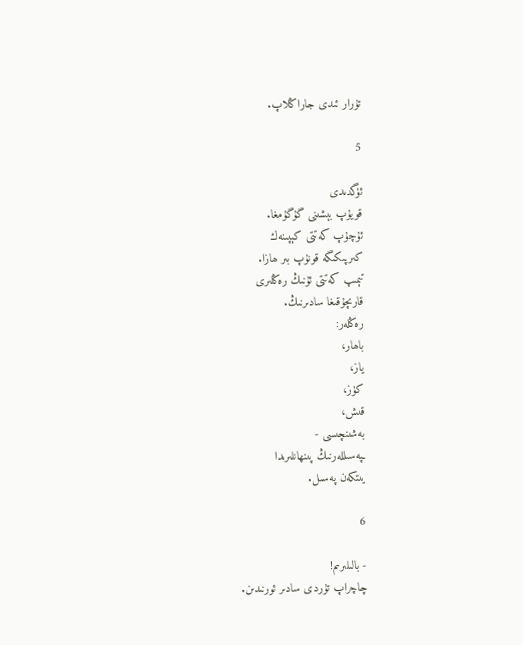تۇرار ئىدى جاراڭلاپ.

5

ئۈگدىدى
قويۇپ بېشىنى گۇگۇمغا.
ئۇچۇپ كەتتى كېپىنەك
كىرپىكىگە قونۇپ بىر ھازا.
تېمىپ كەتتى ئۇنىڭ رەڭلىرى
قارىچۇقىغا سادىرنىڭ.
رەڭلەر:
باھار،
ياز،
كۈز،
قىش،
بەشىنچىسى -
ـپەسىللەرنىڭ پىنھانلىرىدا
يىتكەن پەسىل.

6

- بالىلىرىم!
چاچراپ تۇردى سادىر ئورنىدىن.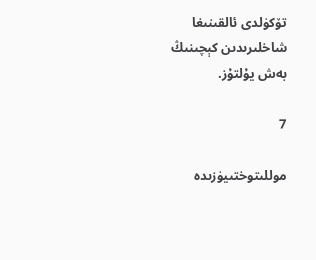تۆكۈلدى ئالقىنىغا
شاخلىرىدىن كېچىنىڭ
بەش يۇلتۇز.

7

موللىتوختىيۈزىدە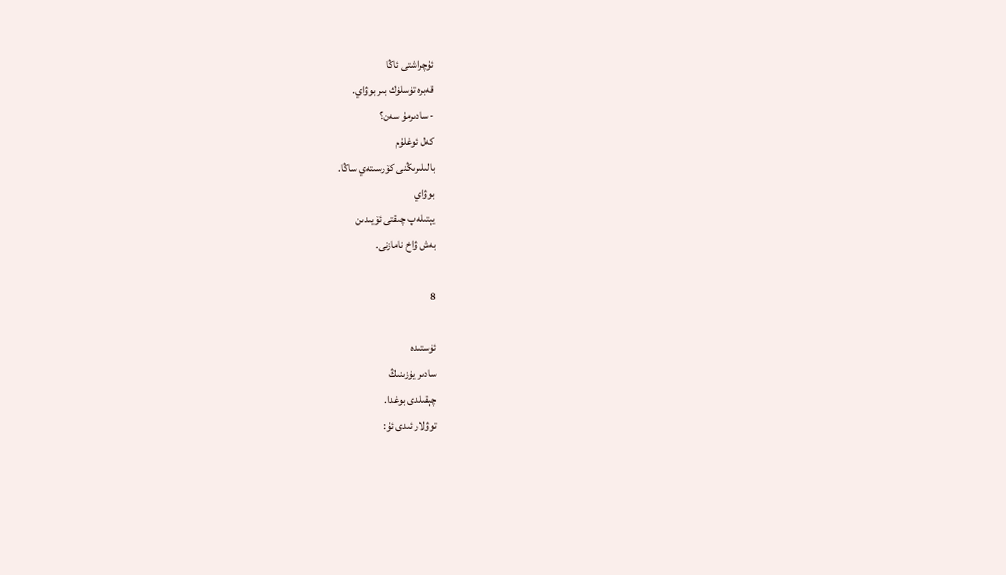ئۇچراشتى ئاڭا
قەبرە تۈسلۈك بىر بوۋاي.
- سادىرمۇ سەن؟
كەل ئوغلۇم
بالىلىرىڭنى كۆرسىتەي ساڭا.
بوۋاي
يېتىلەپ چىقتى ئۆيىدىن
بەش ۋاخ نامازنى.

8

ئۈستىدە
سادىر يۈزىنىڭ
چېقىلدى بوغدا.
توۋلار ئىدى ئۇ: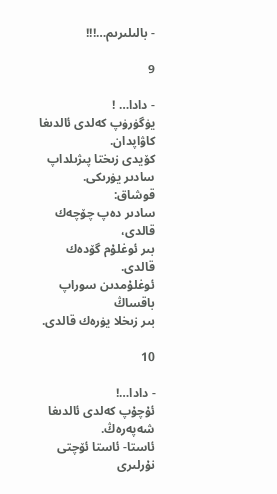- بالىلىرىم…!!!

9

- دادا… !
يۈگۈرۈپ كەلدى ئالدىغا
كاۋاپدان.
كۆيدى زىختا پىژىلداپ
سادىر يۈرىكى.
قوشاق:
سادىر دەپ چۆچەك قالدى،
بىر ئوغلۇم گۆدەك قالدى.
ئوغلۇمدىن سوراپ باقساڭ
بىر زىخلا يۈرەك قالدى.

10

- دادا…!
ئۇچۇپ كەلدى ئالدىغا
شەپەرەڭ.
ئاستا- ئاستا ئۆچتى نۇرلىرى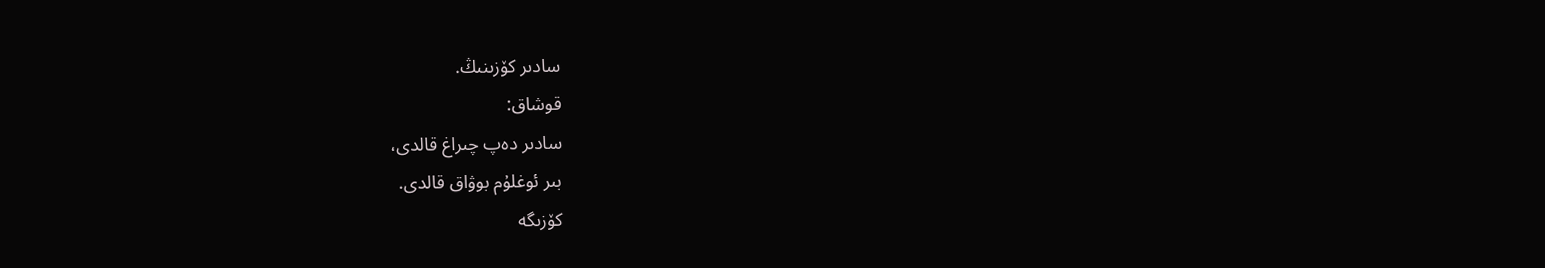سادىر كۆزىنىڭ.
قوشاق:
سادىر دەپ چىراغ قالدى،
بىر ئوغلۇم بوۋاق قالدى.
كۆزىگە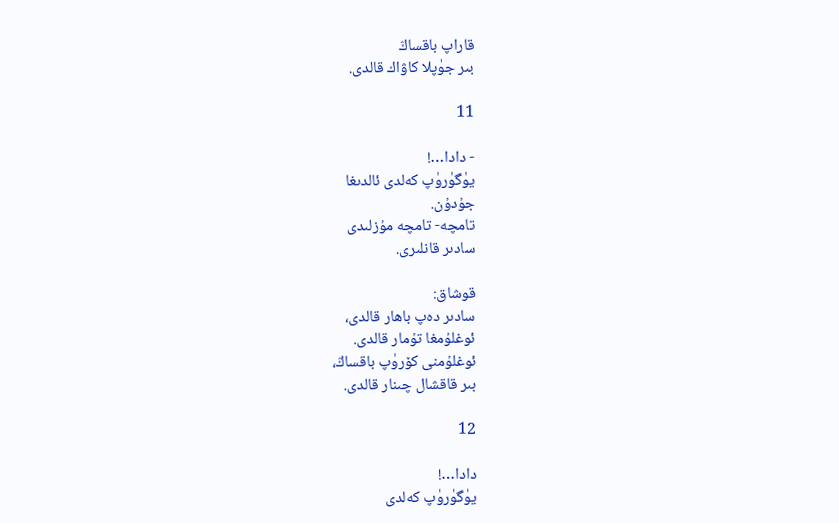قاراپ باقساڭ
بىر جۈپلا كاۋاك قالدى.

11

- دادا…!
يۈگۈرۈپ كەلدى ئالدىغا
جۇدۇن.
تامچە- تامچە مۇزلىدى
سادىر قانلىرى.

قوشاق:
سادىر دەپ باھار قالدى،
ئوغلۇمغا تۇمار قالدى.
ئوغلۇمنى كۆرۈپ باقساڭ،
بىر قاقشال چىنار قالدى.

12

دادا…!
يۈگۈرۈپ كەلدى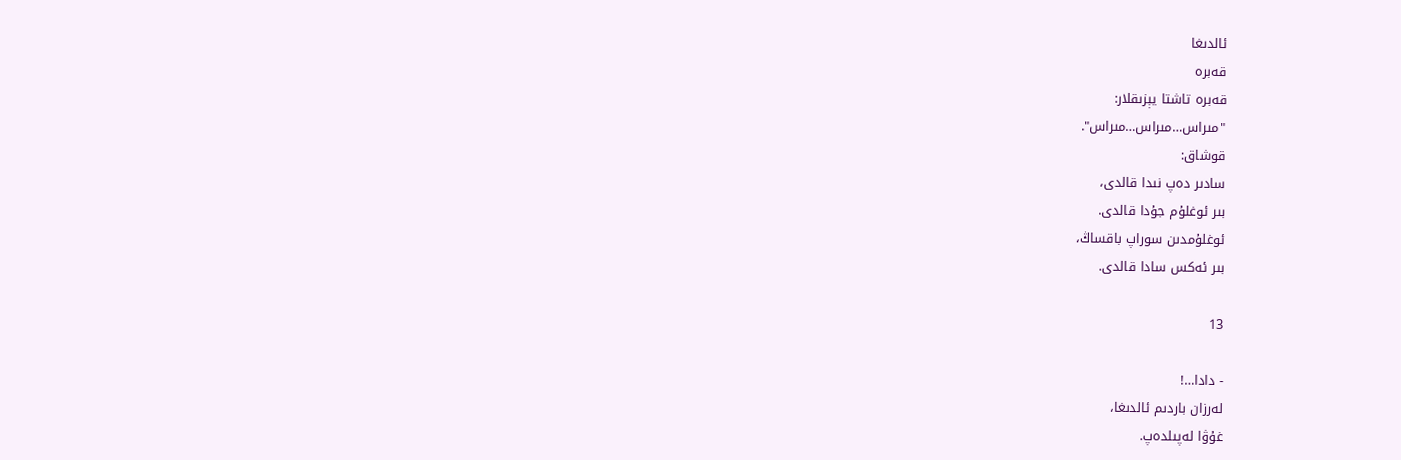ئالدىغا
قەبرە
قەبرە تاشتا يېزىقلار:
"مىراس…مىراس…مىراس".
قوشاق:
سادىر دەپ نىدا قالدى،
بىر ئوغلۇم جۇدا قالدى.
ئوغلۇمدىن سوراپ باقساڭ،
بىر ئەكس سادا قالدى.

13

- دادا…!
لەرزان باردىم ئالدىغا،
غۇۋا لەپىلدەپ.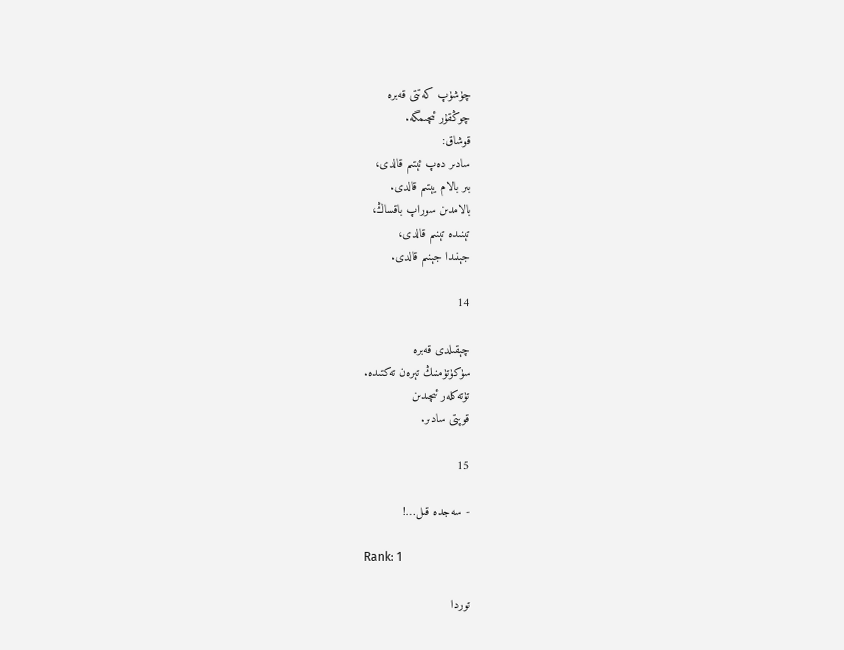چۈشۈپ كەتتى قەبرە
چوڭقۇر ئىچىمگە.
قوشاق:
سادىر دەپ ئېتىم قالدى،
بىر بالام يېتىم قالدى.
بالامدىن سوراپ باقساڭ،
تېنىدە تېنىم قالدى،
جېنىدا جېنىم قالدى.

14

چېقىلدى قەبرە
سۈكۈتۈمنىڭ تېرەن تەكتىدە.
تۈتەكلەر ئىچىدىن
قوپتى سادىر.

15

- سەجدە قىل…!

Rank: 1

توردا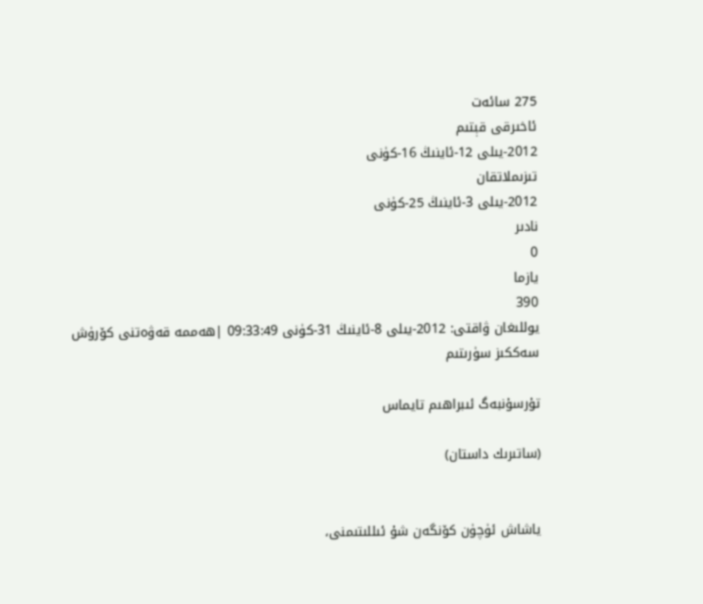275 سائەت
ئاخىرقى قېتىم
2012-يىلى 12-ئاينىڭ 16-كۈنى
تىزىملاتقان
2012-يىلى 3-ئاينىڭ 25-كۈنى
نادىر
0
يازما
390
يوللىغان ۋاقتى: 2012-يىلى 8-ئاينىڭ 31-كۈنى 09:33:49 |ھەممە قەۋەتنى كۆرۈش
سەككىز سۈرىتىم

تۇرسۇنبەگ ئىبراھىم تايماس

(ساتىرىك داستان)


ياشاش ئۈچۈن كۆنگەن شۇ ئىللىتىمنى،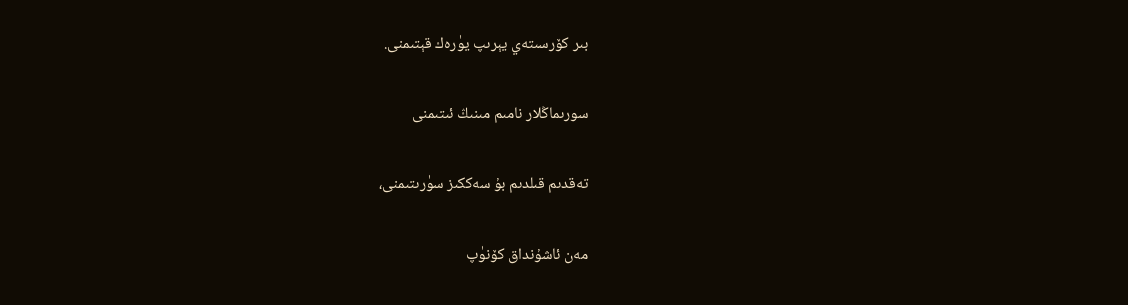بىر كۆرسىتەي يېرىپ يۈرەك قېتىمنى.

سورىماڭلار نامىم مىنىڭ ئىتىمنى

تەقدىم قىلدىم بۇ سەككىز سۈرىتىمنى،

مەن ئاشۇنداق كۆنۈپ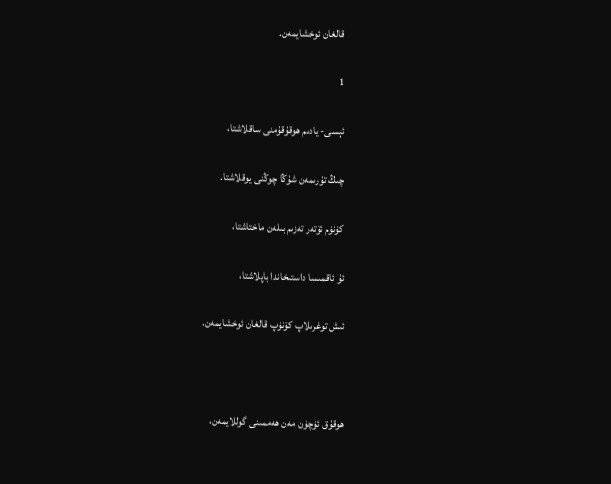قالغان ئوخشايمەن.

1

ئېسى- يادىم ھوقۇقۇمنى ساقلاشتا،

چىڭ تۇرىمەن شۇڭا چوڭنى يوقلاشتا.

كۈنۈم ئۆتەر تەزىم بىلەن ماختاشتا،

ئۇ ئاقمىسا داستىخاندا باپلاشتا،

ئىش توغرىلاپ كۆنۈپ قالغان ئوخشايمەن.



ھوقۇق ئۈچۈن مەن ھەممىنى گوللايمەن،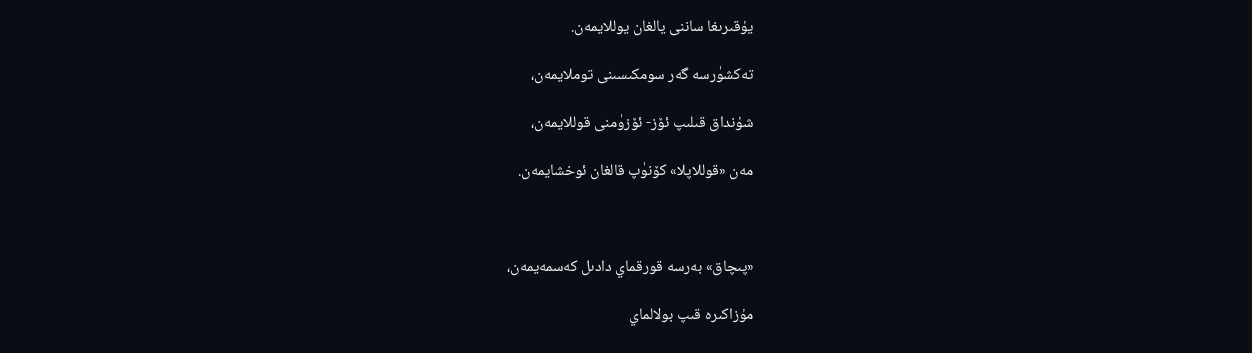يۇقىرىغا ساننى يالغان يوللايمەن.

تەكشۈرسە گەر سومكىسىنى توملايمەن،

شۇنداق قىلىپ ئۆز- ئۆزۈمنى قوللايمەن،

مەن «قوللاپلا» كۆنۈپ قالغان ئوخشايمەن.



«پىچاق» بەرسە قورقماي دادىل كەسمەيمەن،

مۇزاكىرە قىپ بولالماي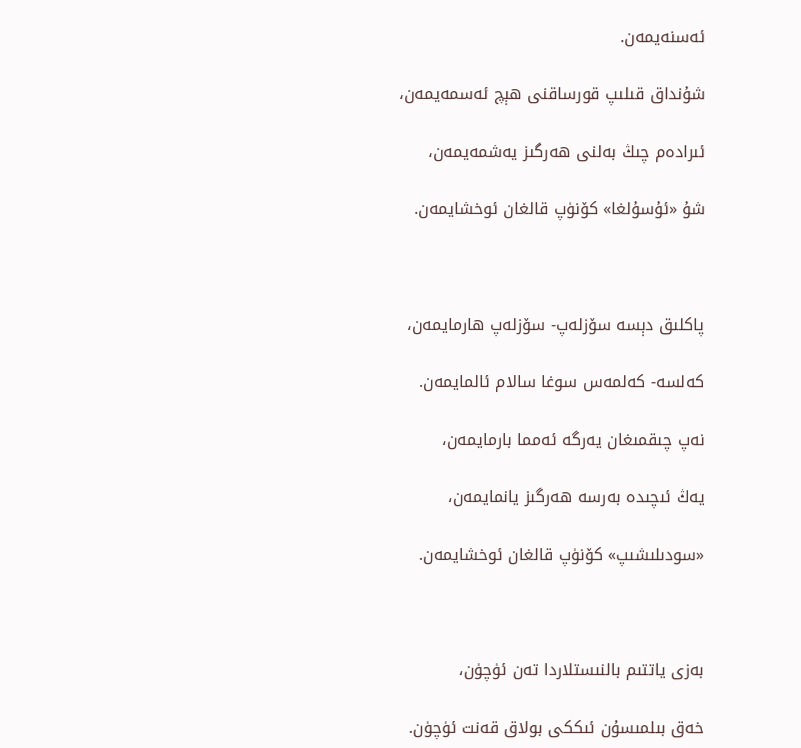ئەسنەيمەن.

شۇنداق قىلىپ قورساقنى ھېچ ئەسمەيمەن،

ئىرادەم چىڭ بەلنى ھەرگىز يەشمەيمەن،

شۇ «ئۇسۇلغا» كۆنۈپ قالغان ئوخشايمەن.



پاكلىق دېسە سۆزلەپ- سۆزلەپ ھارمايمەن،

كەلسە- كەلمەس سوغا سالام ئالمايمەن.

نەپ چىقمىغان يەرگە ئەمما بارمايمەن،

يەڭ ئىچىدە بەرسە ھەرگىز يانمايمەن،

«سودىلىشىپ» كۆنۈپ قالغان ئوخشايمەن.



بەزى ياتتىم بالنىستلاردا تەن ئۈچۈن،

خەق بىلمىسۇن ئىككى بولاق قەنت ئۈچۈن.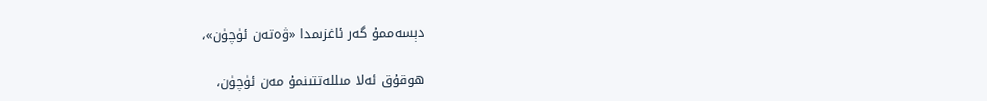دېسەممۇ گەر ئاغزىمدا «ۋەتەن ئۈچۈن»،

ھوقۇق ئەلا مىللەتتىنمۇ مەن ئۈچۈن،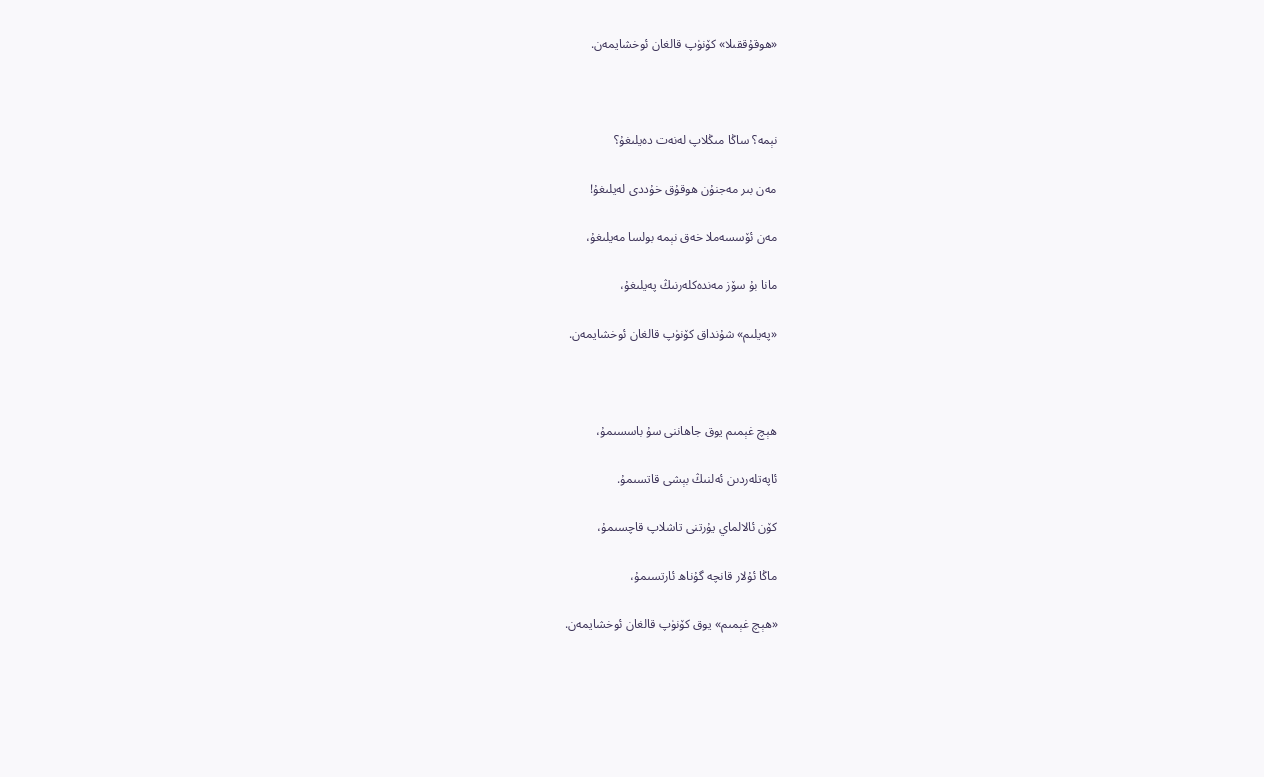«ھوقۇققىلا» كۆنۈپ قالغان ئوخشايمەن.



نېمە؟ ساڭا مىڭلاپ لەنەت دەيلىغۇ؟

مەن بىر مەجنۇن ھوقۇق خۇددى لەيلىغۇ!

مەن ئۆسسەملا خەق نېمە بولسا مەيلىغۇ،

مانا بۇ سۆز مەندەكلەرنىڭ پەيلىغۇ،

«پەيلىم» شۇنداق كۆنۈپ قالغان ئوخشايمەن.



ھېچ غېمىم يوق جاھاننى سۇ باسسىمۇ،

ئاپەتلەردىن ئەلنىڭ بېشى قاتسىمۇ.

كۆن ئالالماي يۇرتنى تاشلاپ قاچسىمۇ،

ماڭا ئۇلار قانچە گۇناھ ئارتسىمۇ،

«ھېچ غېمىم» يوق كۆنۈپ قالغان ئوخشايمەن.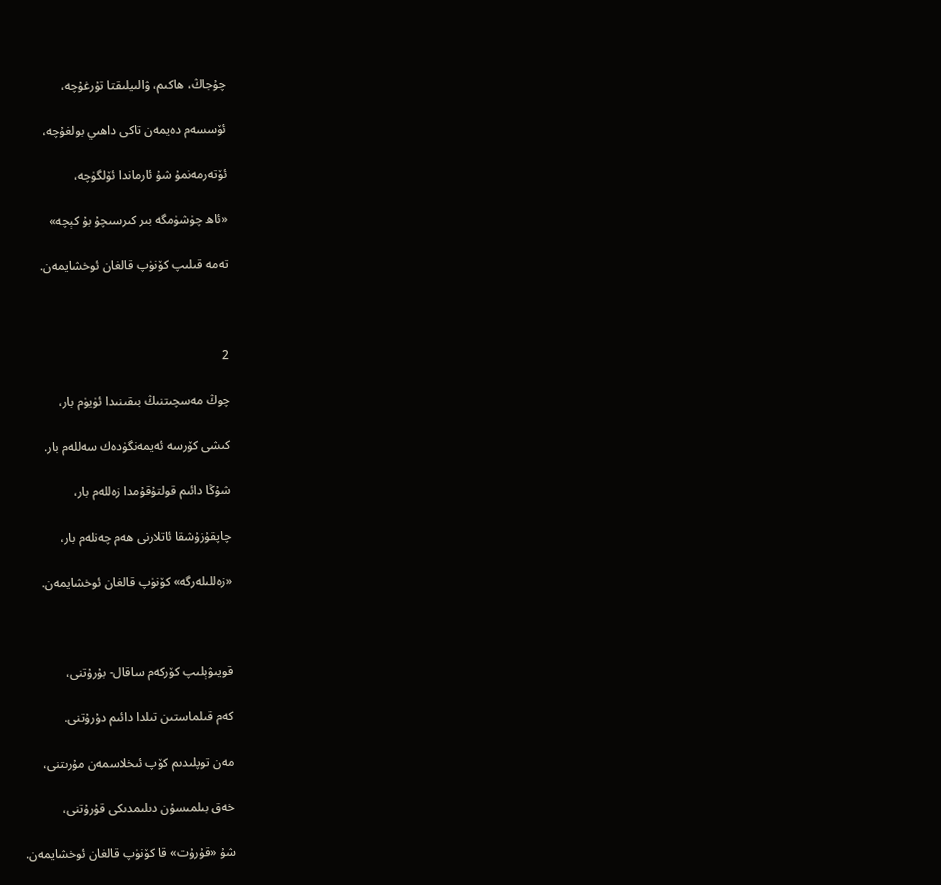چۇجاڭ، ھاكىم، ۋالىيلىقتا تۇرغۇچە،

ئۆسسەم دەيمەن تاكى داھىي بولغۇچە،

ئۆتەرمەنمۇ شۇ ئارماندا ئۆلگۈچە،

«ئاھ چۈشۈمگە بىر كىرسىچۇ بۇ كېچە»

تەمە قىلىپ كۆنۈپ قالغان ئوخشايمەن.



2

چوڭ مەسچىتنىڭ بىقىنىدا ئۈيۈم بار،

كىشى كۆرسە ئەيمەنگۈدەك سەللەم بار.

شۇڭا دائىم قولتۇقۇمدا زەللەم بار،

چاپقۇزۇشقا ئاتلارنى ھەم چەنلەم بار،

«زەللىلەرگە» كۆنۈپ قالغان ئوخشايمەن.



قويىۋېلىپ كۆركەم ساقال- بۇرۇتنى،

كەم قىلماستىن تىلدا دائىم دۇرۇتنى.

مەن توپلىدىم كۆپ ئىخلاسمەن مۇرىتنى،

خەق بىلمىسۇن دىلىمدىكى قۇرۇتنى،

شۇ «قۇرۇت» قا كۆنۈپ قالغان ئوخشايمەن.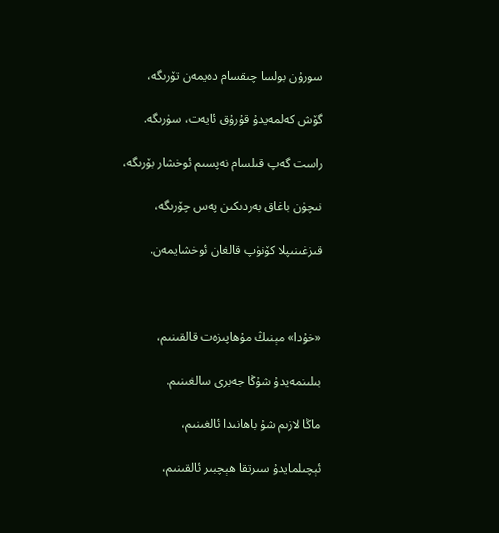سورۇن بولسا چىقسام دەيمەن تۆرىگە،

گۆش كەلمەيدۇ قۇرۇق ئايەت، سۈرىگە.

راست گەپ قىلسام نەپسىم ئوخشار بۆرىگە،

نىچۈن باغاق بەردىكىن پەس چۆرىگە،

قىزغىنىپلا كۆنۈپ قالغان ئوخشايمەن.



«خۇدا» مېنىڭ مۇھاپىزەت قالقىنىم،

بىلىنمەيدۇ شۇڭا جەبرى سالغىنىم.

ماڭا لازىم شۇ باھانىدا ئالغىنىم،

ئېچىلمايدۇ سىرتقا ھېچبىر ئالقىنىم،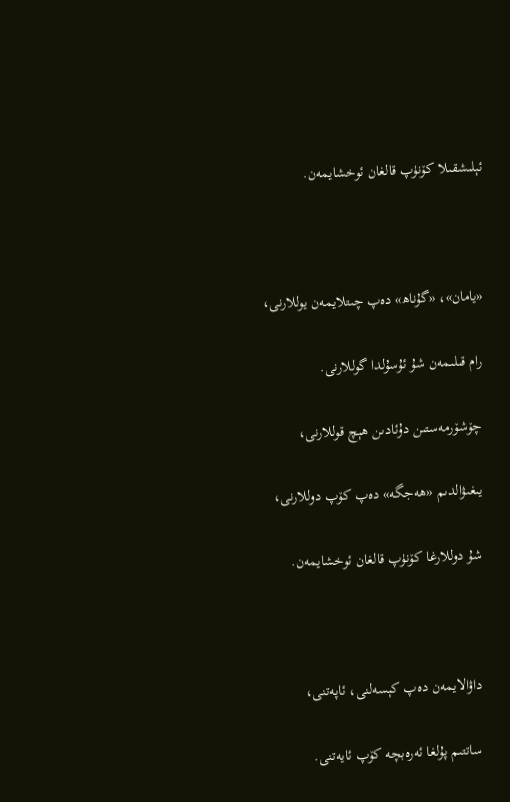ئېلىشقىلا كۆنۈپ قالغان ئوخشايمەن.



«يامان»، «گۇناھ» دەپ چىتلايمەن يوللارنى،

رام قىلىمەن شۇ ئۇسۇلدا گوللارنى.

چۆشۆرمەستىن دۇئادىن ھېچ قوللارنى،

يىغىۋالدىم «ھەجگە» دەپ كۆپ دوللارنى،

شۇ دوللارغا كۆنۈپ قالغان ئوخشايمەن.



داۋالايمەن دەپ كېسەلنى، ئاپەتنى،

ساتتىم پۇلغا ئەرەبچە كۆپ ئايەتنى.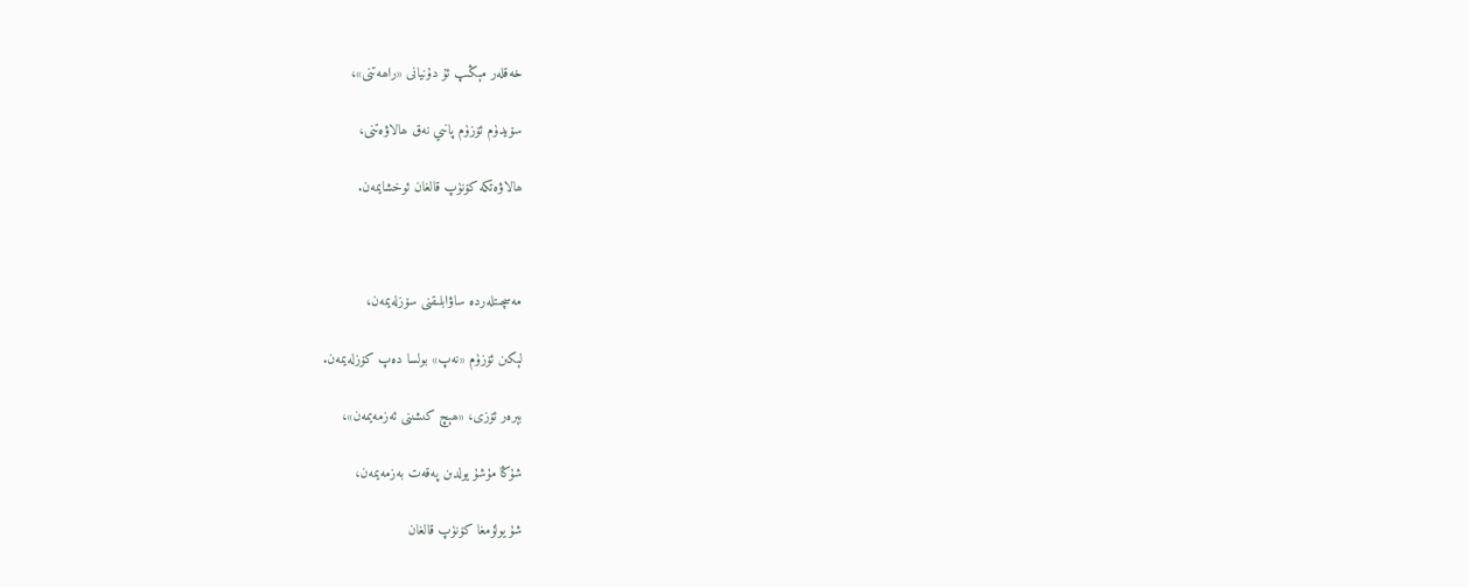خەقلەر مېڭىپ ئۇ دۇنيانى «راھەتنى»،

سۆيدۈم ئۆزۈم پانىي نەق ھالاۋەتنى،

ھالاۋەتكە كۆنۈپ قالغان ئوخشايمەن.



مەسچىتلەردە ساۋابلىقنى سۆزلەيمەن،

لېكىن ئۆزۈم «نەپ» بولسا دەپ كۆزلەيمەن.

بېرەر ئۆزى، «ھېچ كىشىنى ئەزمەيمەن»،

شۇڭا مۇشۇ يولدىن پەقەت بەزمەيمەن،

شۇ يولۇمغا كۆنۈپ قالغان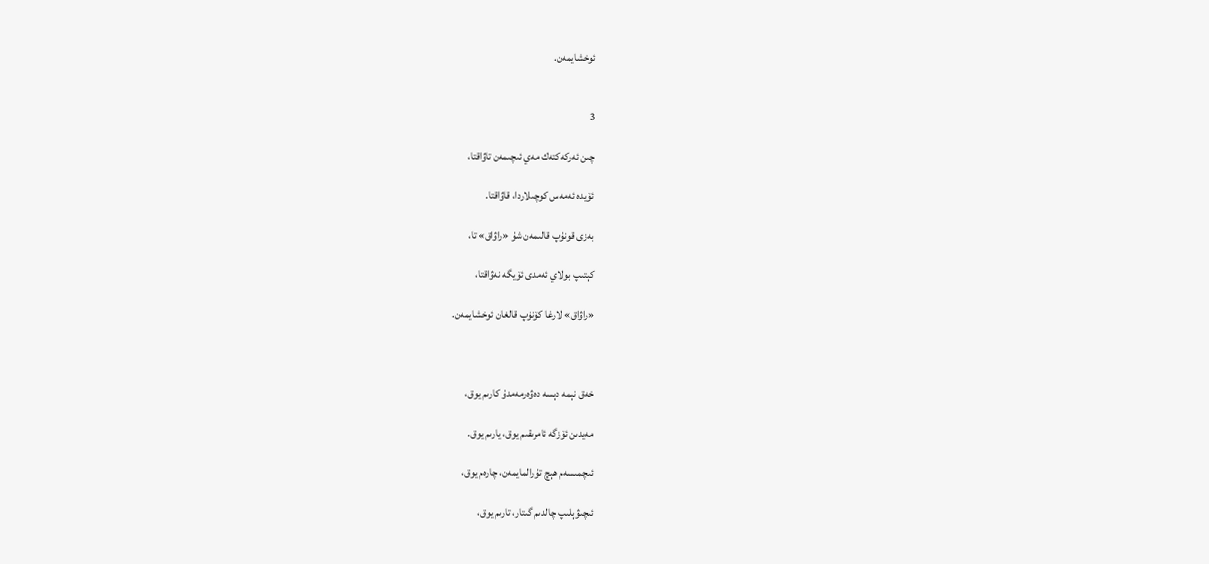ئوخشايمەن.


3

چىن ئەركەكتەك مەي ئىچىمەن تاۋاقتا،

ئۆيدە ئەمەس كوچىلاردا، قاۋاقتا.

بەزى قونۇپ قالىمەن شۇ «راۋاق» تا،

كېتىپ بولاي ئەمدى ئۆيگە نەۋاقتا،

«راۋاق» لارغا كۆنۈپ قالغان ئوخشايمەن.



خەق نېمە دېسە دەۋەرمەمدۇ كارىم يوق،

مەيدىن ئۆزگە ئامرىقىم يوق، يارىم يوق.

ئىچمىسەم ھېچ تۇرالمايمەن، چارەم يوق،

ئىچىۋېلىپ چالدىم گىتار، تارىم يوق،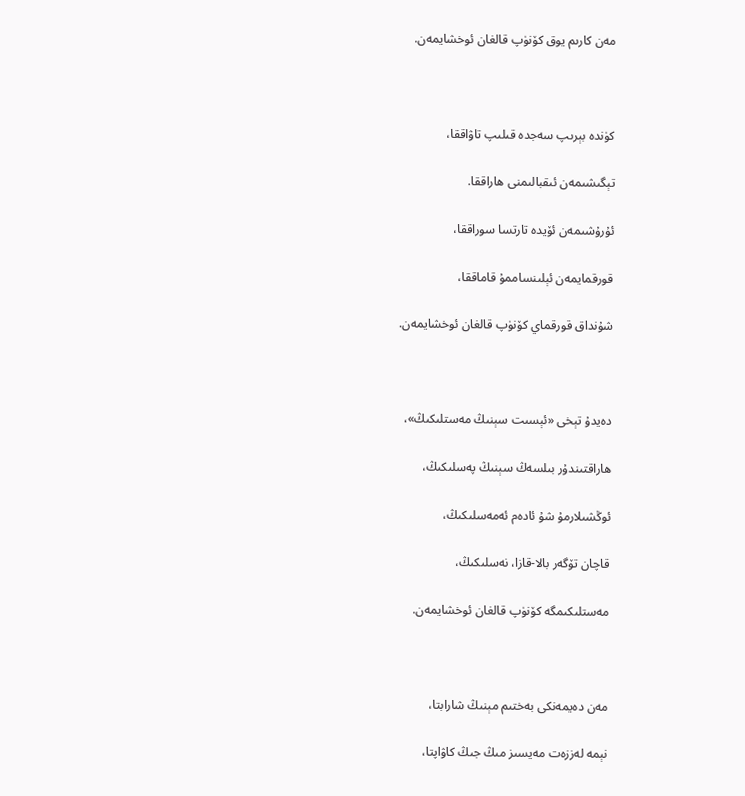مەن كارىم يوق كۆنۈپ قالغان ئوخشايمەن.



كۈندە بېرىپ سەجدە قىلىپ تاۋاققا،

تېگىشىمەن ئىقبالىمنى ھاراققا.

ئۇرۇشىمەن ئۆيدە تارتسا سوراققا،

قورقمايمەن ئېلىنساممۇ قاماققا،

شۇنداق قورقماي كۆنۈپ قالغان ئوخشايمەن.



دەيدۇ تېخى «ئېسىت سېنىڭ مەستلىكىڭ»،

ھاراقتىندۇر بىلسەڭ سېنىڭ پەسلىكىڭ،

ئوڭشىلارمۇ شۇ ئادەم ئەمەسلىكىڭ،

قاچان تۆگەر بالا-قازا، نەسلىكىڭ،

مەستلىكىمگە كۆنۈپ قالغان ئوخشايمەن.



مەن دەيمەنكى بەختىم مېنىڭ شارابتا،

نېمە لەززەت مەيسىز مىڭ جىڭ كاۋاپتا،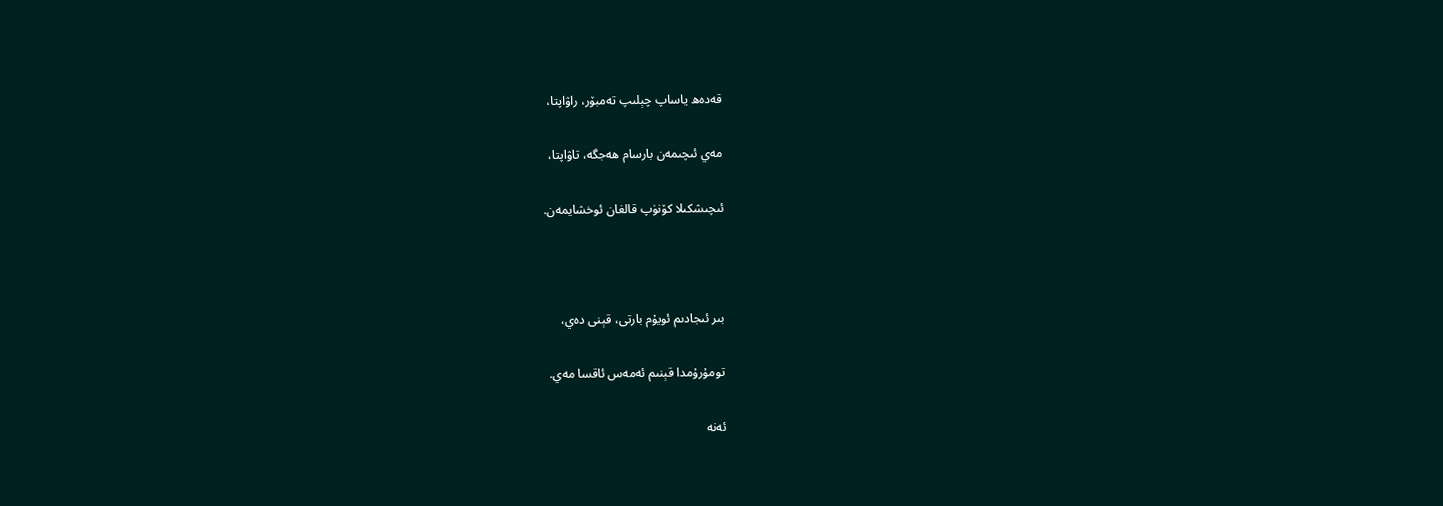قەدەھ ياساپ چېلىپ تەمبۆر، راۋاپتا،

مەي ئىچىمەن بارسام ھەجگە، تاۋاپتا،

ئىچىشكىلا كۆنۈپ قالغان ئوخشايمەن.



بىر ئىجادىم ئويۇم بارتى، قېنى دەي،

تومۇرۇمدا قېنىم ئەمەس ئاقسا مەي.

ئەنە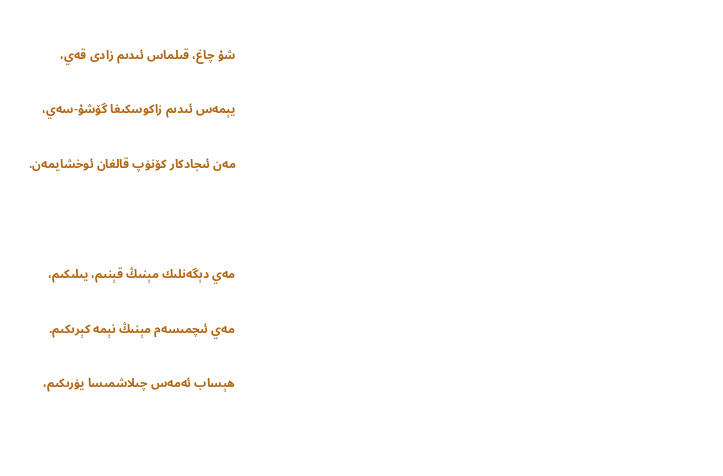شۇ چاغ، قىلماس ئىدىم زادى قەي،

يېمەس ئىدىم زاكوسكىغا گۆشۇ-سەي،

مەن ئىجادكار كۆنۈپ قالغان ئوخشايمەن.



مەي دېگەنلىك مېنىڭ قېنىم، يىلىكىم،

مەي ئىچمىسەم مېنىڭ نېمە كېرىكىم.

ھېساب ئەمەس چىلاشمىسا يۈرىكىم،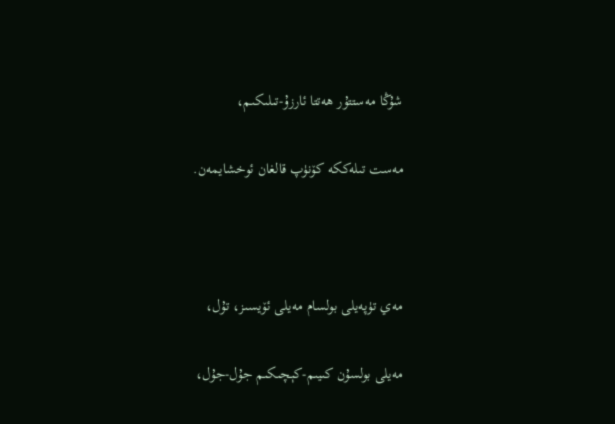شۇڭا مەستتۇر ھەتتا ئارزۇ-تىلىكىم،

مەست تىلەككە كۆنۈپ قالغان ئوخشايمەن.



مەي تۈپەيلى بولسام مەيلى ئۆيسىز، تۇل،

مەيلى بولسۇن كىيىم-كېچىكىم جۇل-جۇل،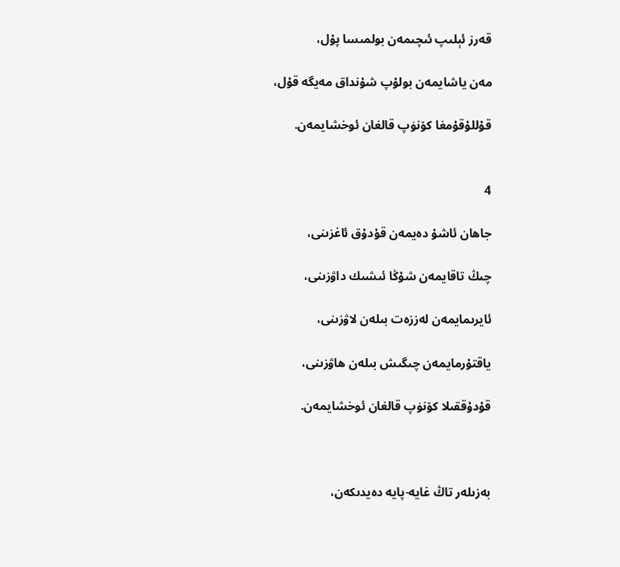قەرز ئېلىپ ئىچىمەن بولمىسا پۇل،

مەن ياشايمەن بولۇپ شۇنداق مەيگە قۇل،

قۇللۇقۇمغا كۆنۈپ قالغان ئوخشايمەن.


4

جاھان ئاشۇ دەيمەن قۇدۇق ئاغزىنى،

چىڭ تاقايمەن شۇڭا ئىشىك داۋزىنى،

ئايرىمايمەن لەززەت بىلەن لاۋزىنى،

ياقتۇرمايمەن چىگىش بىلەن ھاۋزىنى،

قۇدۇققىلا كۆنۈپ قالغان ئوخشايمەن.



بەزىلەر تاڭ غايە-پايە دەيدىكەن،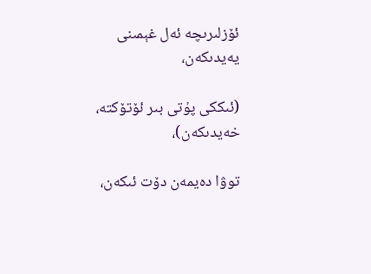ئۆزلىرىچە ئەل غېمىنى يەيدىكەن،

(ئىككى پۇتى بىر ئۆتۆكتە، خەيدىكەن)،

توۋا دەيمەن دۆت ئىكەن،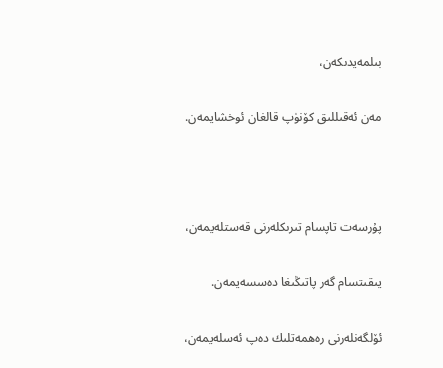بىلمەيدىكەن،

مەن ئەقىللىق كۆنۈپ قالغان ئوخشايمەن.



پۇرسەت تاپسام تىرىكلەرنى قەستلەيمەن،

يىقىتسام گەر پاتىڭىغا دەسسەيمەن.

ئۆلگەنلەرنى رەھمەتلىك دەپ ئەسلەيمەن،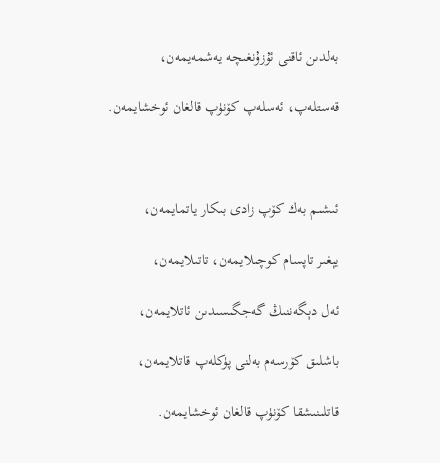بەلدىن ئاقنى ئۇزۇنغىچە يەشمەيمەن،

قەستلەپ، ئەسلەپ كۆنۈپ قالغان ئوخشايمەن.



ئىشىم بەك كۆپ زادى بىكار ياتمايمەن،

يېغىر تاپسام كوچىلايمەن، تاتىلايمەن،

ئەل دېگەننىڭ گەجگىسىدىن ئاتلايمەن،

باشلىق كۆرسەم بەلنى پۈكلەپ قاتلايمەن،

قاتلىنىشقا كۆنۈپ قالغان ئوخشايمەن.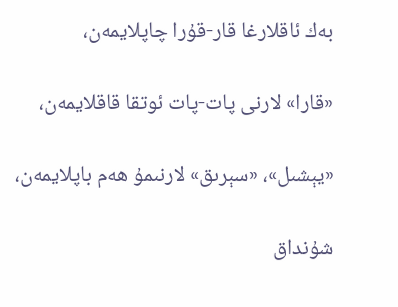بەك ئاقلارغا قار-قۇرا چاپلايمەن،

«قارا» لارنى پات-پات ئوتقا قاقلايمەن،

«يېشىل»، «سېرىق» لارنىمۇ ھەم باپلايمەن،

شۇنداق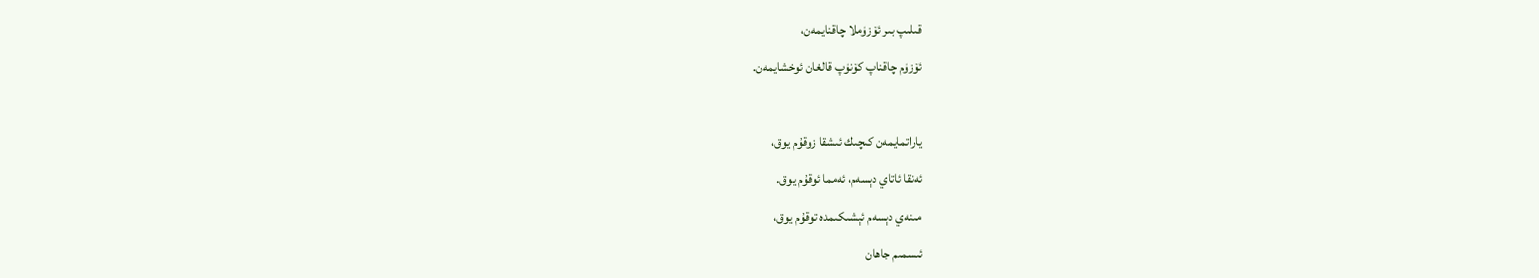قىلىپ بىر ئۆزۈملا چاقنايمەن،

ئۆزۈم چاقناپ كۆنۈپ قالغان ئوخشايمەن.



ياراتمايمەن كىچىك ئىشقا زوقۇم يوق،

ئەنقا ئاتاي دېسەم، ئەمما ئوقۇم يوق.

مىنەي دېسەم ئېشىكىمدە توقۇم يوق،

ئىسمىم جاھان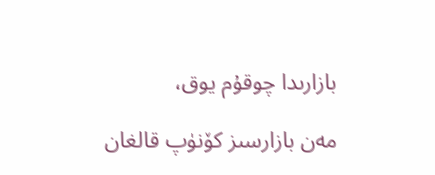بازارىدا چوقۇم يوق،

مەن بازارسىز كۆنۈپ قالغان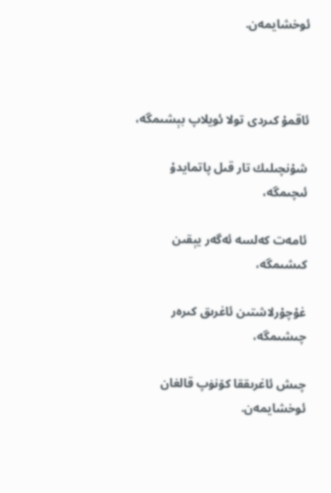ئوخشايمەن.



ئاقمۇ كىردى تولا ئويلاپ بېشىمگە،

شۇنچىلىك تار قىل پاتمايدۇ ئىچىمگە،

ئامەت كەلسە ئەگەر يېقىن كىشىمگە،

غۇچۇرلاشتىن ئاغرىق كىرەر چىشىمگە،

چىش ئاغرىققا كۆنۈپ قالغان ئوخشايمەن.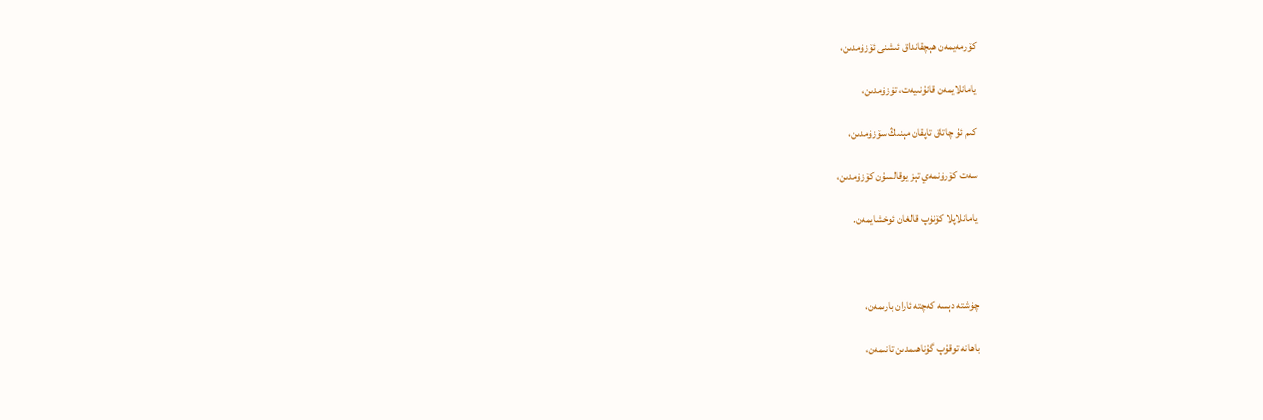كۆرمەيمەن ھېچقانداق ئىشنى ئۆزۈمدىن،

يامانلايمەن قانۇنىيەت، تۈزۈمدىن،

كىم ئۇ چاتاق تاپقان مېنىڭ سۆزۈمدىن،

سەت كۆرۈنمەي تېز يوقالسۇن كۆزۈمدىن،

يامانلاپلا كۆنۈپ قالغان ئوخشايمەن.



چۈشتە دېسە كەچتە ئاران بارىمەن،

باھانە توقۇپ گۇناھىمدىن تانىمەن،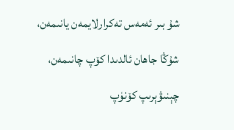شۇ بىر ئەمەس تەكرارلايمەن يانىمەن،

شۇڭا جاھان ئالدىدا كۆپ چانىمەن،

چېنىۋېرىپ كۆنۈپ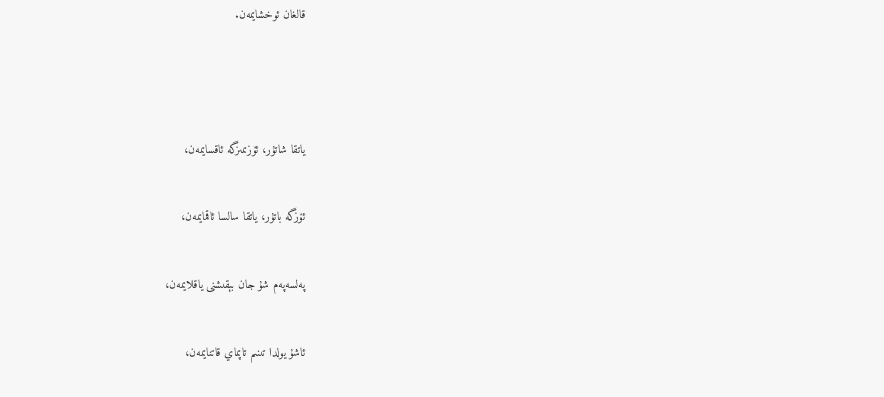قالغان ئوخشايمەن.



ياتقا شاتۇر، ئۆزىمىزگە ئاقسايمەن،

ئۆزگە باتۇر، ياتقا سالسا ئاقمايمەن،

پەلسەپەم شۇ جان بېقىشنى ياقلايمەن،

ئاشۇ يولدا تىنىم تاپماي قاتنايمەن،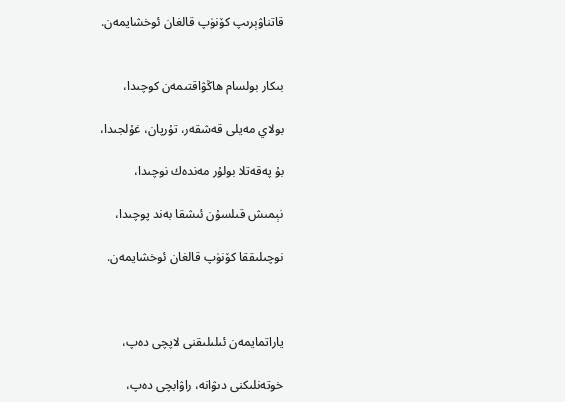قاتناۋېرىپ كۆنۈپ قالغان ئوخشايمەن.


بىكار بولسام ھاڭۋاقتىمەن كوچىدا،

بولاي مەيلى قەشقەر، تۇرپان، غۇلجىدا،

بۇ پەقەتلا بولۇر مەندەك نوچىدا،

نېمىش قىلسۇن ئىشقا بەند پوچىدا،

نوچىلىققا كۆنۈپ قالغان ئوخشايمەن.



ياراتمايمەن ئىلىلىقنى لاپچى دەپ،

خوتەنلىكنى دىۋانە، راۋابچى دەپ،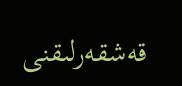قەشقەرلىقنى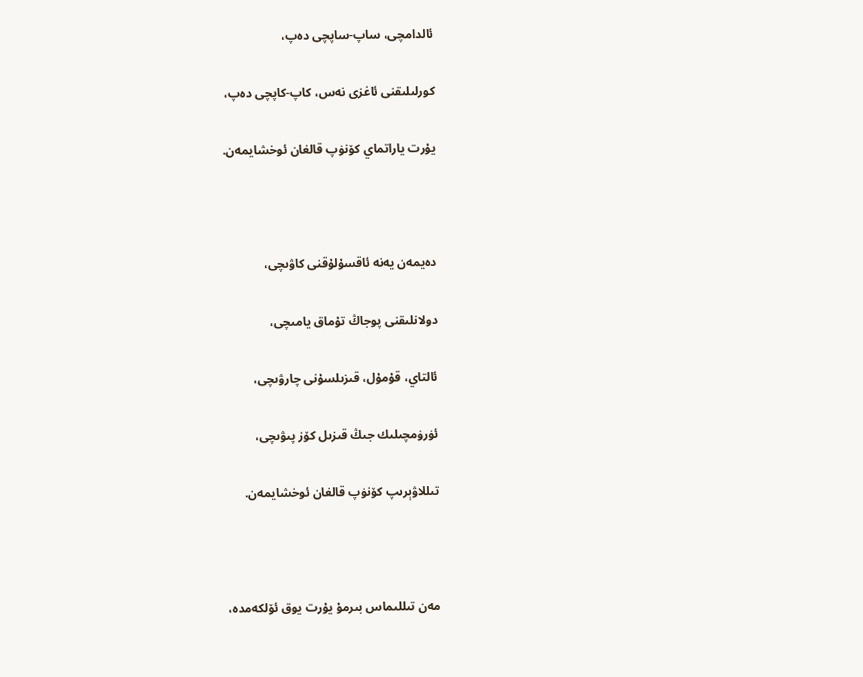ئالدامچى، ساپ-ساپچى دەپ،

كورلىلىقنى ئاغزى نەس، كاپ-كاپچى دەپ،

يۇرت ياراتماي كۆنۈپ قالغان ئوخشايمەن.



دەيمەن يەنە ئاقسۇلۇقنى كاۋىچى،

دولانلىقنى پوجاڭ تۇماق يامىچى،

ئالتاي، قۇمۇل، قىزىلسۇنى چارۋىچى،

ئۈرۈمچىلىك جىڭ قىزىل كۆز پىۋىچى،

تىللاۋېرىپ كۆنۈپ قالغان ئوخشايمەن.



مەن تىللىماس بىرمۇ يۇرت يوق ئۆلكەمدە،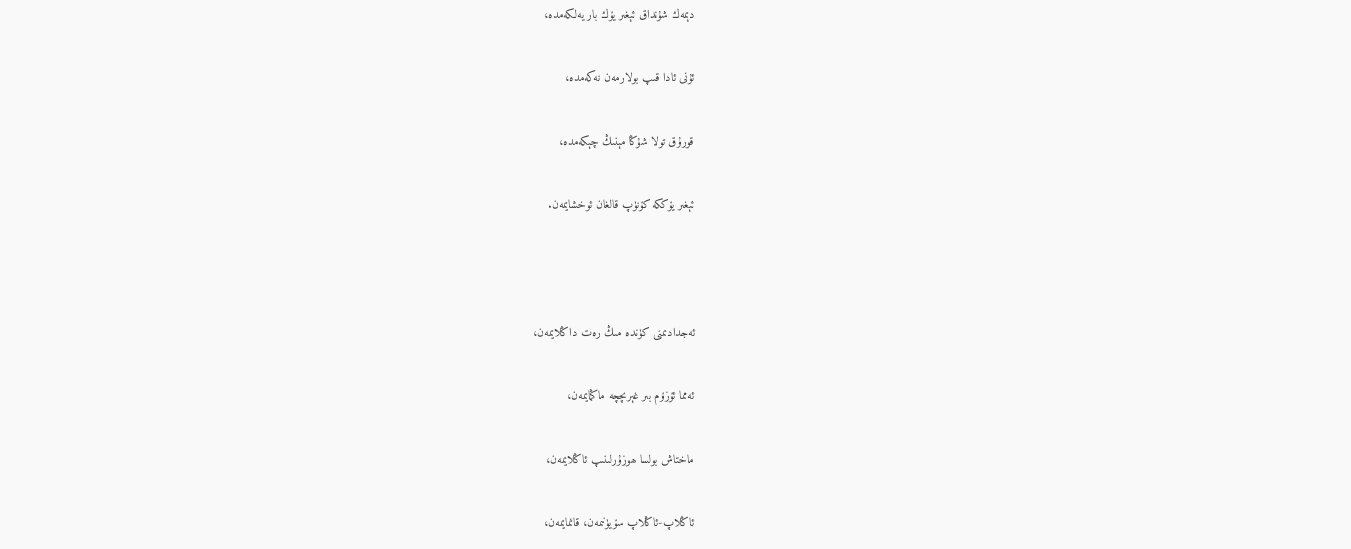دېمەك شۇنداق ئېغىر يۆك بار يەلكەمدە،

ئۇنى ئادا قىپ بولارمەن نەكەمدە،

قورۇق تولا شۇڭا مېنىڭ چېكەمدە،

ئېغىر يۆككە كۆنۈپ قالغان ئوخشايمەن.



ئەجدادىمنى كۈندە مىڭ رەت داڭلايمەن،

ئەمما ئۆزۆم بىر غېرىچچە ماڭمايمەن،

ماختاش بولسا ھوزۇرلىنىپ ئاڭلايمەن،

ئاڭلاپ-ئاڭلاپ سۆيۈنىمەن، قانمايمەن،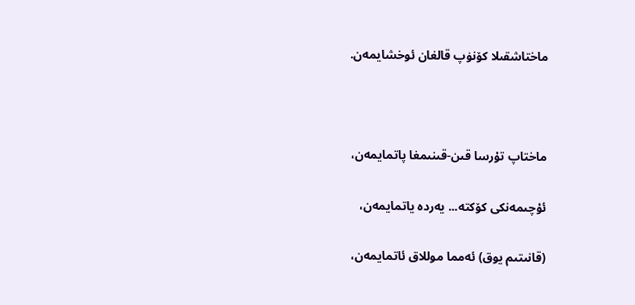ماختاشقىلا كۆنۈپ قالغان ئوخشايمەن.



ماختاپ تۇرسا قىن-قىنىمغا پاتمايمەن،

ئۇچىمەنكى كۆكتە... يەردە ياتمايمەن،

(قانىتىم يوق) ئەمما موللاق ئاتمايمەن،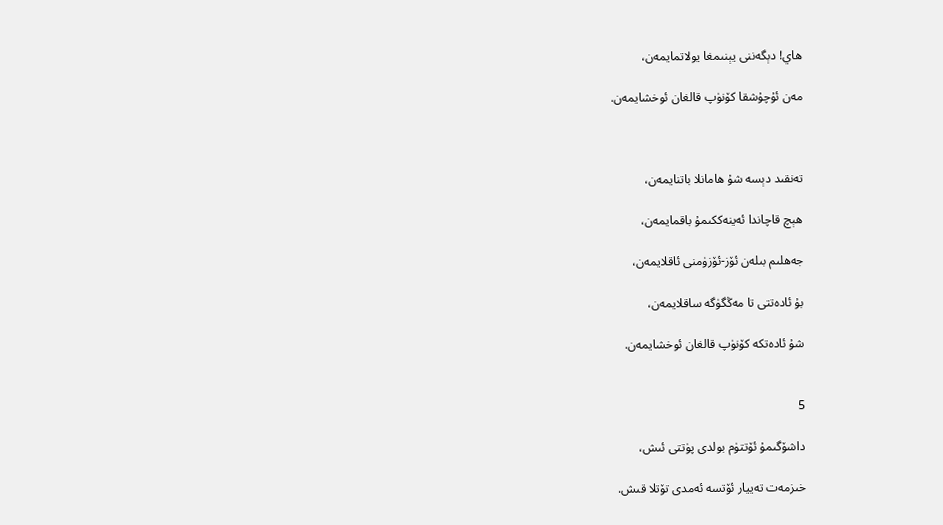ھاي! دېگەننى يېنىمغا يولاتمايمەن،

مەن ئۇچۇشقا كۆنۈپ قالغان ئوخشايمەن.



تەنقىد دېسە شۇ ھامانلا باتنايمەن،

ھېچ قاچاندا ئەينەككىمۇ باقمايمەن،

جەھلىم بىلەن ئۆز-ئۆزۈمنى ئاقلايمەن،

بۇ ئادەتتى تا مەڭگۈگە ساقلايمەن،

شۇ ئادەتكە كۆنۈپ قالغان ئوخشايمەن.


5

داشۆگىمۇ ئۆتتۈم بولدى پۈتتى ئىش،

خىزمەت تەييار ئۆتسە ئەمدى تۆتلا قىش.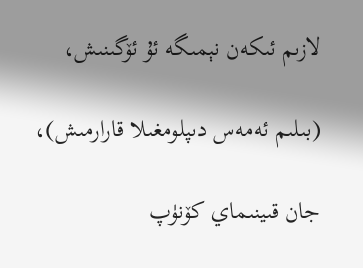لازىم ئىكەن نېمىگە ئۇ ئۆگىنىش،

(بىلىم ئەمەس دىپلومغىلا قارارمىش)،

جان قىينىماي كۆنۈپ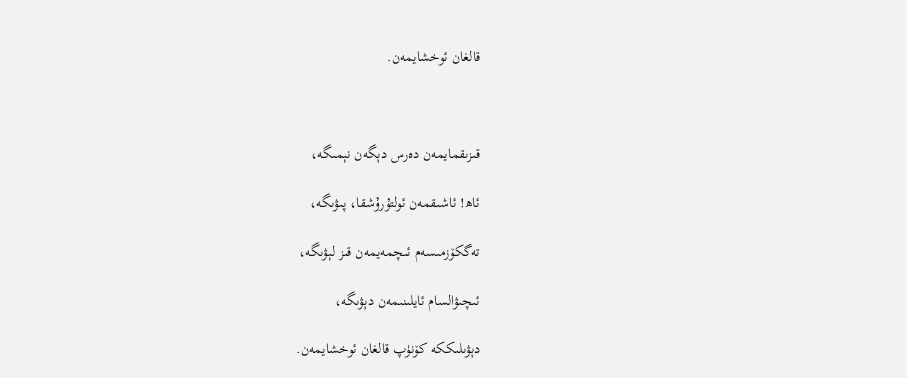قالغان ئوخشايمەن.



قىزىقمايمەن دەرس دېگەن نېمىگە،

ئاھ! ئاشىقمەن ئولتۇرۇشقا، پىۋىگە،

تەگكۆزمىسەم ئىچمەيمەن قىز لېۋىگە،

ئىچىۋالسام ئايلىنىمەن دېۋىگە،

دېۋىلىككە كۆنۈپ قالغان ئوخشايمەن.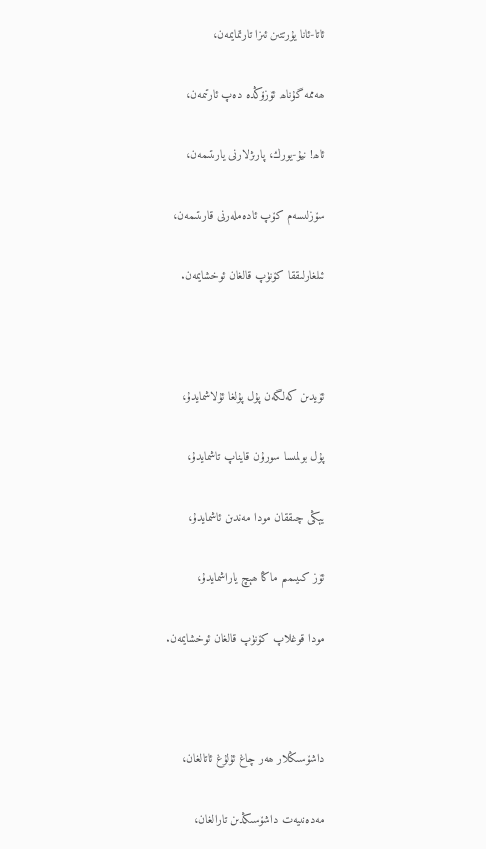ئاتا-ئانا يۇرتتىن ئىزا تارتمايمەن،

ھەممە گۇناھ ئۆزۆڭدە دەپ ئارتىمەن،

ئاھ! نيۇ-يورك، پارىژلارنى يارىتىمەن،

سۆزلىسەم كۆپ ئادەملەرنى قارىتىمەن،

ئىلغارلىققا كۆنۈپ قالغان ئوخشايمەن.



ئۆيدىن كەلگەن پۇل پۇلغا ئۇلاشمايدۇ،

پۇل بولمىسا سورۇن قايناپ تاشمايدۇ،

يېڭى چىققان مودا مەندىن ئاشمايدۇ،

ئۆز كىيىمىم ماڭا ھېچ ياراشمايدۇ،

مودا قوغلاپ كۆنۈپ قالغان ئوخشايمەن.



داشۆسىڭلار ھەر چاغ ئۇلۇغ ئاتالغان،

مەدەنىيەت داشۆسىڭدىن تارالغان،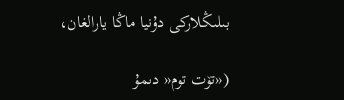بىلىڭلاركى دۇنيا ماڭا يارالغان،

(«تۆت توم« دىمۇ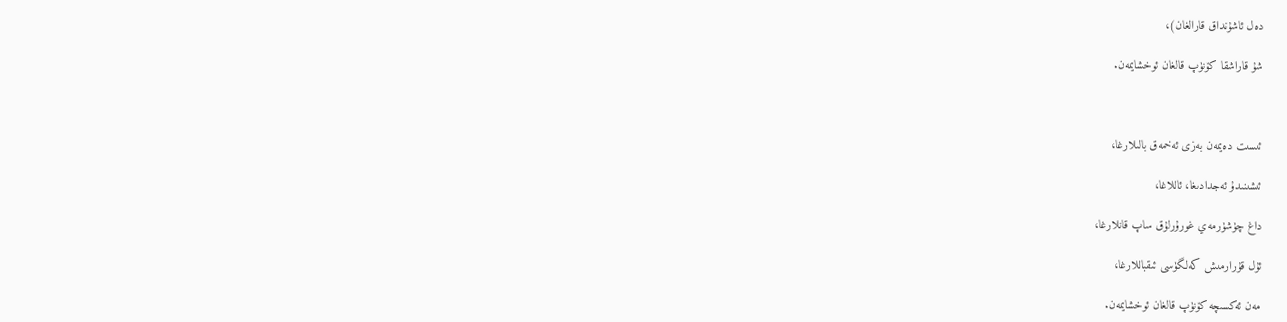دەل ئاشۇنداق قارالغان)،

شۇ قاراشقا كۆنۈپ قالغان ئوخشايمەن.



ئىسىت دەيمەن بەزى ئەخمەق بالىلارغا،

ئىشىنىدۇ ئەجدادىغا، ئاللاغا،

داغ چۈشۈرمەي غورۇرلۇق ساپ قانلارغا،

ئۇل قۇرارمىش كەلگۈسى ئىقباللارغا،

مەن ئەكسىچە كۆنۈپ قالغان ئوخشايمەن.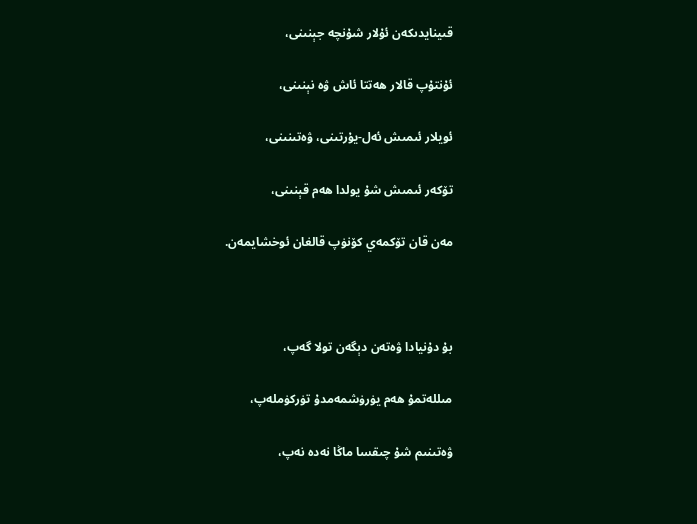قىينايدىكەن ئۇلار شۇنچە جېنىنى،

ئۇنتۇپ قالار ھەتتا ئاش ۋە نېنىنى،

ئويلار ئىمىش ئەل-يۇرتىنى، ۋەتىنىنى،

تۆكەر ئىمىش شۇ يولدا ھەم قېنىنى،

مەن قان تۆكمەي كۆنۈپ قالغان ئوخشايمەن.



بۇ دۇنيادا ۋەتەن دېگەن تولا گەپ،

مىللەتمۇ ھەم يۈرۈشمەمدۇ تۈركۈملەپ،

ۋەتىنىم شۇ چىقسا ماڭا نەدە نەپ،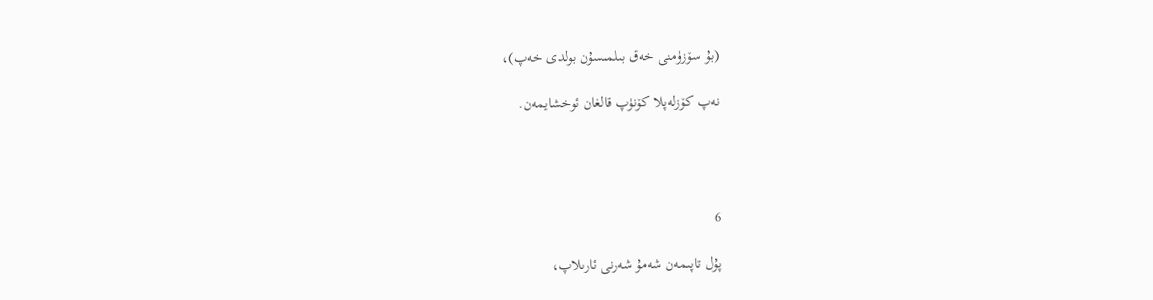(بۇ سۆزۈمنى خەق بىلمىسۇن بولدى خەپ)،

نەپ كۆزلەپلا كۆنۈپ قالغان ئوخشايمەن.




6

پۇل تاپىمەن شەمۇ شەرنى ئارىلاپ،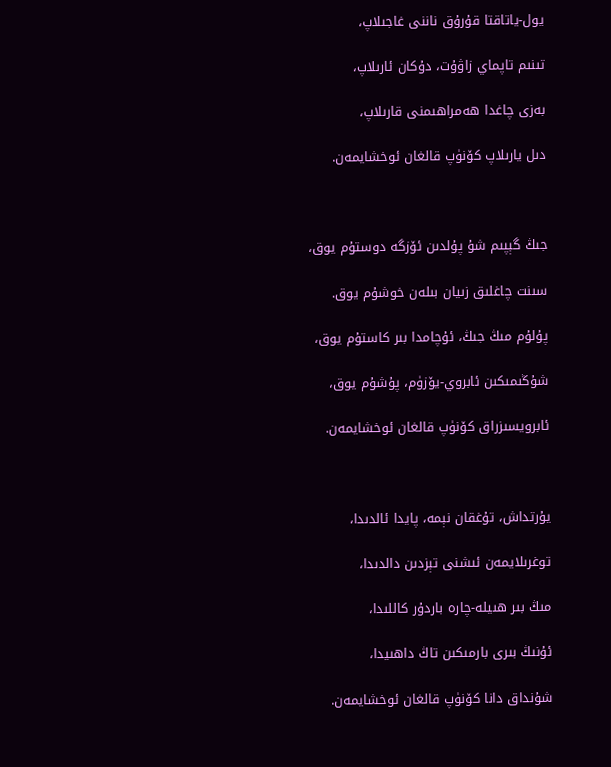يول-ياتاقتا قۇرۇق ناننى غاجىلاپ،

تىنىم تاپماي زاۋۇت، دۇكان ئارىلاپ،

بەزى چاغدا ھەمراھىمنى قارىلاپ،

دىل يارىلاپ كۆنۈپ قالغان ئوخشايمەن.



جىڭ گېپىم شۇ پۇلدىن ئۆزگە دوستۇم يوق،

سىنت چاغلىق زىيان بىلەن خوشۇم يوق.

پۇلۇم مىڭ جىڭ، ئۇچامدا بىر كاستۇم يوق،

شۇڭىمىكىن ئابروي-يۆزۈم، پۇشۇم يوق،

ئابرويسىزراق كۆنۈپ قالغان ئوخشايمەن.



يۇرتداش، تۇغقان نېمە، پايدا ئالدىدا،

توغرىلايمەن ئىشنى تېزدىن دالدىدا،

مىڭ بىر ھىيلە-چارە باردۇر كاللىدا،

ئۇنىڭ بىرى بارمىكىن تاڭ داھىيدا،

شۇنداق دانا كۆنۈپ قالغان ئوخشايمەن.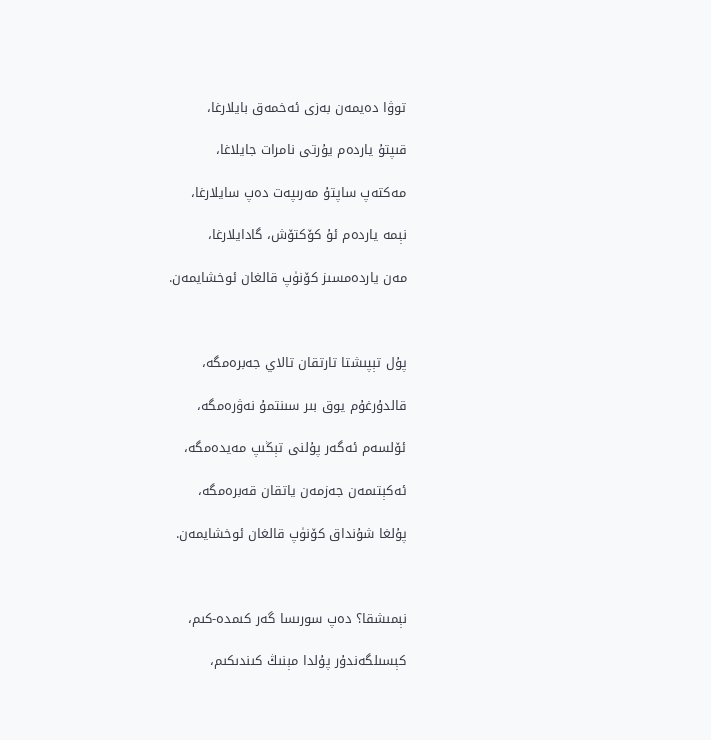توۋا دەيمەن بەزى ئەخمەق بايلارغا،

قىپتۇ ياردەم يۇرتى نامرات جايلاغا،

مەكتەپ ساپتۇ مەرىپەت دەپ سايلارغا،

نېمە ياردەم ئۇ كۆكتۆش، گادايلارغا،

مەن ياردەمسىز كۆنۈپ قالغان ئوخشايمەن.



پۇل تېپىشتا تارتقان تالاي جەبرەمگە،

قالدۇرغۇم يوق بىر سىنتمۇ نەۋرەمگە،

ئۆلسەم ئەگەر پۇلنى تېڭىپ مەيدەمگە،

ئەكېتىمەن جەزمەن ياتقان قەبرەمگە،

پۇلغا شۇنداق كۆنۈپ قالغان ئوخشايمەن.



نېمىشقا؟ دەپ سورىسا گەر كىمدە-كىم،

كېسىلگەندۇر پۇلدا مېنىڭ كىندىكىم،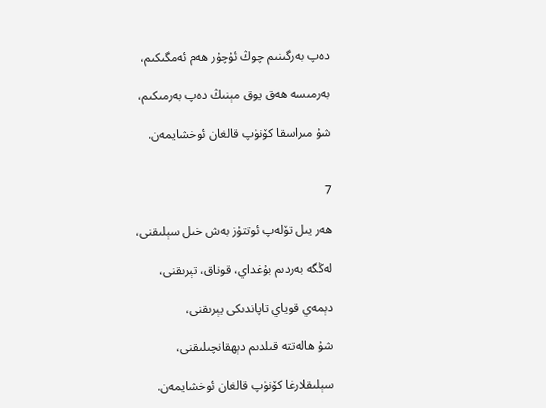دەپ بەرگىنىم چوڭ ئۇچۇر ھەم ئەمگىكىم،

بەرمىسە ھەق يوق مېنىڭ دەپ بەرمىكىم،

شۇ مىراسقا كۆنۈپ قالغان ئوخشايمەن.


7

ھەر يىل تۆلەپ ئوتتۇز بەش خىل سېلىقنى،

لەڭگە بەردىم بۇغداي، قوناق، تېرىقنى،

دېمەي قوياي تاپاندىكى يېرىقنى،

شۇ ھالەتتە قىلدىم دېھقانچىلىقنى،

سېلىقلارغا كۆنۈپ قالغان ئوخشايمەن.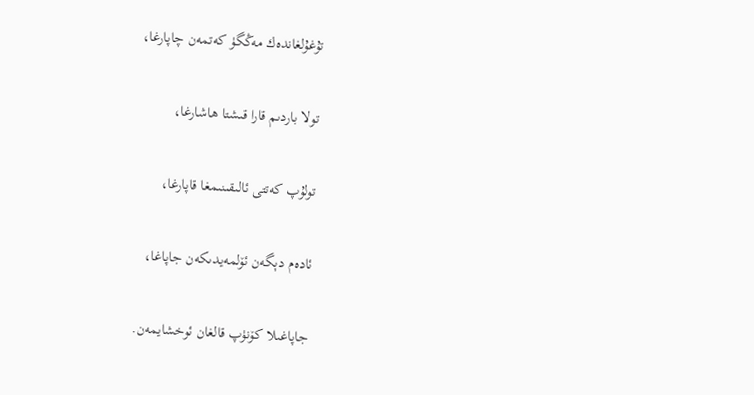تۇغۇلغاندەك مەڭگۈ كەتمەن چاپارغا،

تولا باردىم قارا قىشتا ھاشارغا،

تولۇپ كەتتى ئالىقىنىمغا قاپارغا،

ئادەم دېگەن ئۆلمەيدىكەن جاپاغا،

جاپاغىلا كۆنۈپ قالغان ئوخشايمەن.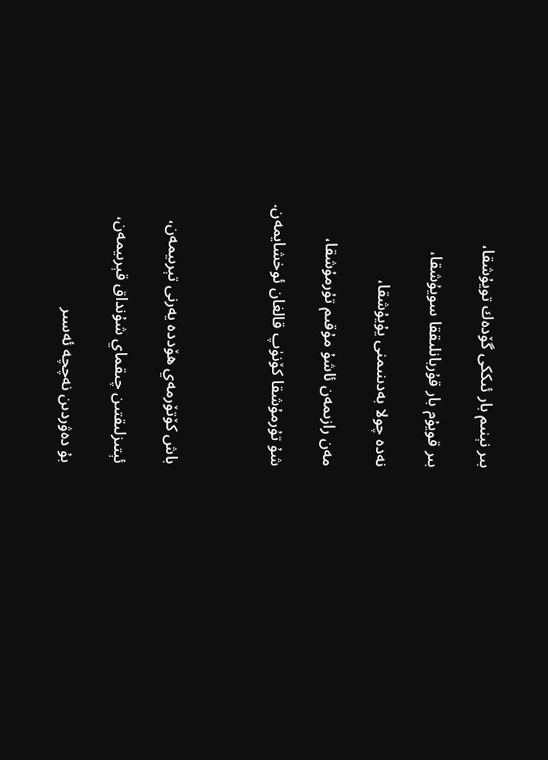بىر نېنىم بار ئىككى گۆدەك تويۇشقا،

بىر قويۇم بار قۇربانلىققا سويۇشقا،

نەدە چولا بەدىنىمنى يۇيۇشقا،

مەن رازىمەن ئاشۇ مۇقىم تۇرمۇشقا،

شۇ تۇرمۇشقا كۆنۈپ قالغان ئوخشايمەن.



باش كۆتۆرمەي ھۆددە يەرنى تېرىيمەن،

ئېتىزلىقتىن چىقماي شۇنداق قېرىيمەن،

بۇ دەۋردىن نەچچە ئەسىر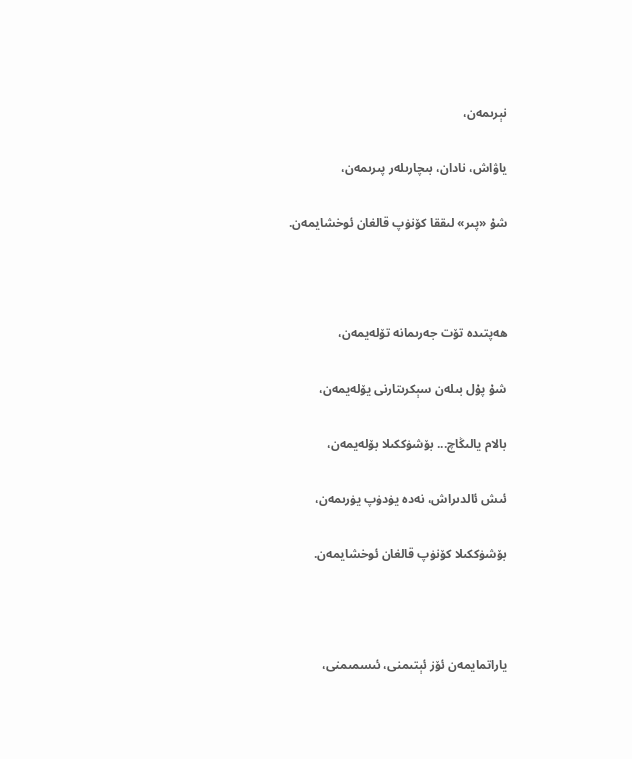نېرىمەن،

ياۋاش، نادان، بىچارىلەر پىرىمەن،

شۇ «پىر» لىققا كۆنۈپ قالغان ئوخشايمەن.



ھەپتىدە تۆت جەرىمانە تۆلەيمەن،

شۇ پۇل بىلەن سېكرىتارنى يۆلەيمەن،

بالام يالىڭاچ... بۆشۈككىلا بۆلەيمەن،

ئىش ئالدىراش، نەدە يۈدۈپ يۈرىمەن،

بۆشۈككىلا كۆنۈپ قالغان ئوخشايمەن.



ياراتمايمەن ئۆز ئېتىمنى، ئىسمىمنى،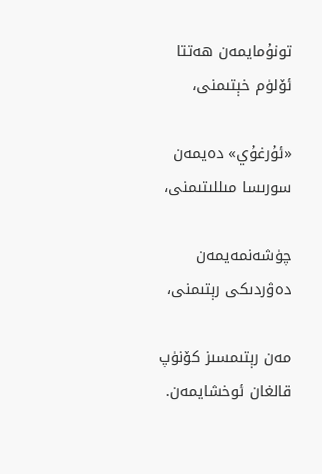تونۇمايمەن ھەتتا ئۆلۈم خېتىمنى،

«ئۇرغۇي» دەيمەن سورىسا مىللىتىمنى،

چۈشەنمەيمەن دەۋردىكى رېتىمنى،

مەن رېتىمسىز كۆنۈپ قالغان ئوخشايمەن.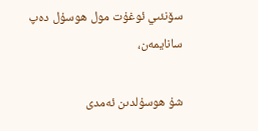سۆنئىي ئوغۇت مول ھوسۇل دەپ سانايمەن،

شۇ ھوسۇلدىن ئەمدى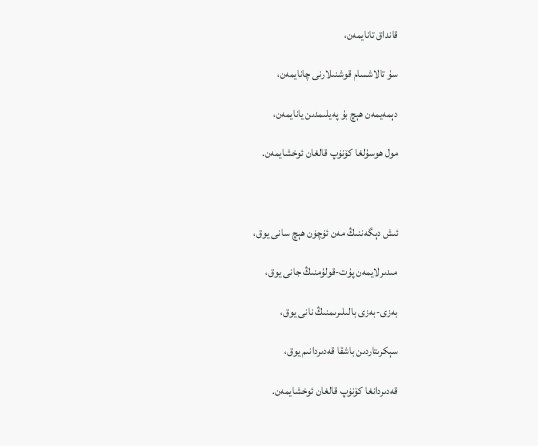قانداق تانايمەن،

سۇ تالاشسام قوشنىلارنى چانايمەن،

دېمەيمەن ھېچ بۇ پەيلىمدىن يانايمەن،

مول ھوسۇلغا كۆنۈپ قالغان ئوخشايمەن.



ئىش دېگەننىڭ مەن ئۈچۈن ھېچ سانى يوق،

مىدىرلايمەن پۇت-قولۇمنىڭ جانى يوق،

بەزى-بەزى بالىلىرىمنىڭ نانى يوق،

سېكرىتاردىن باشقا قەدىردانىم يوق،

قەدىردانغا كۆنۈپ قالغان ئوخشايمەن.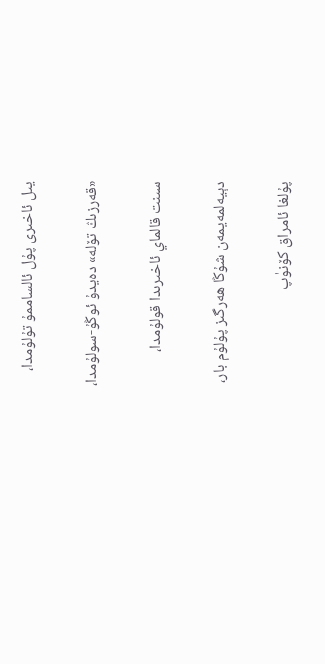يىل ئاخىرى پۇل ئالساممۇ تۇلۇمدا،

«قەرزىڭ تۆلە» دەيدۇ ئوڭۇ-سولۇمدا،

سىنت قالماي ئاخىرىدا قولۇمدا،

دېيەلمەيمەن شۇڭا ھەرگىز پۇلۇم بار،

پۇلغا ئامراق كۆنۈپ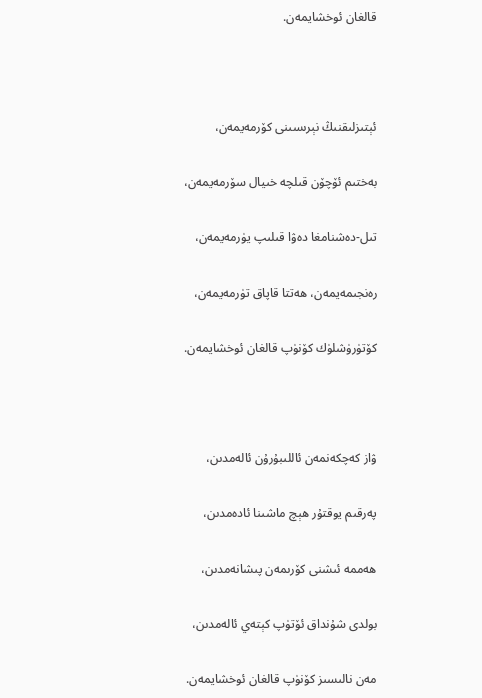قالغان ئوخشايمەن.



ئېتىزلىقنىڭ نېرىسىنى كۆرمەيمەن،

بەختىم ئۆچۆن قىلچە خىيال سۆرمەيمەن،

تىل-دەشنامغا دەۋا قىلىپ يۈرمەيمەن،

رەنجىمەيمەن، ھەتتا قاپاق تۈرمەيمەن،

كۆتۈرۈشلۈك كۆنۈپ قالغان ئوخشايمەن.



ۋاز كەچكەنمەن ئاللىبۇرۇن ئالەمدىن،

پەرقىم يوقتۇر ھېچ ماشىنا ئادەمدىن،

ھەممە ئىشنى كۆرىمەن پىشانەمدىن،

بولدى شۇنداق ئۆتۈپ كېتەي ئالەمدىن،

مەن نالىسىز كۆنۈپ قالغان ئوخشايمەن.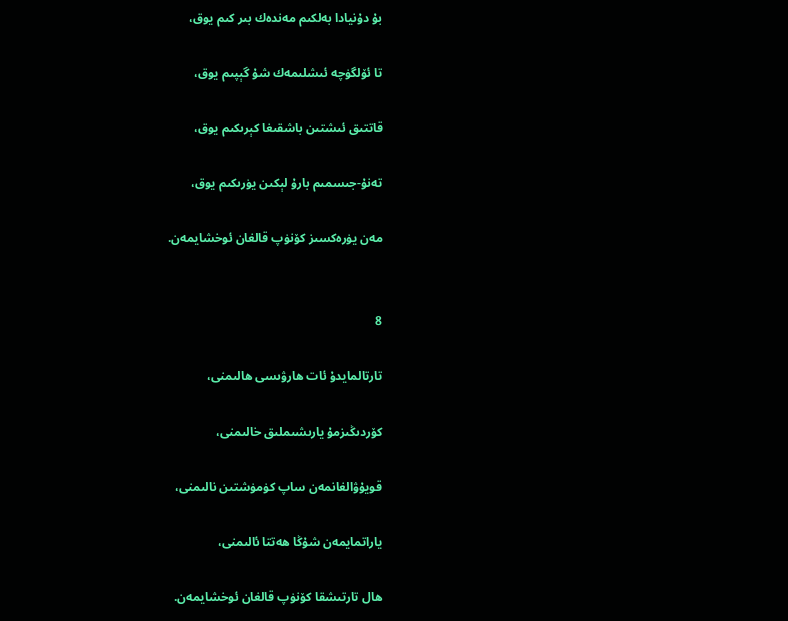بۇ دۇنيادا بەلكىم مەندەك بىر كىم يوق،

تا ئۆلگۈچە ئىشلىمەك شۇ گېپىم يوق،

قاتتىق ئىشتىن باشقىغا كېرىكىم يوق،

تەنۇ-جىسمىم بارۇ لېكىن يۈرىكىم يوق،

مەن يۈرەكسىز كۆنۈپ قالغان ئوخشايمەن.


8

تارتالمايدۇ ئات ھارۋىسى ھالىمنى،

كۆردىڭىزمۇ يارىشىملىق خالىمنى،

قويۇۋالغانمەن ساپ كۈمۈشتىن نالىمنى،

ياراتمايمەن شۇڭا ھەتتا ئالىمنى،

ھال تارتىشقا كۆنۈپ قالغان ئوخشايمەن.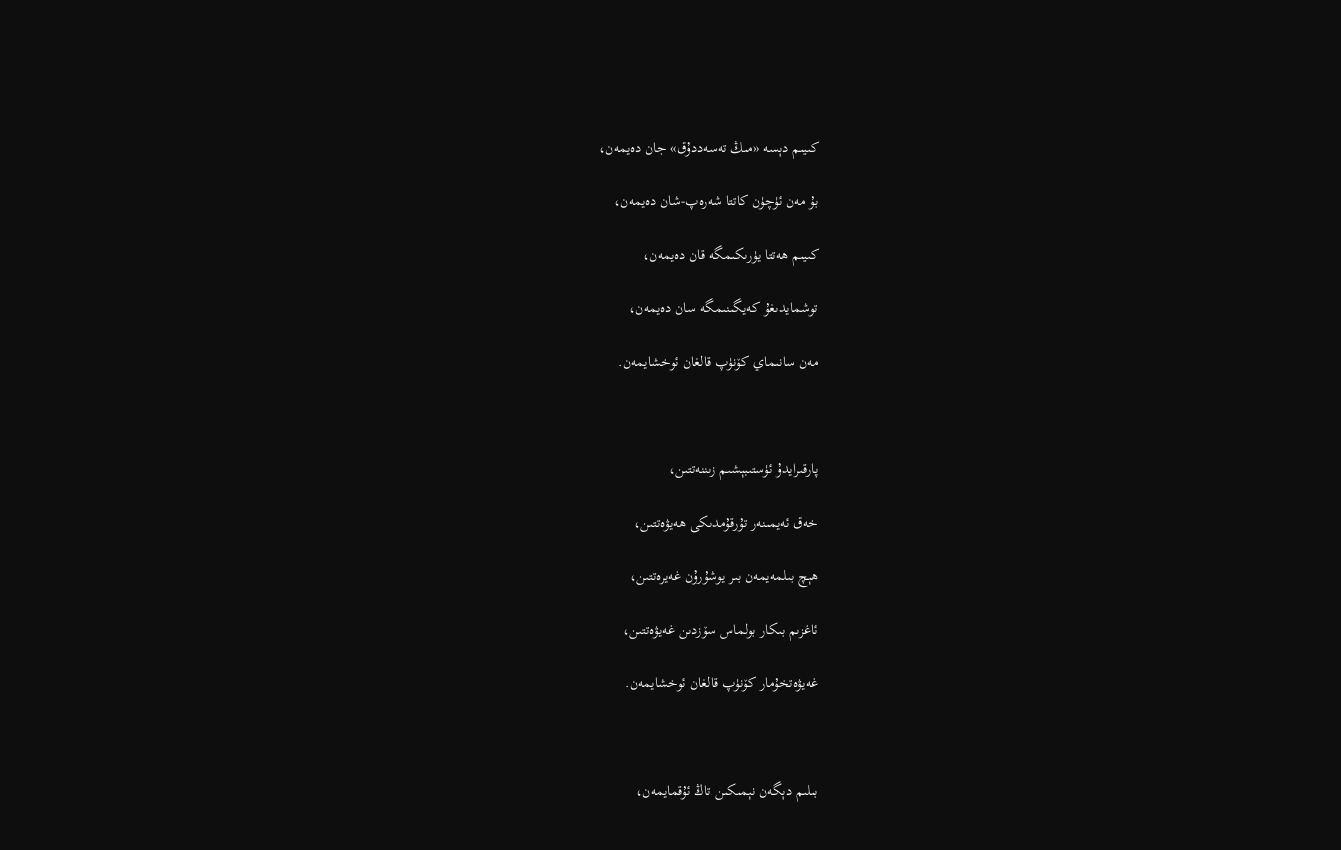كىيىم دېسە «مىڭ تەسەددۇق» جان دەيمەن،

بۇ مەن ئۈچۈن كاتتا شەرەپ-شان دەيمەن،

كىيىم ھەتتا يۈرىكىمگە قان دەيمەن،

توشمايدىغۇ كەيگىنىمگە سان دەيمەن،

مەن سانىماي كۆنۈپ قالغان ئوخشايمەن.



پارقىرايدۇ ئۈستىبېشىم زىننەتتىن،

خەق ئەيمىنەر تۇرقۇمدىكى ھەيۋەتتىن،

ھېچ بىلمەيمەن بىر يوشۇرۇن غەيرەتتىن،

ئاغزىم بىكار بولماس سۆزدىن غەيۋەتتىن،

غەيۋەتخۇمار كۆنۈپ قالغان ئوخشايمەن.



بىلىم دېگەن نېمىكىن تاڭ ئۇقمايمەن،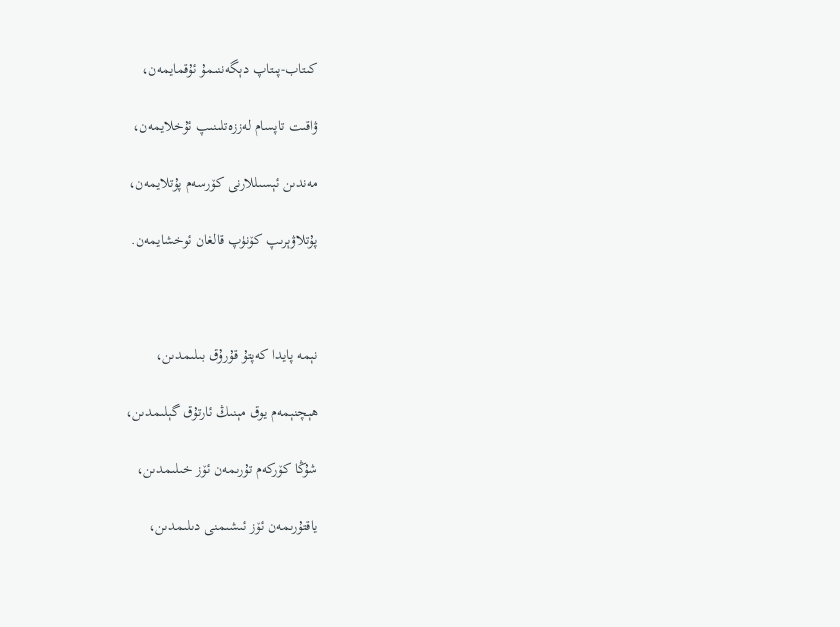كىتاب-پىتاپ دېگەننىمۇ ئۇقمايمەن،

ۋاقىت تاپسام لەززەتلىنىپ ئۇخلايمەن،

مەندىن ئېسىللارنى كۆرسەم پۇتلايمەن،

پۇتلاۋېرىپ كۆنۈپ قالغان ئوخشايمەن.



نېمە پايدا كەپتۇ قۇرۇق بىلىمدىن،

ھېچنېمەم يوق مېنىڭ ئارتۇق گېلىمدىن،

شۇڭا كۆركەم تۇرىمەن ئۆز خىلىمدىن،

ياقتۇرىمەن ئۆز ئىشىمنى دىلىمدىن،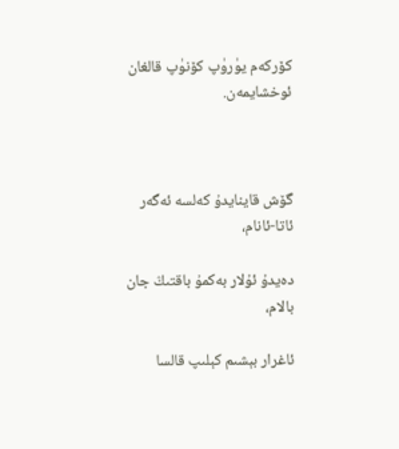كۆركەم يۈرۈپ كۆنۈپ قالغان ئوخشايمەن.



گۆش قاينايدۇ كەلسە ئەگەر ئاتا-ئانام،

دەيدۇ ئۇلار بەكمۇ باقتىڭ جان بالام،

ئاغرار بېشىم كېلىپ قالسا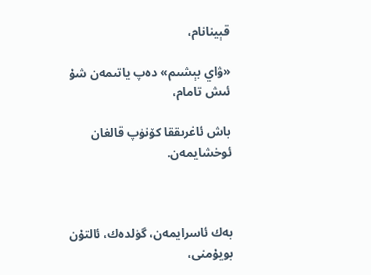قېينانام،

«ۋاي بېشىم» دەپ ياتىمەن شۇ ئىش تامام،

باش ئاغرىققا كۆنۈپ قالغان ئوخشايمەن.



بەك ئاسرايمەن، گۈلدەك، ئالتۇن بويۇمنى،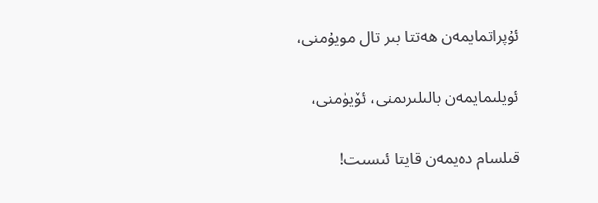ئۇپراتمايمەن ھەتتا بىر تال مويۇمنى،

ئويلىمايمەن بالىلىرىمنى، ئۆيۈمنى،

قىلسام دەيمەن قايتا ئىسىت!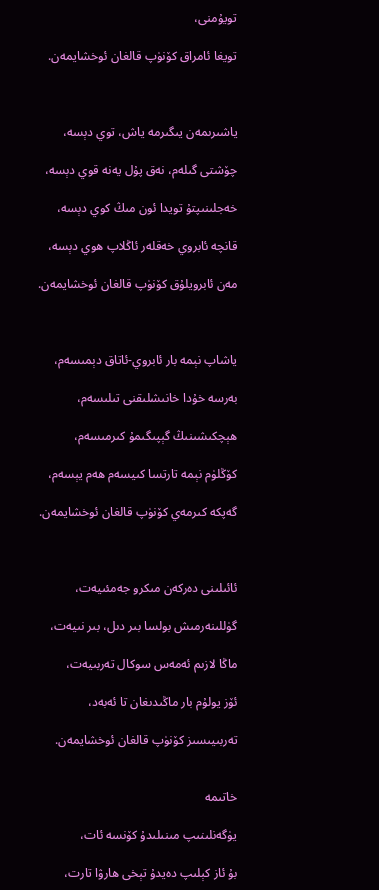تويۇمنى،

تويغا ئامراق كۆنۈپ قالغان ئوخشايمەن.



ياشىرىمەن يىگىرمە ياش، توي دېسە،

چۆشتى گىلەم، نەق پۇل يەنە قوي دېسە،

خەجلىنىپتۇ تويدا ئون مىڭ كوي دېسە،

قانچە ئابروي خەقلەر ئاڭلاپ ھوي دېسە،

مەن ئابرويلۇق كۆنۈپ قالغان ئوخشايمەن.



ياشاپ نېمە بار ئابروي-ئاتاق دېمىسەم،

بەرسە خۇدا خانىشلىقنى تىلىسەم،

ھېچكىشىنىڭ گېپىگىمۇ كىرمىسەم،

كۆڭلۈم نېمە تارتسا كىيسەم ھەم يېسەم،

گەپكە كىرمەي كۆنۈپ قالغان ئوخشايمەن.



ئائىلىنى دەركەن مىكرو جەمئىيەت،

گۈللىنەرمىش بولسا بىر دىل، بىر نىيەت،

ماڭا لازىم ئەمەس سوكال تەربىيەت،

ئۆز يولۇم بار ماڭىدىغان تا ئەبەد،

تەربىيىسىز كۆنۈپ قالغان ئوخشايمەن.


خاتىمە

يۈگەنلىنىپ مىنىلىدۇ كۆنسە ئات،

بۇ ئاز كېلىپ دەيدۇ تېخى ھارۋا تارت،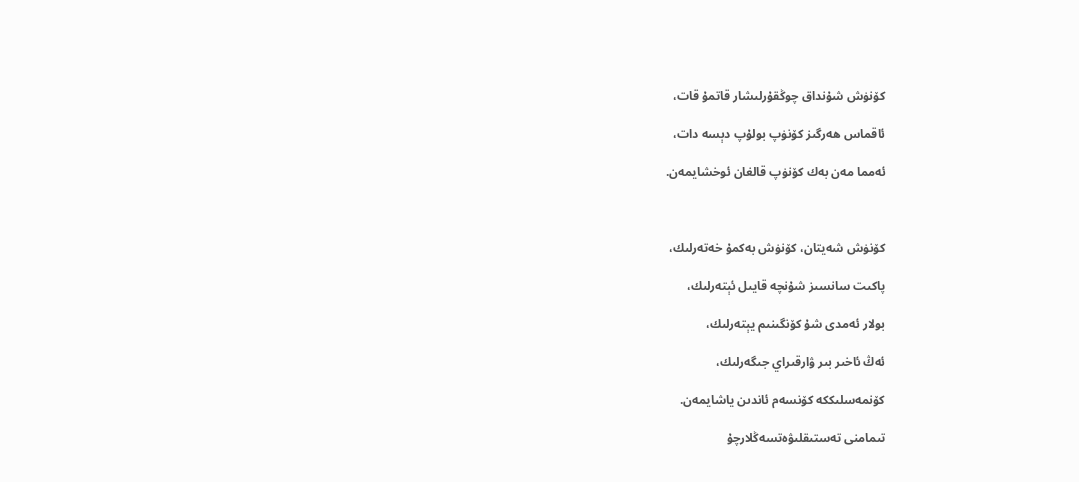كۆنۈش شۇنداق چوڭقۇرلىشار قاتمۇ قات،

ئاقماس ھەرگىز كۆنۈپ بولۇپ دېسە دات،

ئەمما مەن بەك كۆنۈپ قالغان ئوخشايمەن.



كۆنۈش شەيتان، كۆنۈش بەكمۇ خەتەرلىك،

پاكىت سانسىز شۇنچە قايىل ئېتەرلىك،

بولار ئەمدى شۇ كۆنگىنىم يېتەرلىك،

ئەڭ ئاخىر بىر ۋارقىراي جىگەرلىك،

كۆنمەسلىككە كۆنسەم ئاندىن ياشايمەن.

تىمامنى تەستىقلىۋەتسەڭلارچۇ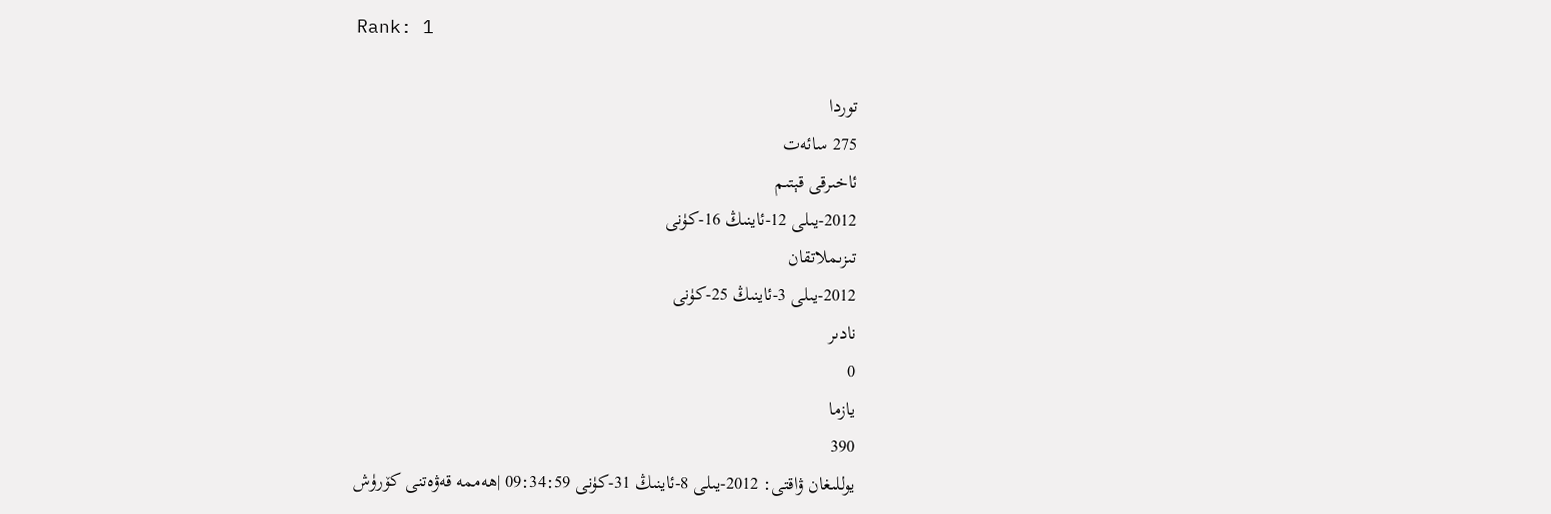Rank: 1

توردا
275 سائەت
ئاخىرقى قېتىم
2012-يىلى 12-ئاينىڭ 16-كۈنى
تىزىملاتقان
2012-يىلى 3-ئاينىڭ 25-كۈنى
نادىر
0
يازما
390
يوللىغان ۋاقتى: 2012-يىلى 8-ئاينىڭ 31-كۈنى 09:34:59 |ھەممە قەۋەتنى كۆرۈش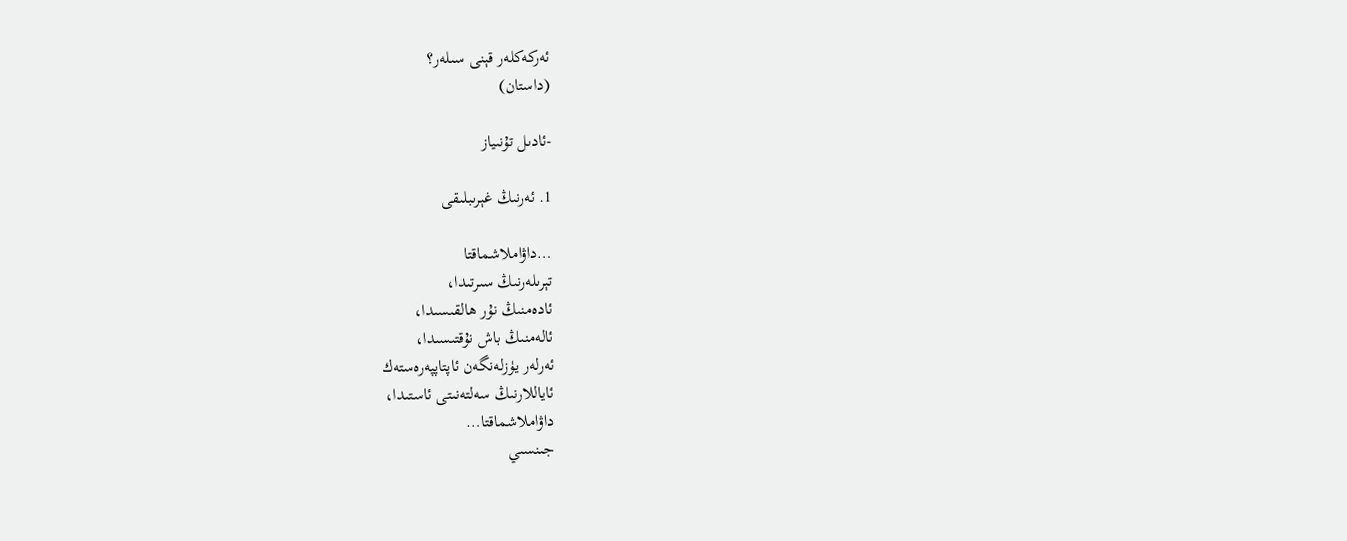ئەركەكلەر قېنى سىلەر؟
(داستان)

-ئادىل تۇنىياز

1. ئەرنىڭ غېرىبلىقى

…داۋاملاشماقتا
تېرىلەرنىڭ سىرتىدا،
ئادەمنىڭ نۇر ھالقىسىدا،
ئالەمنىڭ باش نۇقتىسىدا،
ئەرلەر يۈزلەنگەن ئاپتاپپەرەستەك
ئاياللارنىڭ سەلتەنىتى ئاستىدا،
داۋاملاشماقتا…
جىنسىي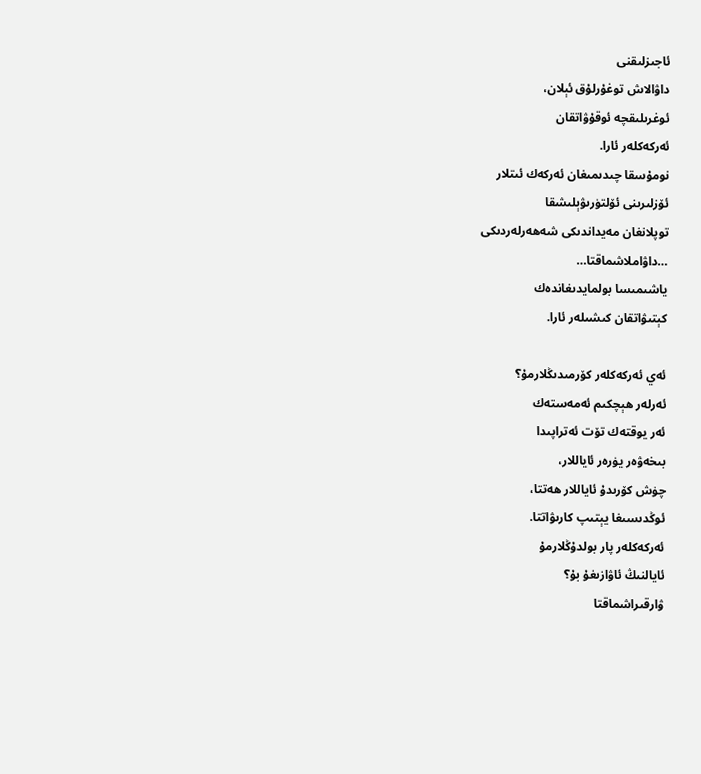ئاجىزلىقنى
داۋالاش توغۇرلۇق ئېلان،
ئوغرىلىقچە ئوقۇۋاتقان
ئەركەكلەر ئارا.
نومۇسقا چىدىمىغان ئەركەك ئىتلار
ئۆزلىرىنى ئۆلتۈرىۋېلىشقا
توپلانغان مەيداندىكى شەھەرلەردىكى
…داۋاملاشماقتا…
ياشىمىسا بولمايدىغاندەك
كېتىۋاتقان كىشىلەر ئارا.

ئەي ئەركەكلەر كۆرمىدىڭلارمۇ؟
ئەرلەر ھېچكىم ئەمەستەك
ئەر يوقتەك تۆت ئەتراپىدا
بىخەۋەر يۈرەر ئاياللار،
چۈش كۆرىدۇ ئاياللار ھەتتا،
ئوڭدىسىغا يېتىپ كارىۋاتتا.
ئەركەكلەر پار بولدۇڭلارمۇ
ئايالنىڭ ئاۋازىغۇ بۇ؟
ۋارقىراشماقتا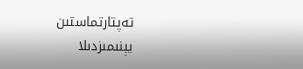تەپتارتماستىن يېنىمىزدىلا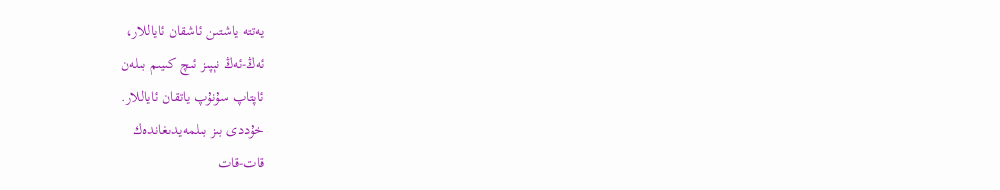يەتتە ياشتىن ئاشقان ئاياللار،
ئەڭ-ئەڭ نېپىز ئىچ كىيىم بىلەن
ئاپتاپ سۇنۇپ ياتقان ئاياللار.
خۇددى بىز بىلمەيدىغاندەك
قات-قات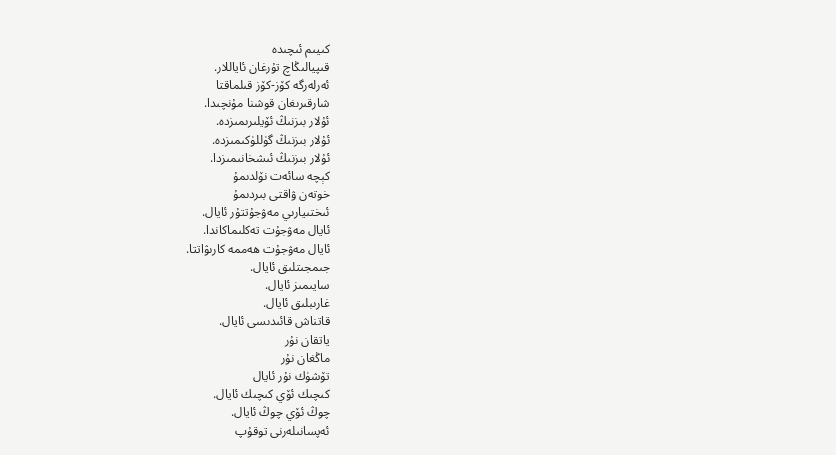كىيىم ئىچىدە
قىپيالىڭاچ تۇرغان ئاياللار.
ئەرلەرگە كۆز-كۆز قىلماقتا
شارقىرىغان قوشنا مۇنچىدا.
ئۇلار بىزنىڭ ئۆيلىرىمىزدە.
ئۇلار بىزنىڭ گۈللۈكىمىزدە.
ئۇلار بىزنىڭ ئىشخانىمىزدا.
كېچە سائەت نۆلدىمۇ
خوتەن ۋاقتى بىردىمۇ
ئىختىيارىي مەۋجۇتتۇر ئايال.
ئايال مەۋجۇت تەكلىماكاندا.
ئايال مەۋجۇت ھەممە كارىۋاتتا.
جىمجىتلىق ئايال.
سايىمىز ئايال.
غارىبلىق ئايال.
قاتناش قائىدىسى ئايال.
ياتقان نۇر
ماڭغان نۇر
تۆشۈك نۇر ئايال
كىچىك ئۆي كىچىك ئايال.
چوڭ ئۆي چوڭ ئايال.
ئەپسانىلەرنى توقۇپ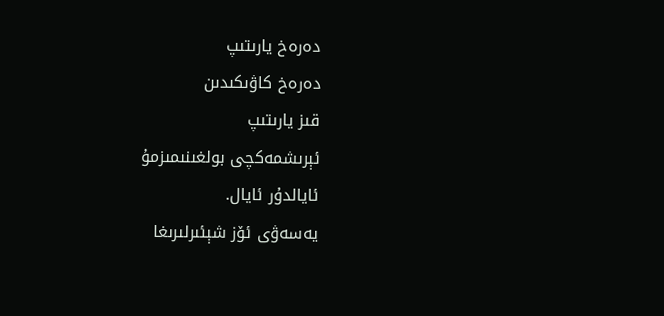دەرەخ يارىتىپ
دەرەخ كاۋىكىدىن
قىز يارىتىپ
ئېرىشمەكچى بولغىنىمىزمۇ
ئايالدۇر ئايال.
يەسەۋى ئۆز شېئىرلىرىغا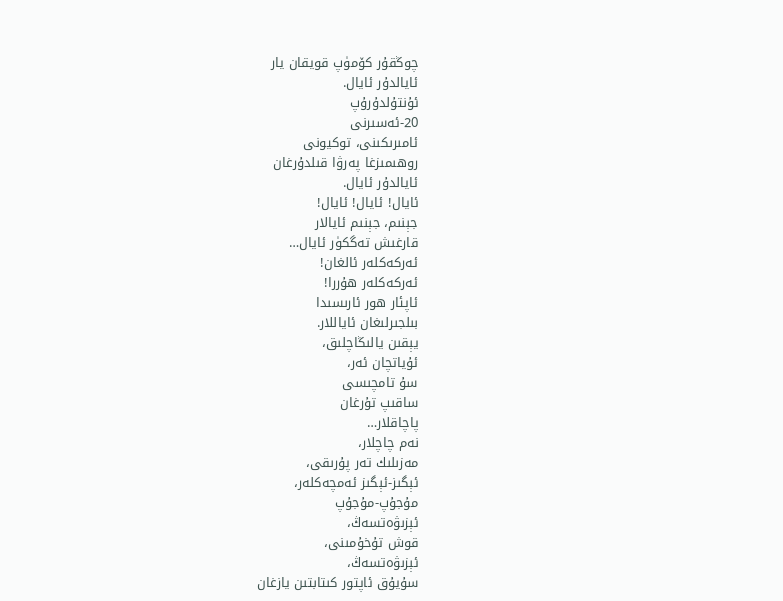چوڭقۇر كۆمۈپ قويقان يار
ئايالدۇر ئايال.
ئۇنتۇلدۇرۇپ
20-ئەسىرنى
ئامىرىكىنى، توكيونى
روھىمىزغا پەرۋا قىلدۇرغان
ئايالدۇر ئايال.
ئايال! ئايال! ئايال!
جېنىم، جېنىم ئايالار
قارغىش تەگكۈر ئايال…
ئەركەكلەر ئالغان!
ئەركەكلەر ھۇررا!
ئاپئار ھور ئارىسىدا
بىلجىرلىغان ئاياللار.
يېقىن يالىڭاچلىق،
ئۇياتچان ئەر،
سۇ تامچىسى
ساقىپ تۇرغان
پاچاقلار…
نەم چاچلار،
مەزىلىك تەر پۇرىقى،
ئېگىز-ئېگىز ئەمچەكلەر،
مۇجۇپ-مۇجۇپ
ئېزىۋەتسەڭ،
قوش تۇخۇمىنى،
ئېزىۋەتسەڭ،
سۇيۇق ئاپتور كىتابتىن يازغان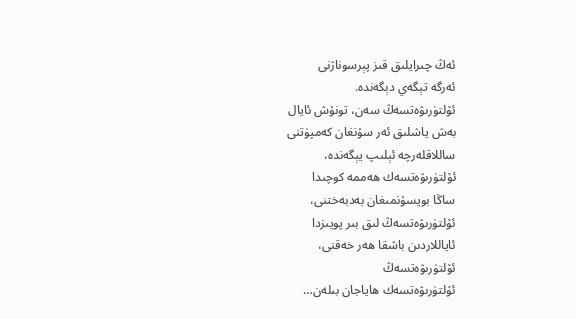ئەڭ چىرايلىق قىز پېرسوناژنى
ئەرگە تېگەي دېگەندە.
ئۆلتۈرىۋەتسەڭ سەن، تونۇش ئايال
بەش ياشلىق ئەر سۇنغان كەمپۈتنى
ساللاقلەرچە ئېلىپ يېگەندە،
ئۆلتۈرىۋەتسەك ھەممە كوچىدا
ساڭا بويسۇنمىغان بەدبەختنى،
ئۆلتۈرىۋەتسەڭ لىق بىر پويىزدا
ئاياللاردىن باشقا ھەر خەقنى،
ئۆلتۈرىۋەتسەڭ
ئۆلتۈرىۋەتسەك ھاياجان بىلەن…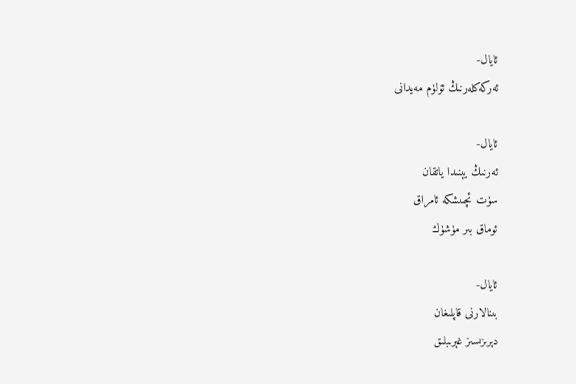ئايال-
ئەركەكلەرنىڭ ئۆلۈم مەيدانى

ئايال-
ئەرنىڭ يېنىدا ياتقان
سۈت ئچىىشكە ئامراق
ئوماق بىر مۈشۈك

ئايال-
بىنالارنى قاپلىغان
دېرىزىسىز غېرىبلىق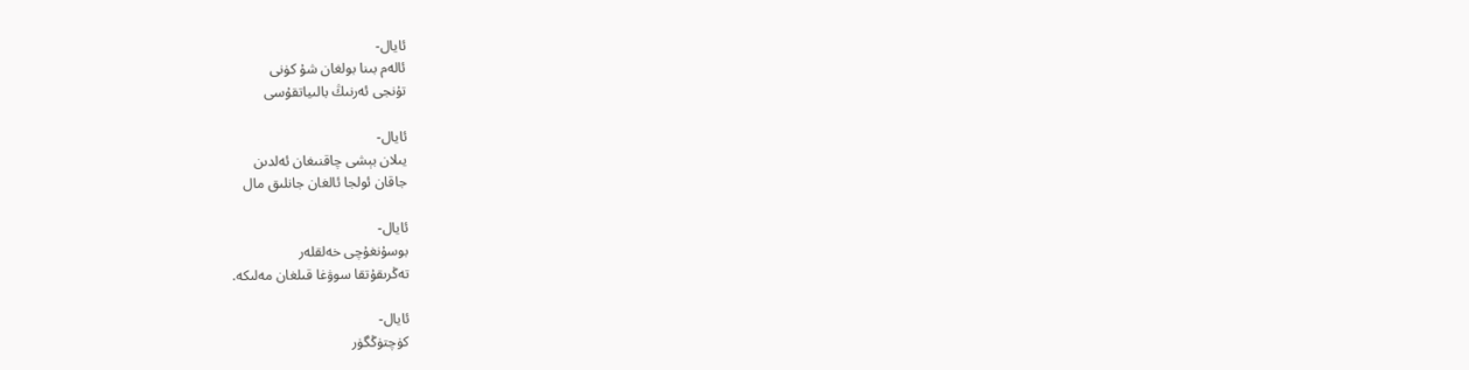ئايال-
ئالەم بىنا بولغان شۇ كۈنى
تۇنجى ئەرنىڭ بالىياتقۇسى

ئايال-
يىلان بېشى چاقنىغان ئەلدىن
جاقان ئولجا ئالغان جانلىق مال

ئايال-
بوسۇنغۇچى خەلقلەر
تەڭرىقۇتقا سوۋغا قىلغان مەلىكە.

ئايال-
كۈچتۈڭگۈر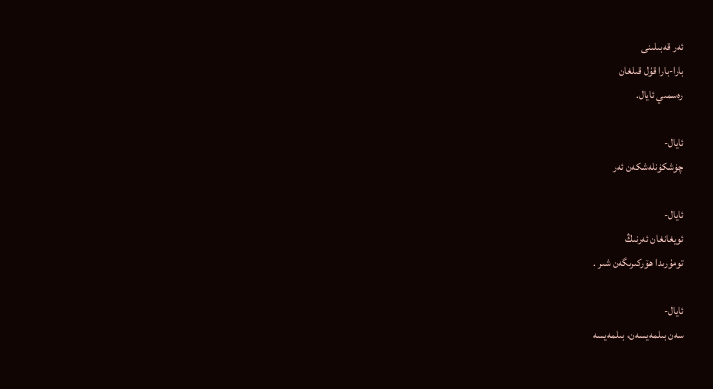ئەر قەبىلىنى
بارا-بارا قۇل قىلغان
رەسمىي ئايال.

ئايال-
چۈشكۈنلەشكەن ئەر

ئايال-
ئويغانغان ئەرنىڭ
تومۇرىدا ھۆركىرىگەن شىر .

ئايال-
سەن بىلمەيسەن، بىلمەيسە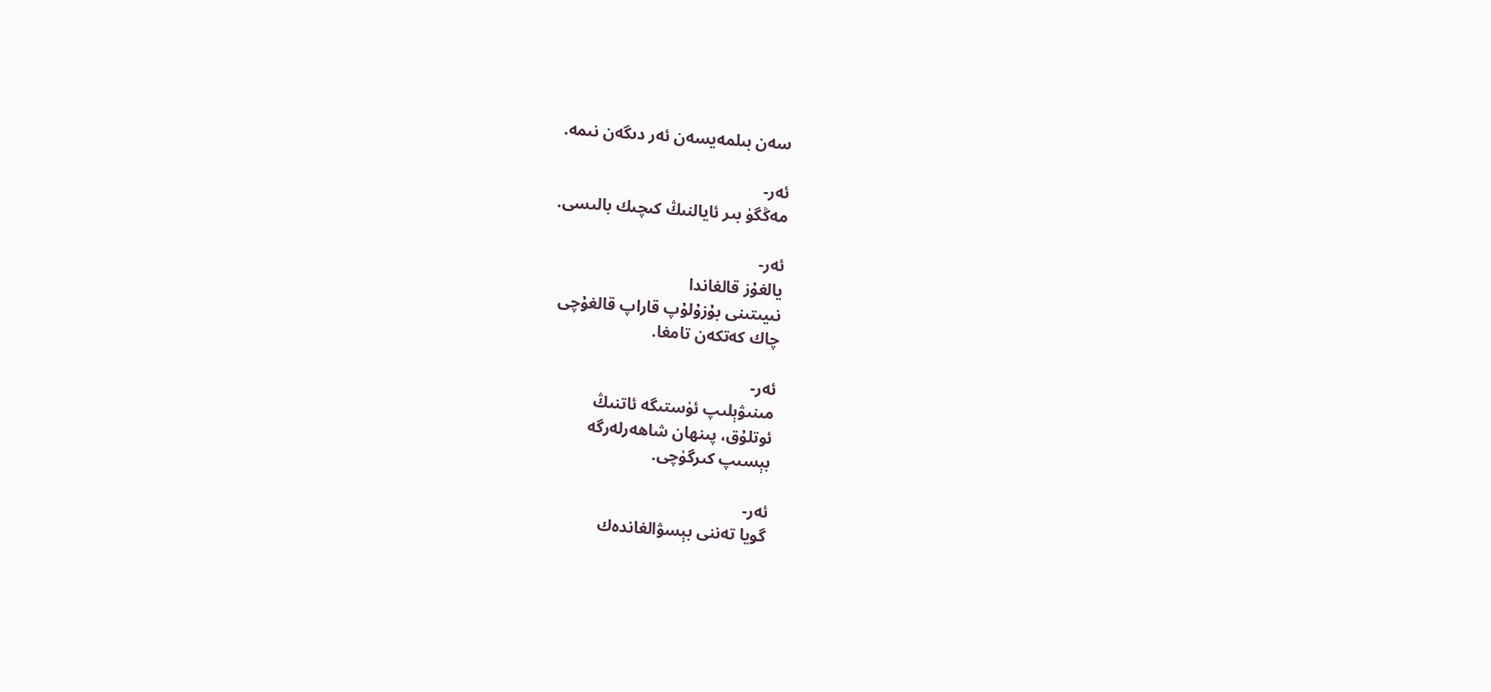سەن بىلمەيسەن ئەر دىگەن نىمە.

ئەر-
مەڭگۈ بىر ئايالنىڭ كىچىك بالىسى.

ئەر-
يالغۇز قالغاندا
نىيىتىنى بۇزۇلۇپ قاراپ قالغۇچى
چاك كەتكەن تامغا.

ئەر-
مىنىۋېلىپ ئۈستىگە ئاتنىڭ
ئوتلۇق، پىنھان شاھەرلەرگە
بېسىپ كىرگۈچى.

ئەر-
گويا تەننى بېسۋالغاندەك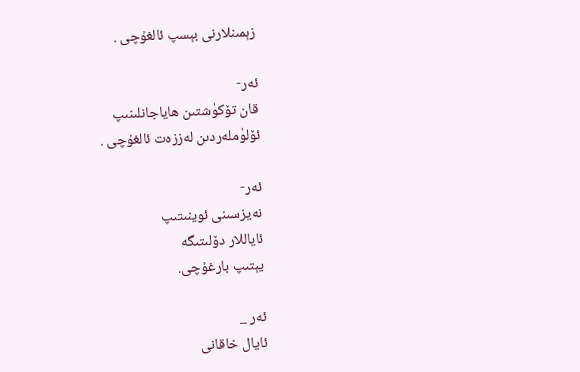زېمىنلارنى بېسپ ئالغۇچى .

ئەر-
قان تۆكۈشتىن ھاياجانلىنىپ
ئۆلۈملەردىن لەززەت ئالغۇچى .

ئەر-
نەيزسىنى ئوينىتىپ
ئاياللار دۆلىتىگە
يېتىپ بارغۇچى.

ئەر _
ئايال خاقانى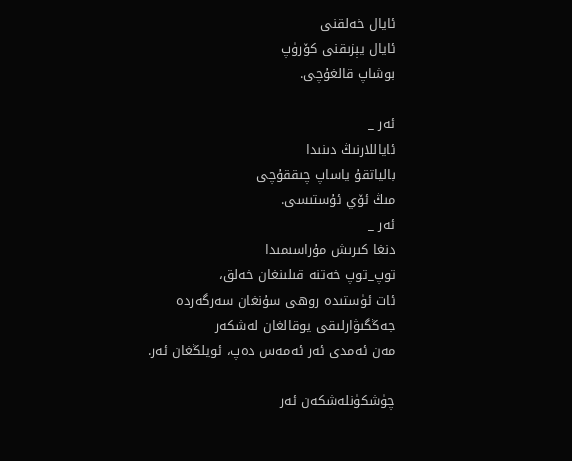ئايال خەلقنى
ئايال يېزىقنى كۆرۈپ
بوشاپ قالغۇچى.

ئەر _
ئاياللارنىڭ دىنىدا
بالياتقۇ ياساپ چىققۇچى
مىڭ ئۆي ئۇستىسى.
ئەر _
دنغا كىرىش مۇراسىمىدا
توپ_توپ خەتنە قىلىنغان خەلق،
ئات ئۈستىدە روھى سۇنغان سەرگەردە
جەڭگىۋارلىقى يوقالغان لەشكەر
مەن ئەمدى ئەر ئەمەس دەپ، ئويلڭغان ئەر.

چۈشكۈنلەشكەن ئەر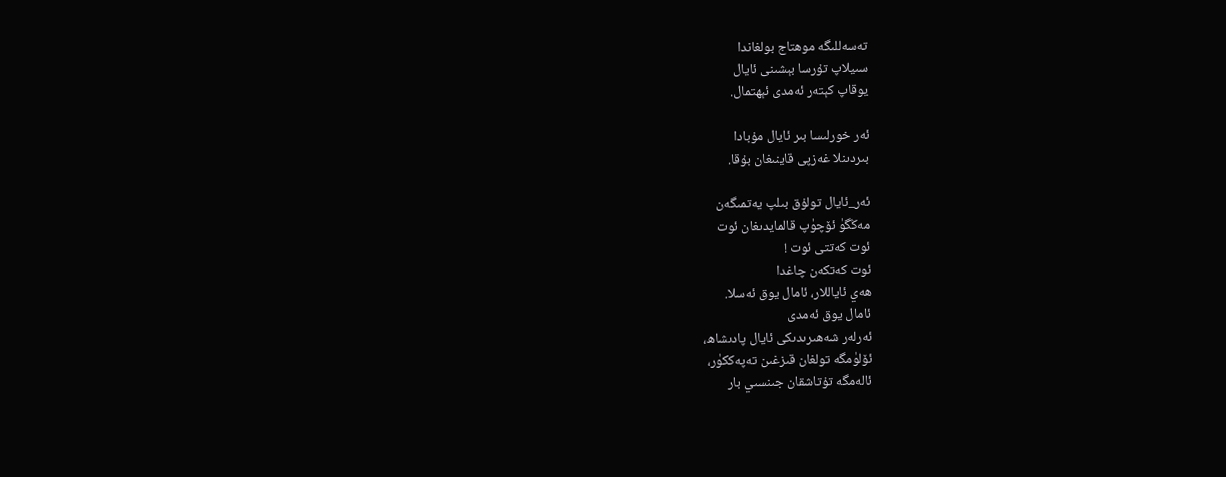تەسەللىگە موھتاج بولغاندا
سىيلاپ تۇرسا بېشىنى ئايال
يوقاپ كېتەر ئەمدى ئېھتمال.

ئەر خورلىسا بىر ئايال مۇبادا
بىردىنلا غەزپى قاينىغان بۇقا.

ئەر_ئايال تولۇق بىلپ يەتمىگەن
مەڭگۈ ئۆچۈپ قالمايدىغان ئوت
ئوت كەتتى ئوت !
ئوت كەتكەن چاغدا
ھەي ئاياللار، ئامال يوق ئەسلا.
ئامال يوق ئەمدى
ئەرلەر شەھىرىدىكى ئايال پادىشاھ،
ئۆلۈمگە تولغان قىزغىن تەپەككۈر،
ئالەمگە تۇتاشقان جىنسىي بار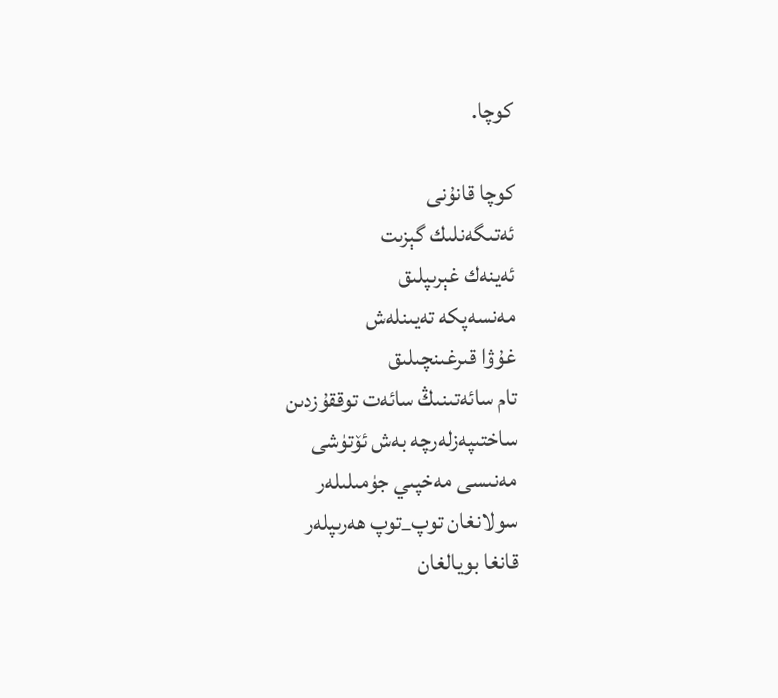كوچا.

كوچا قانۇنى
ئەتىگەنلىك گېزىت
ئەينەك غېرىپلىق
مەنسەپكە تەيىنلەش
غۇۋا قىرغىنچىلىق
تام سائەتىنىڭ سائەت توققۇزدىن
ساختىپەزلەرچە بەش ئۆتۈشى
مەنىسى مەخپىي جۈمىلىلەر
سولانغان توپ_توپ ھەرىپلەر
قانغا بويالغان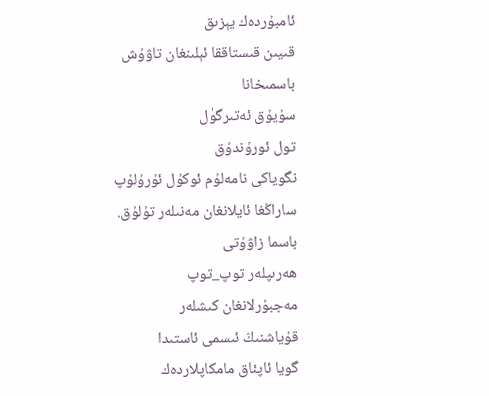ئامبۇردەك يېزىق
قىيىن قىستاققا ئېلىنغان تاۋۇش
باسمىخانا
سۇيۇق ئەتىرگۈل
تول ئورۇندۇق
نگوياكى نامەلۇم ئوكۇل ئۇرۇلۇپ
ساراڭغا ئايلانغان مەنىلەر تۇلۇق.
باسما زاۋۇتى
ھەرىپلەر توپ_توپ
مەجبۇرلانغان كىشلەر
قۇياشنىڭ ئىسمى ئاستىدا
گويا ئاپئاق مامكاپلاردەك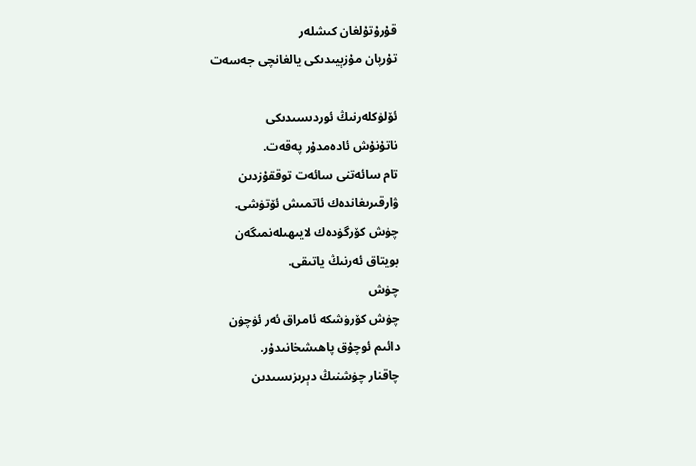قۇرۇتۇلغان كىشلەر
تۇرپان مۇزېيىدىكى يالغانچى جەسەت

ئۆلۈكلەرنىڭ ئوردىسىدىكى
ناتۇنۇش ئادەمدۇر پەقەت.
تام سائەتنى سائەت توققۇزدىن
ۋارقىرىغاندەك ئاتمىش ئۆتۈشى.
چۈش كۆرگۈدەك لايىھىلەنمىگەن
بويتاق ئەرنىڭ ياتىقى.
چۈش
چۈش كۆرۈشكە ئامراق ئەر ئۈچۈن
دائىم ئوچۇق پاھىشخانىدۇر.
چاقنار چۈشنىڭ دېرىزىسىدىن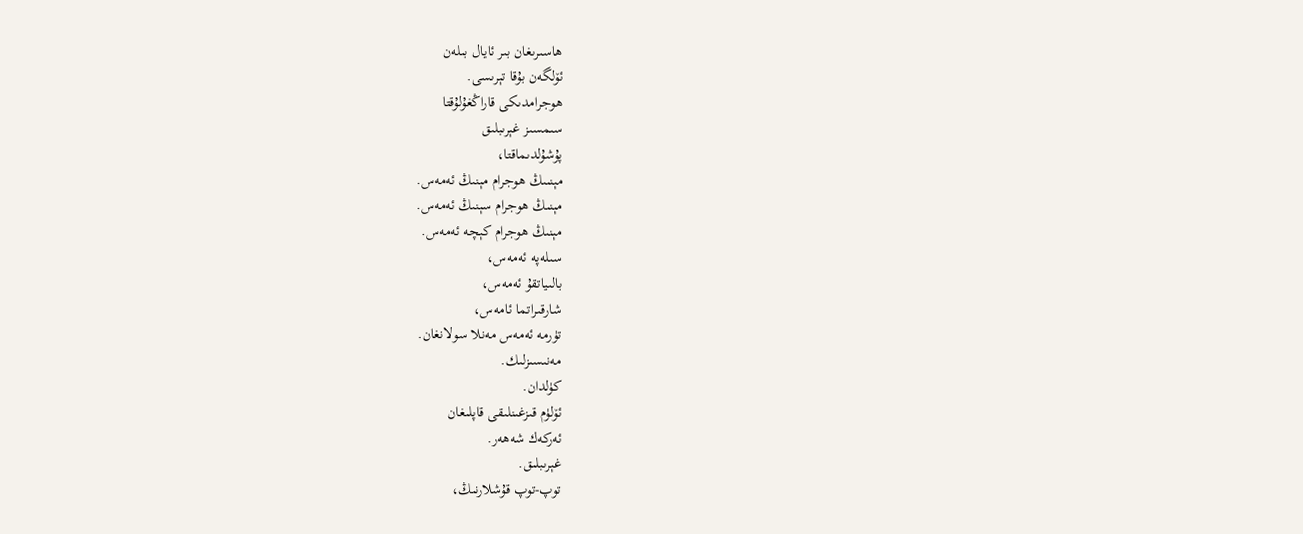ھاسىرىغان بىر ئايال بىلەن
ئۆلگەن بۇقا تېرىسى.
ھوجرامدىكى قاراڭغۇلۇقتا
سىمسىز غېرىبلىق
پۇشۇلدىماقتا،
مېنىىڭ ھوجرام مېنىڭ ئەمەس.
مېنىڭ ھوجرام سېنىڭ ئەمەس.
مېنىڭ ھوجرام كېچە ئەمەس.
سىلەپە ئەمەس،
بالىياتقۇ ئەمەس،
شارقىراتما ئامەس،
تۈرمە ئەمەس مەنلا سولانغان.
مەنىسىزلىك.
كۈلدان.
ئۆلۈم قىزغىنلىقى قاپلىغان
ئەركەك شەھەر.
غېرىبلىق.
توپ-توپ قۇشلارنىڭ،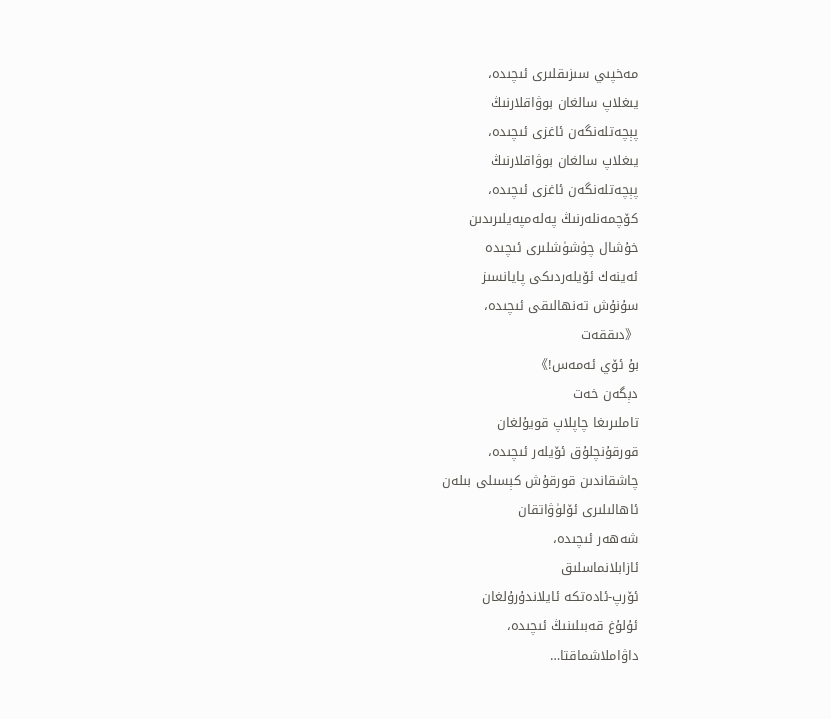مەخپىي سىزىقلىرى ئىچىدە،
يىغلاپ سالغان بوۋاقلارنىڭ
پېچەتلەنگەن ئاغزى ئىچىدە،
يىغلاپ سالغان بوۋاقلارنىڭ
پېچەتلەنگەن ئاغزى ئىچىدە،
كۆچمەنلەرنىڭ پەلەمپەيلىرىدىن
خۇشال چۈشۈشلىرى ئىچىدە
ئەينەك ئۆيلەردىكى پايانسىز
سۇنۇش تەنھالىقى ئىچىدە،
《دىققەت
بۇ ئۆي ئەمەس!》
دېگەن خەت
تاملىرىغا چاپلاپ قويۇلغان
قورقۇنچلۇق ئۆيلەر ئىچىدە،
چاشقاندىن قورقۇش كېسىلى بىلەن
ئاھالىلىرى ئۆلۈۋاتقان
شەھەر ئىچىدە،
ئازابلانماسلىق
ئۆرپ-ئادەتكە ئايلاندۇرۇلغان
ئۇلۇغ قەبىلىنىڭ ئىچىدە،
داۋاملاشماقتا…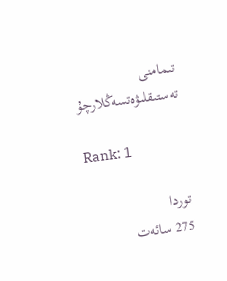تىمامنى تەستىقلىۋەتسەڭلارچۇ

Rank: 1

توردا
275 سائەت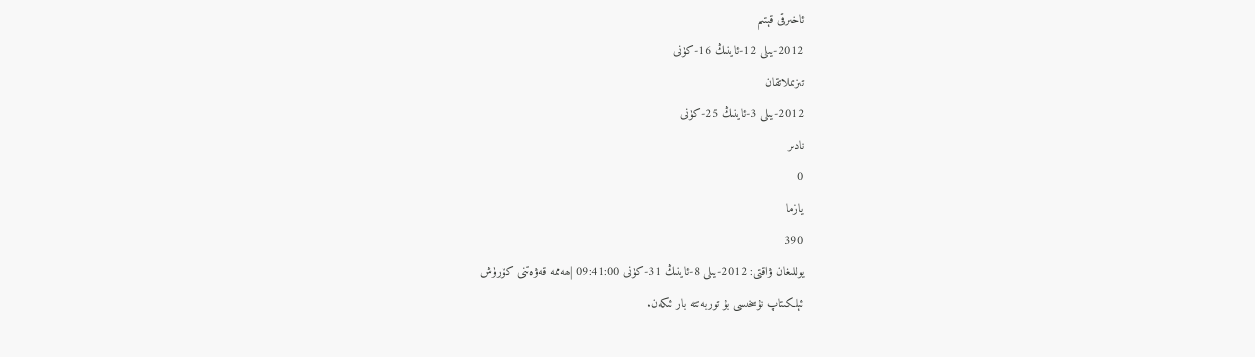ئاخىرقى قېتىم
2012-يىلى 12-ئاينىڭ 16-كۈنى
تىزىملاتقان
2012-يىلى 3-ئاينىڭ 25-كۈنى
نادىر
0
يازما
390
يوللىغان ۋاقتى: 2012-يىلى 8-ئاينىڭ 31-كۈنى 09:41:00 |ھەممە قەۋەتنى كۆرۈش
ئېلكىتاپ نۇسخىسى بۇ توربەتتە بار ئىكەن.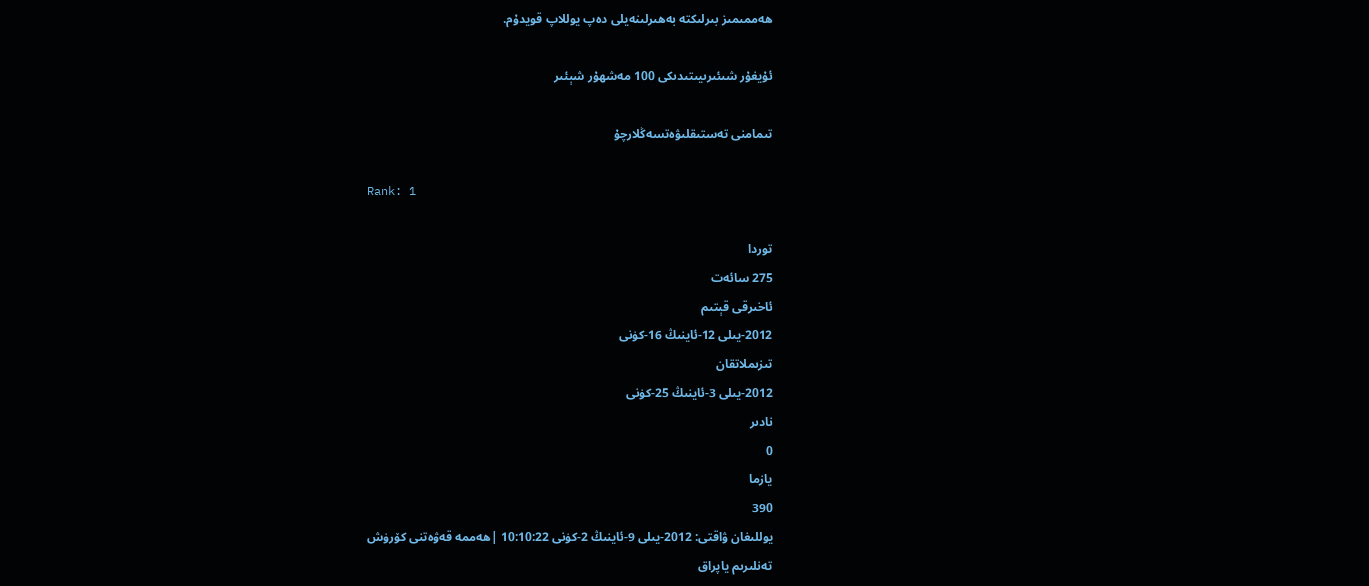ھەممىمىز بىرلىكتە بەھىرلىنەيلى دەپ يوللاپ قويدۇم.

ئۇيغۇر شىئىرىيىتىدىكى 100 مەشھۇر شېئىر

تىمامنى تەستىقلىۋەتسەڭلارچۇ

Rank: 1

توردا
275 سائەت
ئاخىرقى قېتىم
2012-يىلى 12-ئاينىڭ 16-كۈنى
تىزىملاتقان
2012-يىلى 3-ئاينىڭ 25-كۈنى
نادىر
0
يازما
390
يوللىغان ۋاقتى: 2012-يىلى 9-ئاينىڭ 2-كۈنى 10:10:22 |ھەممە قەۋەتنى كۆرۈش
تەنلىرىم ياپراق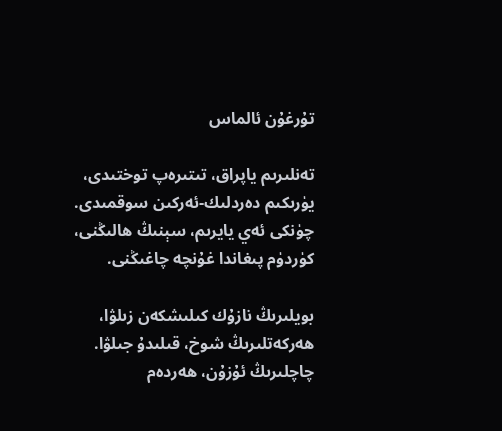تۇرغۇن ئالماس

تەنلىرىم ياپراق، تىتىرەپ توختىدى،
يۈرىكىم دەردلىك-ئەركىن سوقمىدى.
چۈنكى ئەي يايرىم، سېنىڭ ھالىڭنى،
كۈردۈم پىغاندا غۇنچە چاغىڭنى.

بويلىرىڭ نازۇك كىلىشكەن زىلۋا،
ھەركەتلىرىڭ شوخ، قىلىدۇ جىلۋا.
چاچلىرىڭ ئۇزۇن، ھەردەم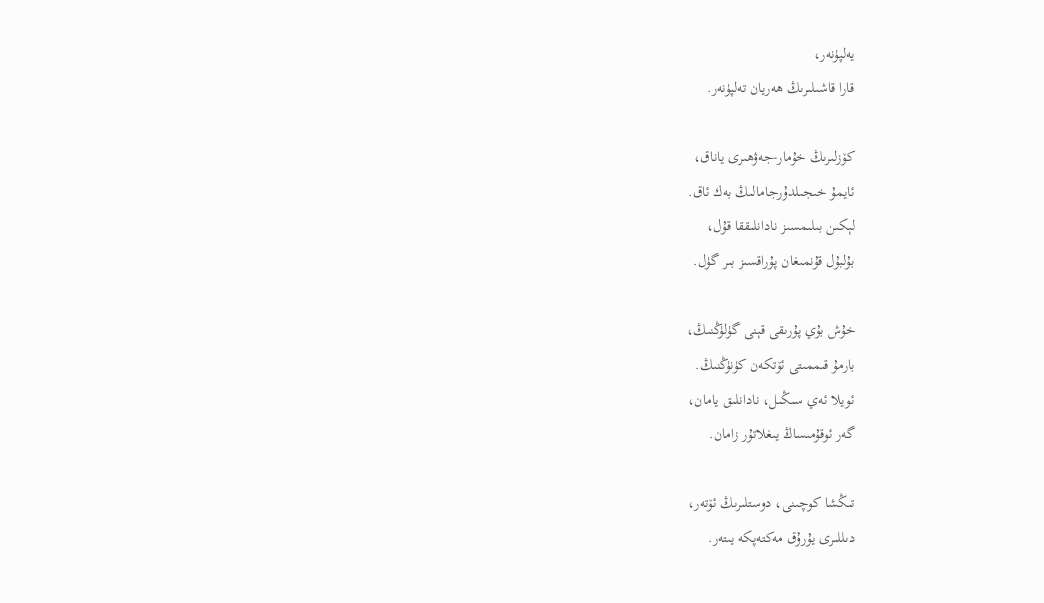يەلپۈنەر،
قارا قاشىلىرىڭ ھەريان تەلپۈنەر.

كۆزلىرىڭ خۇمار-جەۋھىرى ياناق،
ئايمۇ خىجىلدۇرجامالىڭ بەك ئاق.
لېكىن بىلىمسىز نادانلىققا قۇل،
بۇلبۇل قۇنمىغان پۇراقسىز بىر گۈل.

خۇش بۇي پۇرىقى قېنى گۈلۈڭنىڭ،
بارمۇ قىممىتى ئۆتكەن كۈنۈڭنىڭ.
ئويلا ئەي سىڭىل، نادانلىق يامان،
گەر ئوقۇمىساڭ يىغلاتۇر زامان.

تىڭشا كوچىنى، دوستلىرىڭ ئۆتەر،
دىللىرى يۇرۇق مەكتەپكە يىتەر.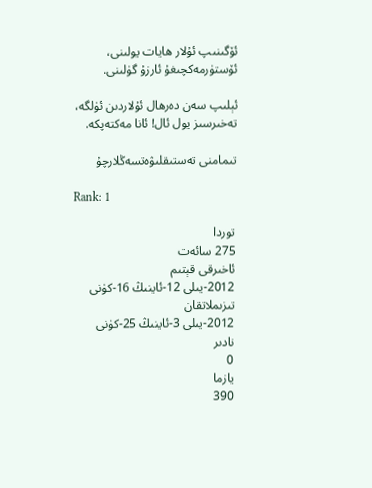ئۆگىنىپ ئۇلار ھايات يولىنى،
ئۆستۈرمەكچىغۇ ئارزۇ گۈلىنى.

ئېلىپ سەن دەرھال ئۇلاردىن ئۈلگە،
تەخىرسىز يول ئال! ئانا مەكتەپكە.

تىمامنى تەستىقلىۋەتسەڭلارچۇ

Rank: 1

توردا
275 سائەت
ئاخىرقى قېتىم
2012-يىلى 12-ئاينىڭ 16-كۈنى
تىزىملاتقان
2012-يىلى 3-ئاينىڭ 25-كۈنى
نادىر
0
يازما
390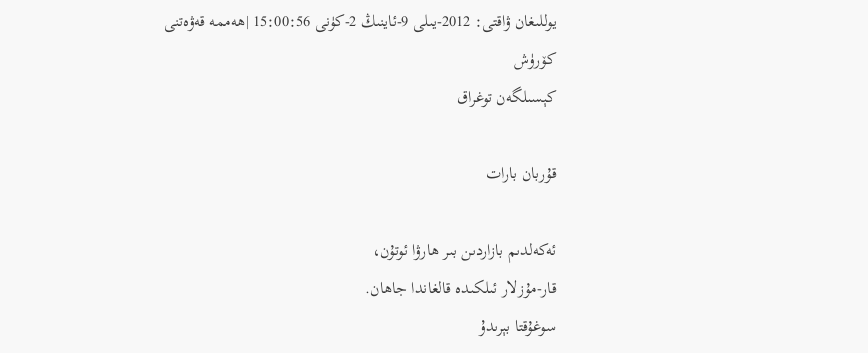يوللىغان ۋاقتى: 2012-يىلى 9-ئاينىڭ 2-كۈنى 15:00:56 |ھەممە قەۋەتنى كۆرۈش
كېسىلگەن توغراق

قۇربان بارات

ئەكەلدىم بازاردىن بىر ھارۋا ئوتۇن،
قار-مۇزلار ئىلكىدە قالغاندا جاھان.
سوغۇقتا بېرىدۇ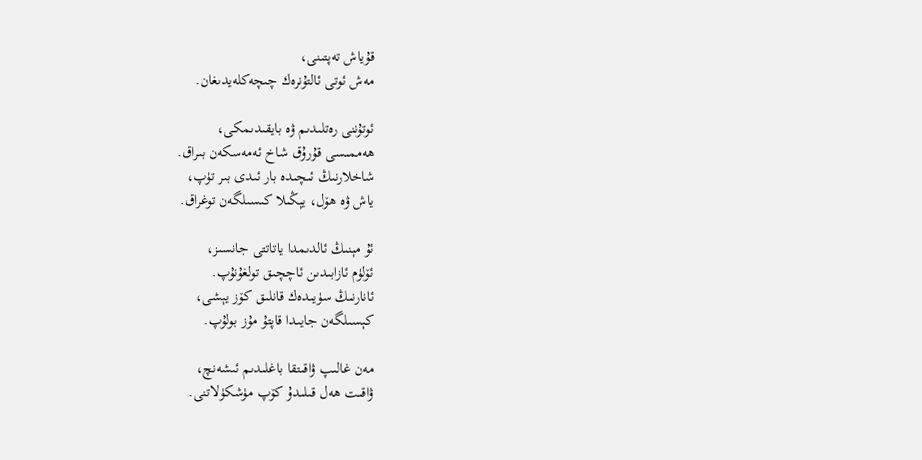قۇياش تەپتىنى،
مەش ئوتى ئالتۇنرەك چىچەكلەيدىغان.

ئوتۇننى رەتلىدىم ۋە بايقىدىمكى،
ھەممىسى قۇرۇق شاخ ئەمەسكەن بىراق.
شاخلارنىڭ ئىچىدە بار ئىدى بىر تۈپ،
ياش ۋە ھۆل، يېڭىلا كىسىلگەن توغراق.

ئۇ مېنىڭ ئالدىمدا ياتاتتى جانسىز،
ئۆلۈم ئازابىدىن ئاچچىق تولغۇنۇپ.
ئانارنىڭ سۈيىدەك قانلىق كۆز يېشى،
كېسىلگەن جايىدا قاپتۇ مۇز بولۇپ.

مەن غالىپ ۋاقىتقا باغلىدىم ئىشەنچ،
ۋاقىت ھەل قىلىدۇ كۆپ مۈشكۈلاتنى.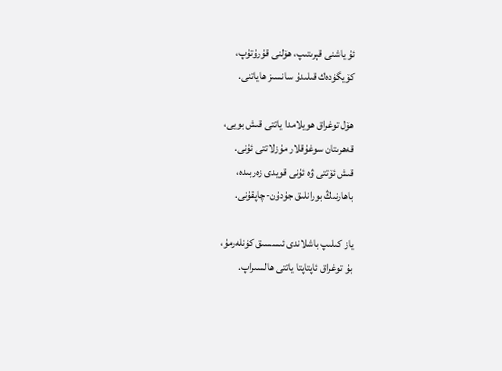ئۇ ياشنى قېرىتىپ، ھۆلنى قۇرۇتۇپ،
كۆيگۈدەك قىلىدۇ سانسىز ھاياتنى.

ھۆل توغراق ھويلامدا ياتتى قىش بويى،
قەھرىتان سوغۇقلار مۇزلاتتى ئۇنى.
قىش ئۆتتى ۋە ئۇنى قويدى زەربىدە،
باھارنىڭ بورانلىق جۇدۇن-چاپقۇنى.

ياز كىلىپ باشلاندى ئىسسىق كۈنلەرمۇ،
بۇ توغراق ئاپتاپتا ياتتى ھالسىراپ.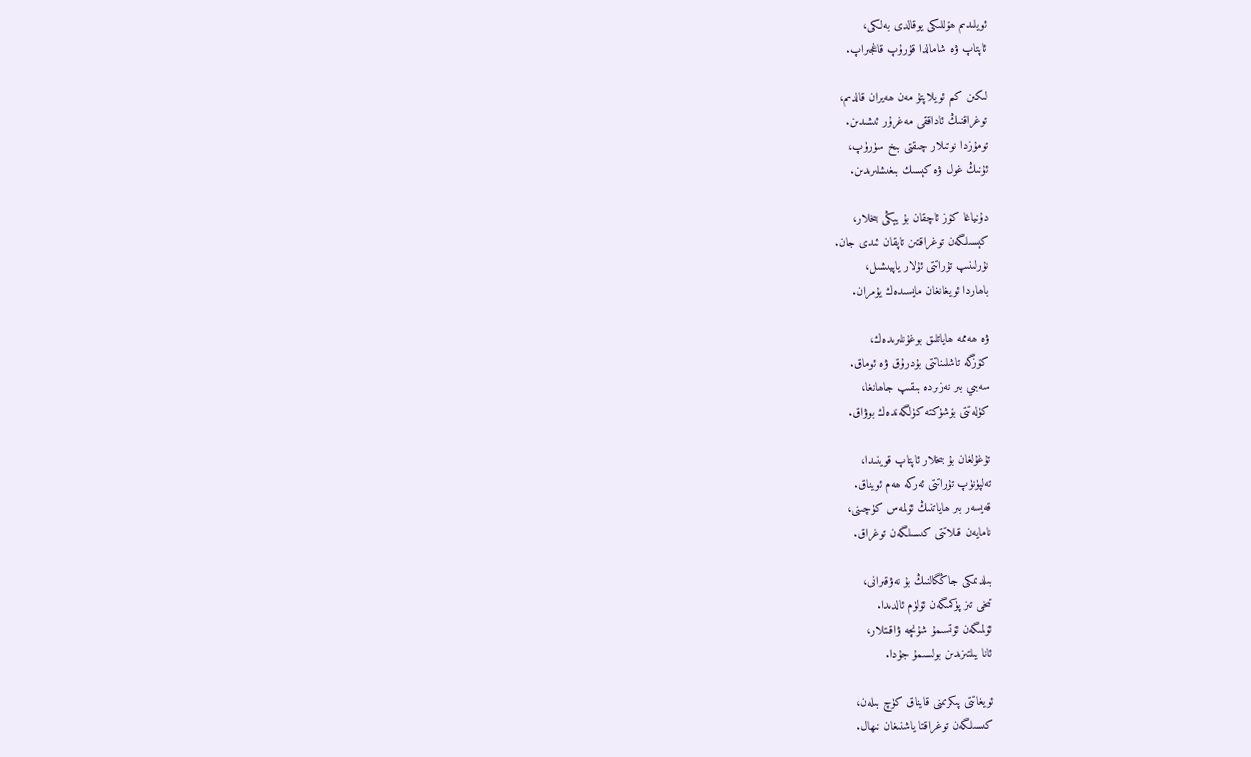ئويلىدىم ھۆللىكى يوقالدى بەلكى،
ئاپتاپ ۋە شامالدا قۇرۇپ قاغجىراپ.

لىكىن كىم ئويلاپتۇ مەن ھەيران قالدىم،
توغراقنىڭ ئاداققى مەغرۇر ئىشىدىن.
تومۇزدا نوتىلار چىقتى بىخ سۈرۈپ،
ئۇنىڭ غول ۋە كېسىك بىغىشلىرىدىن.

دۇنياغا كۆز ئاچقان بۇ يېڭى بىخلار،
كېسىلگەن توغراقتىن تاپقان ئىدى جان.
نۇرلىنىپ تۇراتتى ئۇلار ياپيىشىل،
باھاردا ئويغانغان مايسىدەك يۇمران.

ۋە ھەممە ھاياتلىق بوغۇنلىرىدەك،
كۆزگە تاشلىناتتى بۇدرۇق ۋە ئوماق.
سەبىي بىر نەزىردە بىقىپ جاھانغا،
كۈلەتتى بۆشۈكتە كۈلگەندەك بوۋاق.

تۇغۇلغان بۇ بىخلار ئاپتاپ قوينىدا،
تەلپۈنۈپ تۇراتتى ئەركە ھەم ئويناق.
قەيسەر بىر ھاياتنىڭ ئۆلمەس كۈچىنى،
نامايەن قىلاتتى كىسىلگەن توغراق.

بىلدىمكى جاڭگالنىڭ بۇ نەۋقىرانى،
تىخى تىز پۈكمىگەن ئۆلۈم ئالدىدا.
ئۆلمىگەن ئۆتسىمۇ شۇنچە ۋاقىتلار،
ئانا يىلتىزىدىن بولسىمۇ جۇدا.

ئويغاتتى پىكرىمنى قايناق كۈچ بىلەن،
كىسىلگەن توغراقتا ياشنىغان نىھال.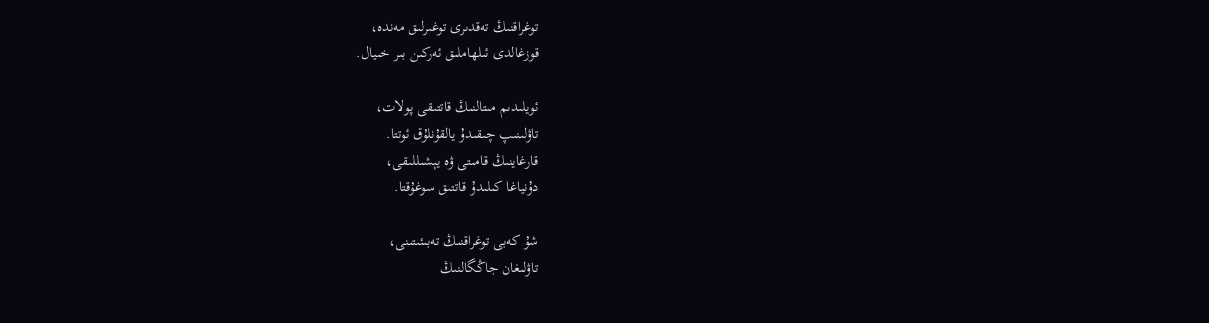توغراقنىڭ تەقدىرى توغىرلىق مەندە،
قوزغالدى ئىلھاملىق ئەركىن بىر خىيال.

ئويلىدىم مىتالنىڭ قاتتىقى پولات،
تاۋلىنىپ چىقىدۇ يالقۇنلۇق ئوتتا.
قارغاينىڭ قامىتى ۋە يېشىللىقى،
دۇنياغا كىلىدۇ قاتتىق سوغۇقتا.

شۇ كەبى توغراقنىڭ تەبىئىتىنى،
تاۋلىغان جاڭگالنىڭ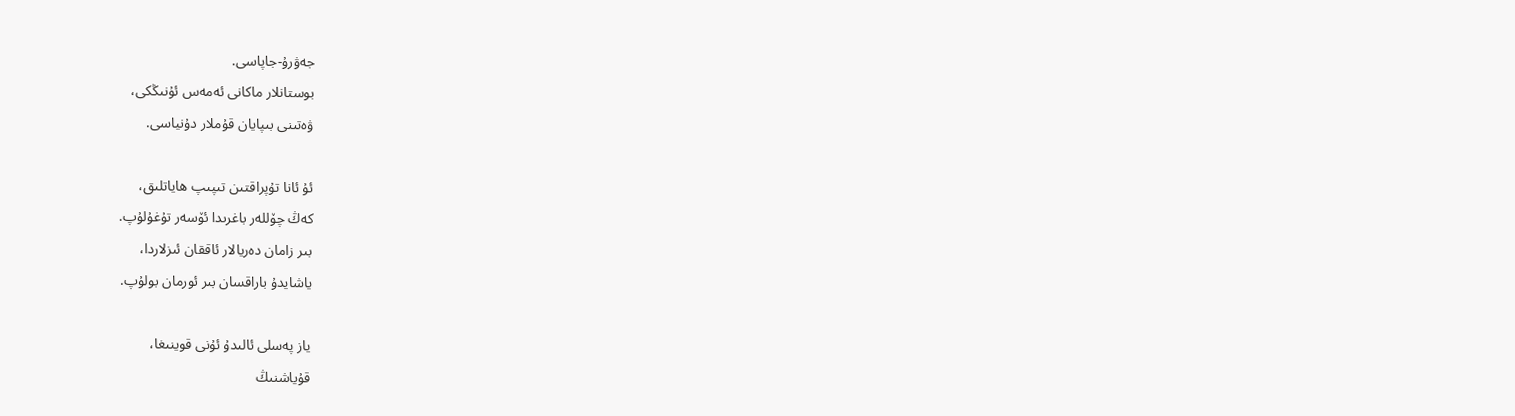جەۋرۇ-جاپاسى.
بوستانلار ماكانى ئەمەس ئۇنىڭكى،
ۋەتىنى بىپايان قۇملار دۇنياسى.

ئۇ ئانا تۇپراقتىن تىپىپ ھاياتلىق،
كەڭ چۆللەر باغرىدا ئۆسەر تۇغۇلۇپ.
بىر زامان دەريالار ئاققان ئىزلاردا،
ياشايدۇ باراقسان بىر ئورمان بولۇپ.

ياز پەسلى ئالىدۇ ئۇنى قوينىغا،
قۇياشنىڭ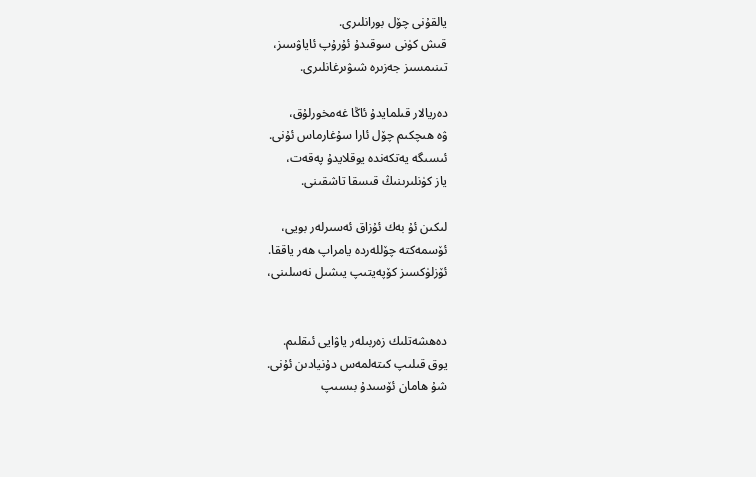يالقۇنى چۆل بورانلىرى.
قىش كۈنى سوقىدۇ ئۇرۇپ ئاياۋسىز،
تىنىمسىز جەزىرە شىۋىرغانلىرى.

دەريالار قىلمايدۇ ئاڭا غەمخورلۇق،
ۋە ھىچكىم چۆل ئارا سۇغارماس ئۇنى.
ئىسىگە يەتكەندە يوقلايدۇ پەقەت،
ياز كۈنلىرىنىڭ قىسقا تاشقىنى.

لىكىن ئۇ بەك ئۇزاق ئەسىرلەر بويى،
ئۆسمەكتە چۆللەردە يامراپ ھەر ياققا.
ئۆزلۈكسىز كۆپەيتىپ يىشىل نەسلىنى،


دەھشەتلىك زەربىلەر ياۋايى ئىقلىم.
يوق قىلىپ كىتەلمەس دۇنيادىن ئۇنى.
شۇ ھامان ئۆسىدۇ بىسىپ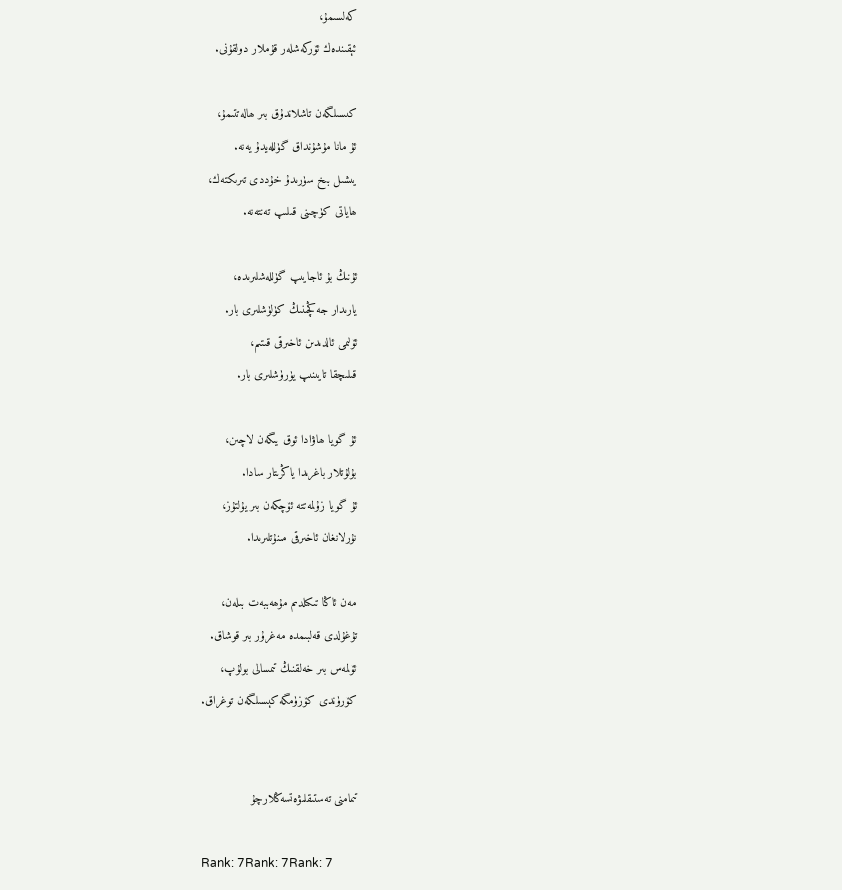كەلسىمۇ،
ئېقىندەك ئۆركەشلەر قۇملار دولقۇنى.

كىسىلگەن تاشلاندۇق بىر ھالەتتىمۇ،
ئۇ مانا مۇشۇنداق گۈللەيدۇ يەنە.
يىشىل بىخ سۈرىدۇ خۇددى تىرىكتەك،
ھاياتى كۈچىنى قىلىپ تەنتەنە.

ئۇنىڭ بۇ ئاجايىپ گۈللەشلىرىدە،
يارىدار جەڭچىنىڭ كۈلۈشلىرى بار.
ئۆلىمى ئالدىدىن ئاخىرقى قىتىم،
قىلىچقا تايىنىپ يۈرۈشلىرى بار.

ئۇ گويا ھاۋادا ئوق يىگەن لاچىن،
بۇلۇتلار باغرىدا ياڭرىتار سادا.
ئۇ گويا زۇلمەتتە ئۆچكەن بىر يۇلتۇز،
نۇرلانغان ئاخىرقى مىنۇتلىرىدا.

مەن ئاڭا تىكىلدىم مۇھەببەت بىلەن،
تۇغۇلدى قەلبىمدە مەغرۇر بىر قوشاق.
ئۆلمەس بىر خەلقنىڭ تىمسالى بولۇپ،
كۆرۈندى كۆزۈمگە كېسىلگەن توغراق.


تىمامنى تەستىقلىۋەتسەڭلارچۇ

Rank: 7Rank: 7Rank: 7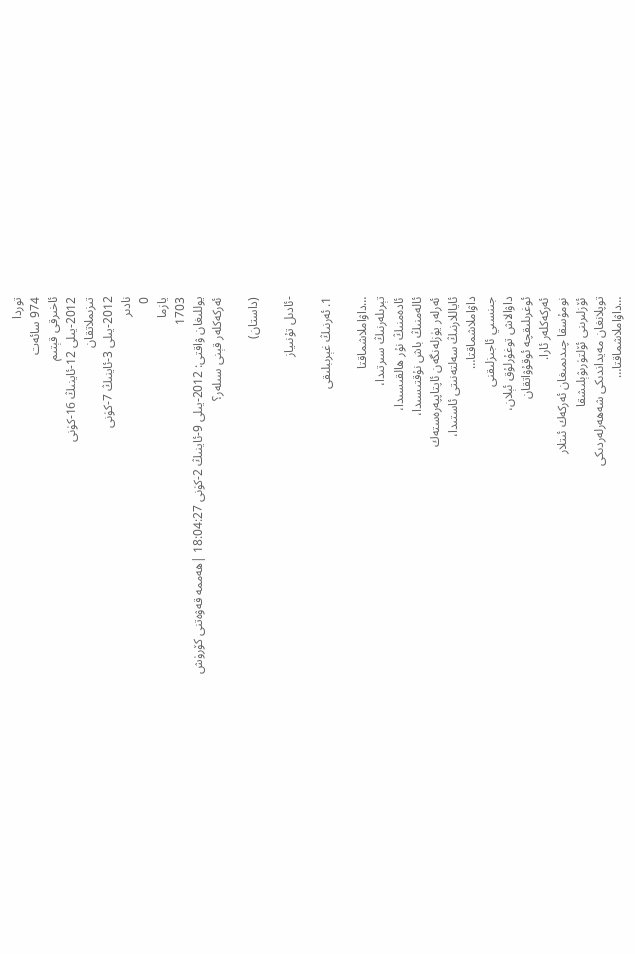توردا
974 سائەت
ئاخىرقى قېتىم
2012-يىلى 12-ئاينىڭ 16-كۈنى
تىزىملاتقان
2012-يىلى 3-ئاينىڭ 7-كۈنى
نادىر
0
يازما
1703
يوللىغان ۋاقتى: 2012-يىلى 9-ئاينىڭ 2-كۈنى 18:04:27 |ھەممە قەۋەتنى كۆرۈش
ئەركەكلەر قېنى سىلەر؟

(داستان)

-ئادىل تۇنىياز

1. ئەرنىڭ غېرىبلىقى

…داۋاملاشماقتا
تېرىلەرنىڭ سىرتىدا،
ئادەمنىڭ نۇر ھالقىسىدا،
ئالەمنىڭ باش نۇقتىسىدا،
ئەرلەر يۈزلەنگەن ئاپتاپپەرەستەك
ئاياللارنىڭ سەلتەنىتى ئاستىدا،
داۋاملاشماقتا…
جىنسىي ئاجىزلىقنى
داۋالاش توغۇرلۇق ئېلان،
ئوغرىلىقچە ئوقۇۋاتقان
ئەركەكلەر ئارا.
نومۇسقا چىدىمىغان ئەركەك ئىتلار
ئۆزلىرىنى ئۆلتۈرىۋېلىشقا
توپلانغان مەيداندىكى شەھەرلەردىكى
…داۋاملاشماقتا…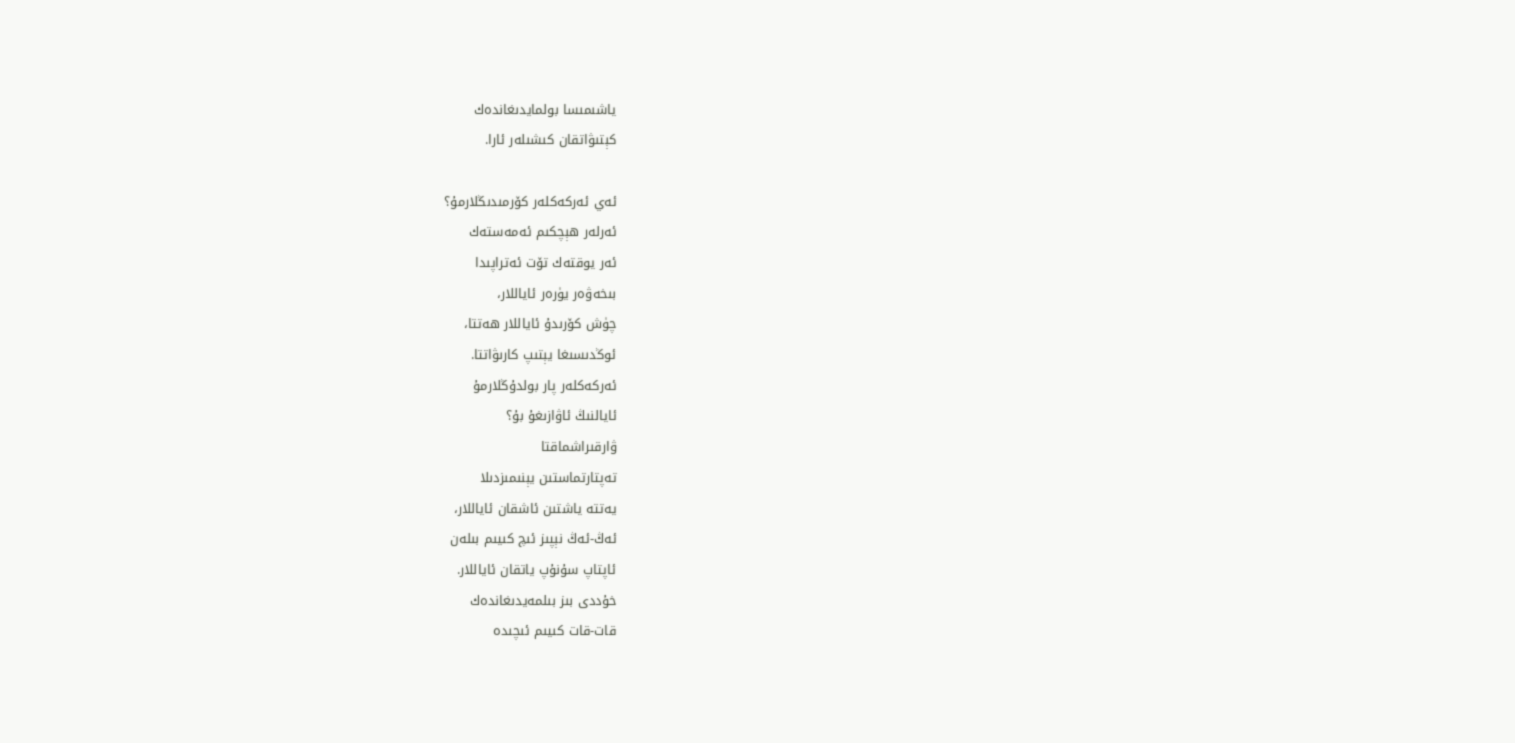ياشىمىسا بولمايدىغاندەك
كېتىۋاتقان كىشىلەر ئارا.

ئەي ئەركەكلەر كۆرمىدىڭلارمۇ؟
ئەرلەر ھېچكىم ئەمەستەك
ئەر يوقتەك تۆت ئەتراپىدا
بىخەۋەر يۈرەر ئاياللار،
چۈش كۆرىدۇ ئاياللار ھەتتا،
ئوڭدىسىغا يېتىپ كارىۋاتتا.
ئەركەكلەر پار بولدۇڭلارمۇ
ئايالنىڭ ئاۋازىغۇ بۇ؟
ۋارقىراشماقتا
تەپتارتماستىن يېنىمىزدىلا
يەتتە ياشتىن ئاشقان ئاياللار،
ئەڭ-ئەڭ نېپىز ئىچ كىيىم بىلەن
ئاپتاپ سۇنۇپ ياتقان ئاياللار.
خۇددى بىز بىلمەيدىغاندەك
قات-قات كىيىم ئىچىدە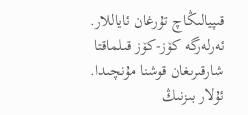قىپيالىڭاچ تۇرغان ئاياللار.
ئەرلەرگە كۆز-كۆز قىلماقتا
شارقىرىغان قوشنا مۇنچىدا.
ئۇلار بىزنىڭ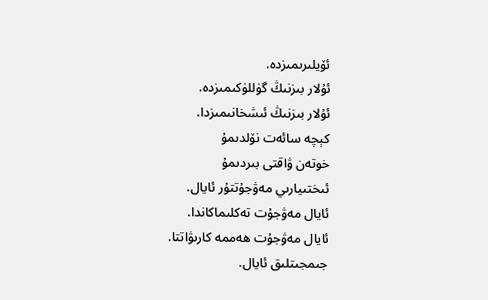ئۆيلىرىمىزدە.
ئۇلار بىزنىڭ گۈللۈكىمىزدە.
ئۇلار بىزنىڭ ئىشخانىمىزدا.
كېچە سائەت نۆلدىمۇ
خوتەن ۋاقتى بىردىمۇ
ئىختىيارىي مەۋجۇتتۇر ئايال.
ئايال مەۋجۇت تەكلىماكاندا.
ئايال مەۋجۇت ھەممە كارىۋاتتا.
جىمجىتلىق ئايال.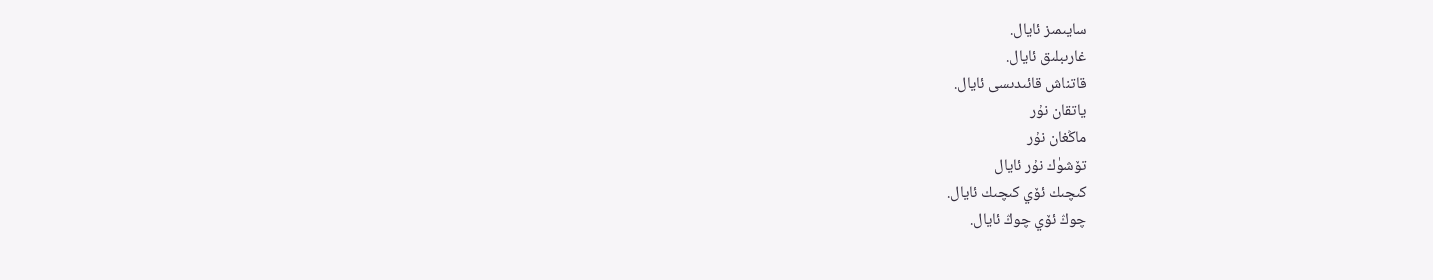سايىمىز ئايال.
غارىبلىق ئايال.
قاتناش قائىدىسى ئايال.
ياتقان نۇر
ماڭغان نۇر
تۆشۈك نۇر ئايال
كىچىك ئۆي كىچىك ئايال.
چوڭ ئۆي چوڭ ئايال.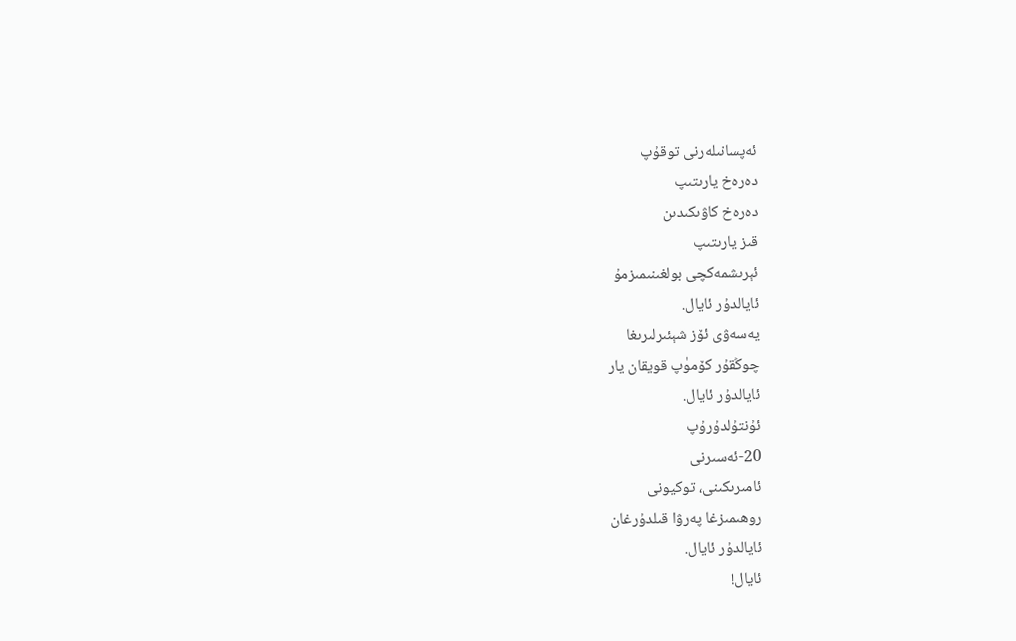ئەپسانىلەرنى توقۇپ
دەرەخ يارىتىپ
دەرەخ كاۋىكىدىن
قىز يارىتىپ
ئېرىشمەكچى بولغىنىمىزمۇ
ئايالدۇر ئايال.
يەسەۋى ئۆز شېئىرلىرىغا
چوڭقۇر كۆمۈپ قويقان يار
ئايالدۇر ئايال.
ئۇنتۇلدۇرۇپ
20-ئەسىرنى
ئامىرىكىنى، توكيونى
روھىمىزغا پەرۋا قىلدۇرغان
ئايالدۇر ئايال.
ئايال!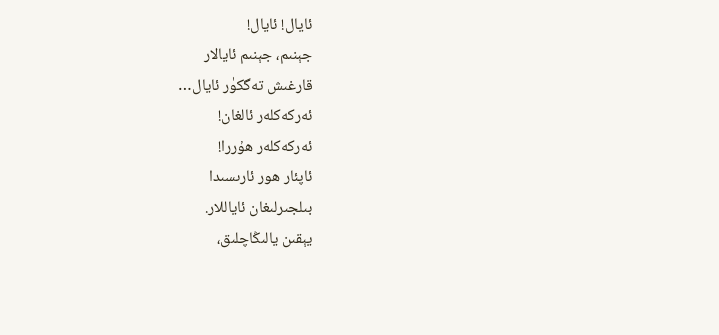ئايال! ئايال!
جېنىم، جېنىم ئايالار
قارغىش تەگكۈر ئايال…
ئەركەكلەر ئالغان!
ئەركەكلەر ھۇررا!
ئاپئار ھور ئارىسىدا
بىلجىرلىغان ئاياللار.
يېقىن يالىڭاچلىق،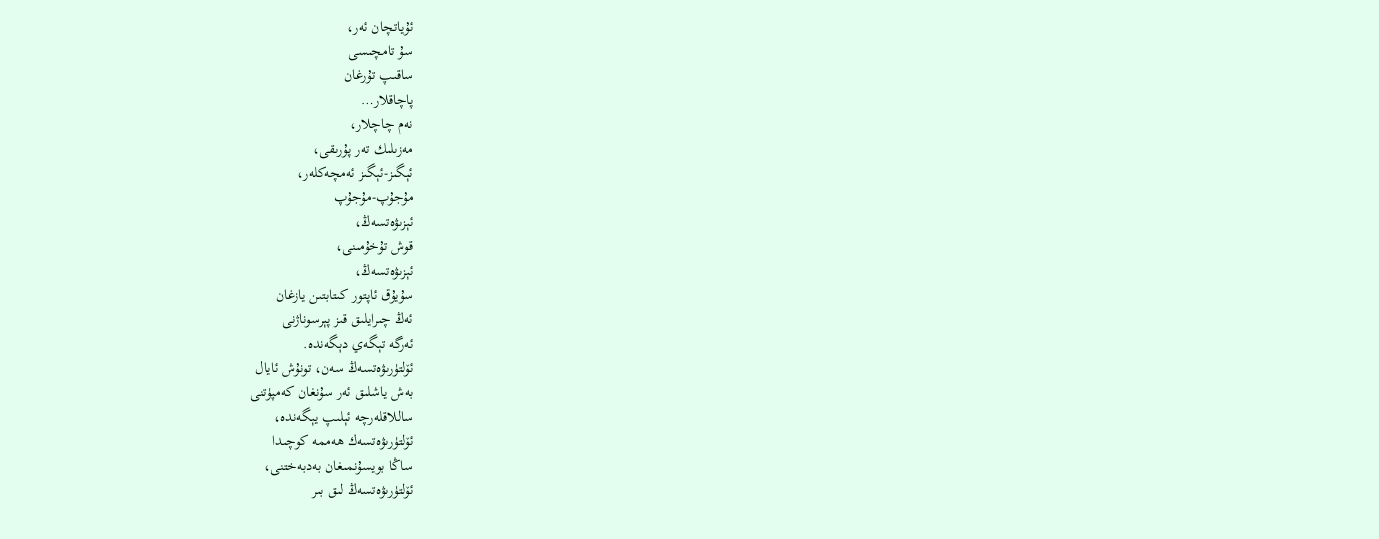ئۇياتچان ئەر،
سۇ تامچىسى
ساقىپ تۇرغان
پاچاقلار…
نەم چاچلار،
مەزىلىك تەر پۇرىقى،
ئېگىز-ئېگىز ئەمچەكلەر،
مۇجۇپ-مۇجۇپ
ئېزىۋەتسەڭ،
قوش تۇخۇمىنى،
ئېزىۋەتسەڭ،
سۇيۇق ئاپتور كىتابتىن يازغان
ئەڭ چىرايلىق قىز پېرسوناژنى
ئەرگە تېگەي دېگەندە.
ئۆلتۈرىۋەتسەڭ سەن، تونۇش ئايال
بەش ياشلىق ئەر سۇنغان كەمپۈتنى
ساللاقلەرچە ئېلىپ يېگەندە،
ئۆلتۈرىۋەتسەك ھەممە كوچىدا
ساڭا بويسۇنمىغان بەدبەختنى،
ئۆلتۈرىۋەتسەڭ لىق بىر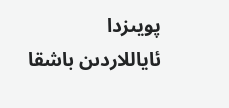پويىزدا
ئاياللاردىن باشقا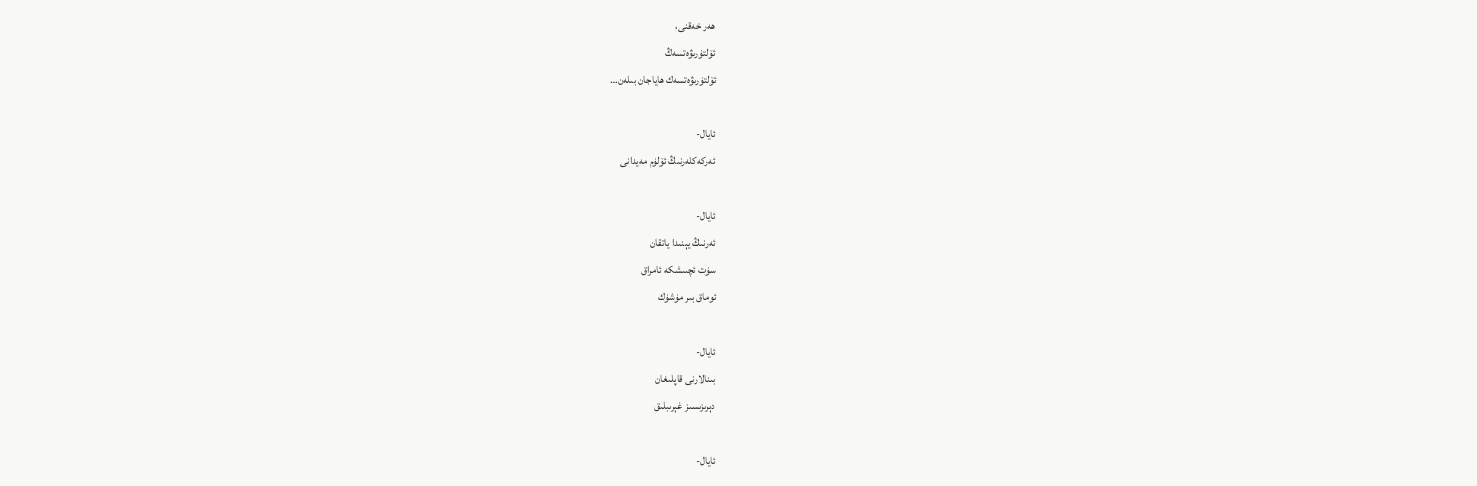ھەر خەقنى،
ئۆلتۈرىۋەتسەڭ
ئۆلتۈرىۋەتسەك ھاياجان بىلەن…

ئايال-
ئەركەكلەرنىڭ ئۆلۈم مەيدانى

ئايال-
ئەرنىڭ يېنىدا ياتقان
سۈت ئچىىشكە ئامراق
ئوماق بىر مۈشۈك

ئايال-
بىنالارنى قاپلىغان
دېرىزىسىز غېرىبلىق

ئايال-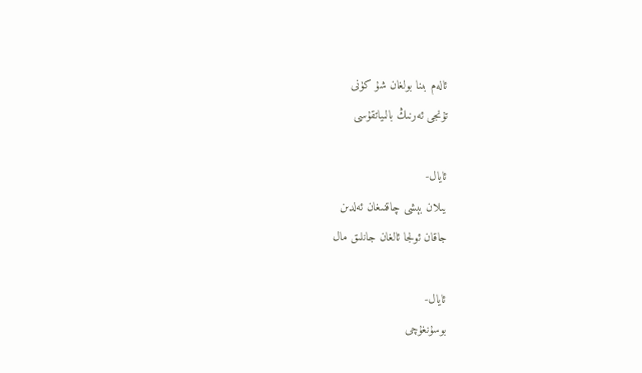ئالەم بىنا بولغان شۇ كۈنى
تۇنجى ئەرنىڭ بالىياتقۇسى

ئايال-
يىلان بېشى چاقنىغان ئەلدىن
جاقان ئولجا ئالغان جانلىق مال

ئايال-
بوسۇنغۇچى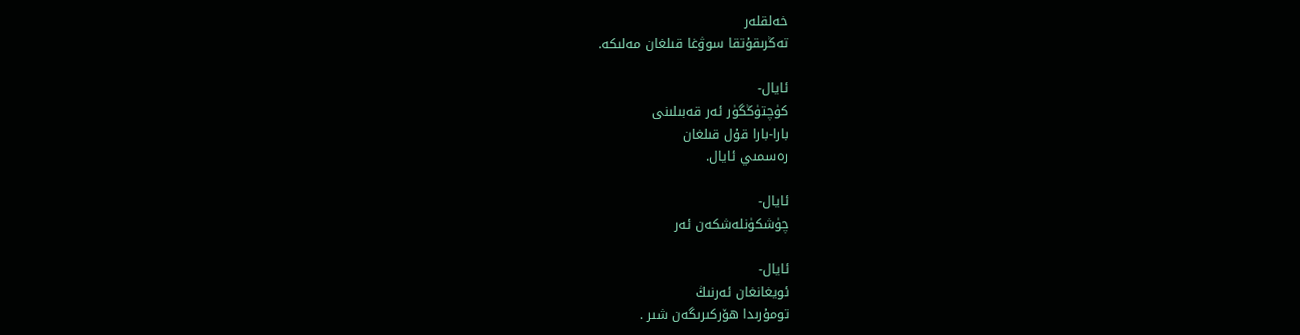خەلقلەر
تەڭرىقۇتقا سوۋغا قىلغان مەلىكە.

ئايال-
كۈچتۈڭگۈر ئەر قەبىلىنى
بارا-بارا قۇل قىلغان
رەسمىي ئايال.

ئايال-
چۈشكۈنلەشكەن ئەر

ئايال-
ئويغانغان ئەرنىڭ
تومۇرىدا ھۆركىرىگەن شىر .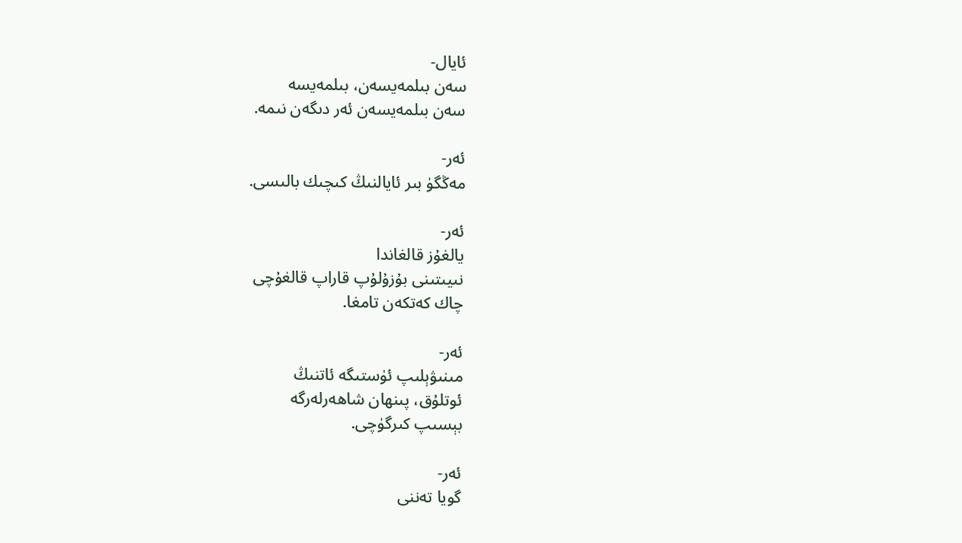ئايال-
سەن بىلمەيسەن، بىلمەيسە
سەن بىلمەيسەن ئەر دىگەن نىمە.

ئەر-
مەڭگۈ بىر ئايالنىڭ كىچىك بالىسى.

ئەر-
يالغۇز قالغاندا
نىيىتىنى بۇزۇلۇپ قاراپ قالغۇچى
چاك كەتكەن تامغا.

ئەر-
مىنىۋېلىپ ئۈستىگە ئاتنىڭ
ئوتلۇق، پىنھان شاھەرلەرگە
بېسىپ كىرگۈچى.

ئەر-
گويا تەننى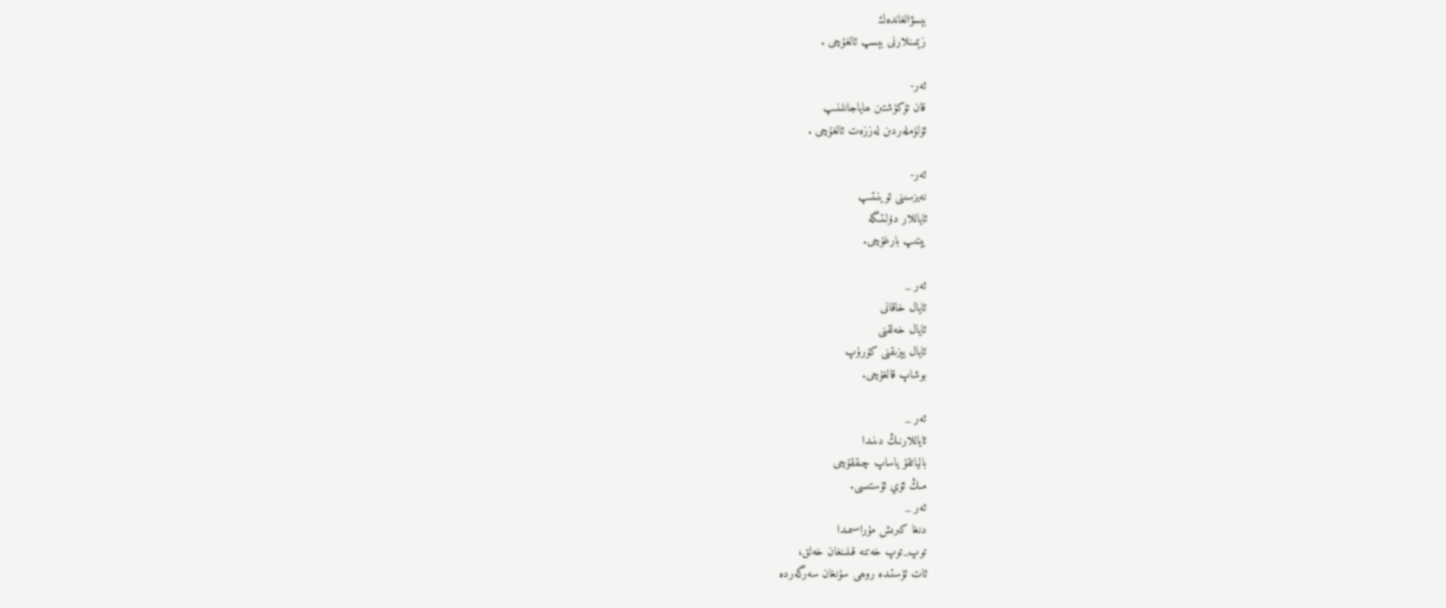بېسۋالغاندەك
زېمىنلارنى بېسپ ئالغۇچى .

ئەر-
قان تۆكۈشتىن ھاياجانلىنىپ
ئۆلۈملەردىن لەززەت ئالغۇچى .

ئەر-
نەيزسىنى ئوينىتىپ
ئاياللار دۆلىتىگە
يېتىپ بارغۇچى.

ئەر _
ئايال خاقانى
ئايال خەلقنى
ئايال يېزىقنى كۆرۈپ
بوشاپ قالغۇچى.

ئەر _
ئاياللارنىڭ دىنىدا
بالياتقۇ ياساپ چىققۇچى
مىڭ ئۆي ئۇستىسى.
ئەر _
دنغا كىرىش مۇراسىمىدا
توپ_توپ خەتنە قىلىنغان خەلق،
ئات ئۈستىدە روھى سۇنغان سەرگەردە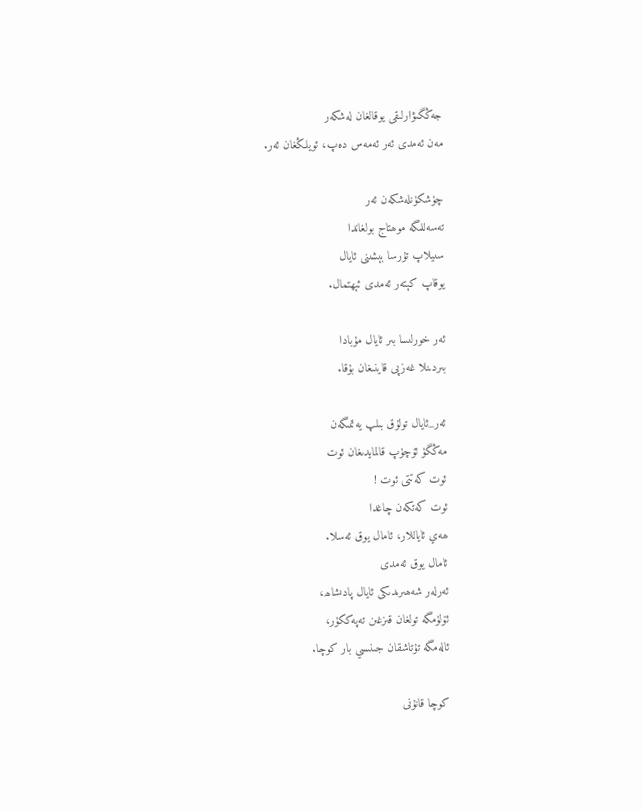جەڭگىۋارلىقى يوقالغان لەشكەر
مەن ئەمدى ئەر ئەمەس دەپ، ئويلڭغان ئەر.

چۈشكۈنلەشكەن ئەر
تەسەللىگە موھتاج بولغاندا
سىيلاپ تۇرسا بېشىنى ئايال
يوقاپ كېتەر ئەمدى ئېھتمال.

ئەر خورلىسا بىر ئايال مۇبادا
بىردىنلا غەزپى قاينىغان بۇقا.

ئەر_ئايال تولۇق بىلپ يەتمىگەن
مەڭگۈ ئۆچۈپ قالمايدىغان ئوت
ئوت كەتتى ئوت !
ئوت كەتكەن چاغدا
ھەي ئاياللار، ئامال يوق ئەسلا.
ئامال يوق ئەمدى
ئەرلەر شەھىرىدىكى ئايال پادىشاھ،
ئۆلۈمگە تولغان قىزغىن تەپەككۈر،
ئالەمگە تۇتاشقان جىنسىي بار كوچا.

كوچا قانۇنى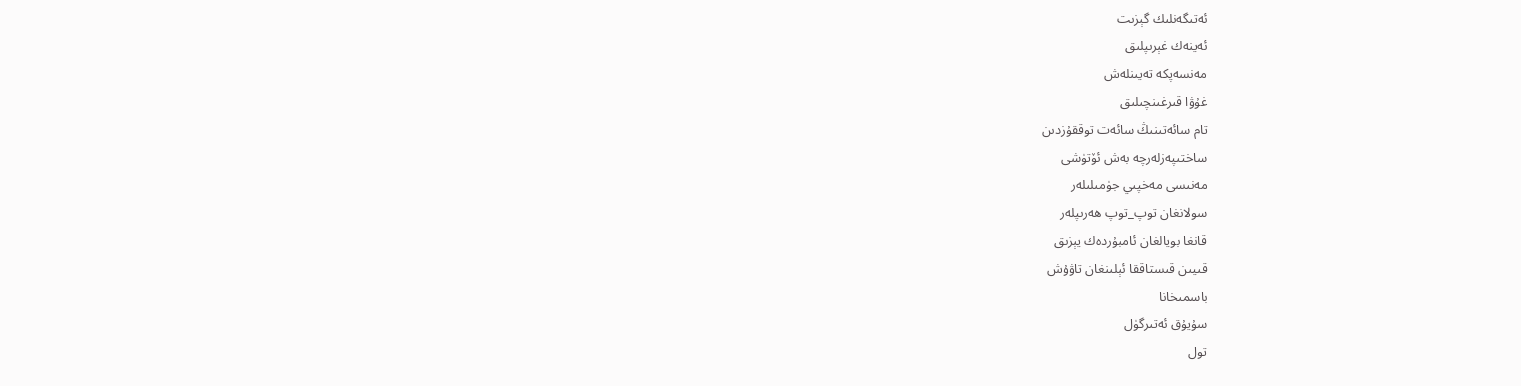ئەتىگەنلىك گېزىت
ئەينەك غېرىپلىق
مەنسەپكە تەيىنلەش
غۇۋا قىرغىنچىلىق
تام سائەتىنىڭ سائەت توققۇزدىن
ساختىپەزلەرچە بەش ئۆتۈشى
مەنىسى مەخپىي جۈمىلىلەر
سولانغان توپ_توپ ھەرىپلەر
قانغا بويالغان ئامبۇردەك يېزىق
قىيىن قىستاققا ئېلىنغان تاۋۇش
باسمىخانا
سۇيۇق ئەتىرگۈل
تول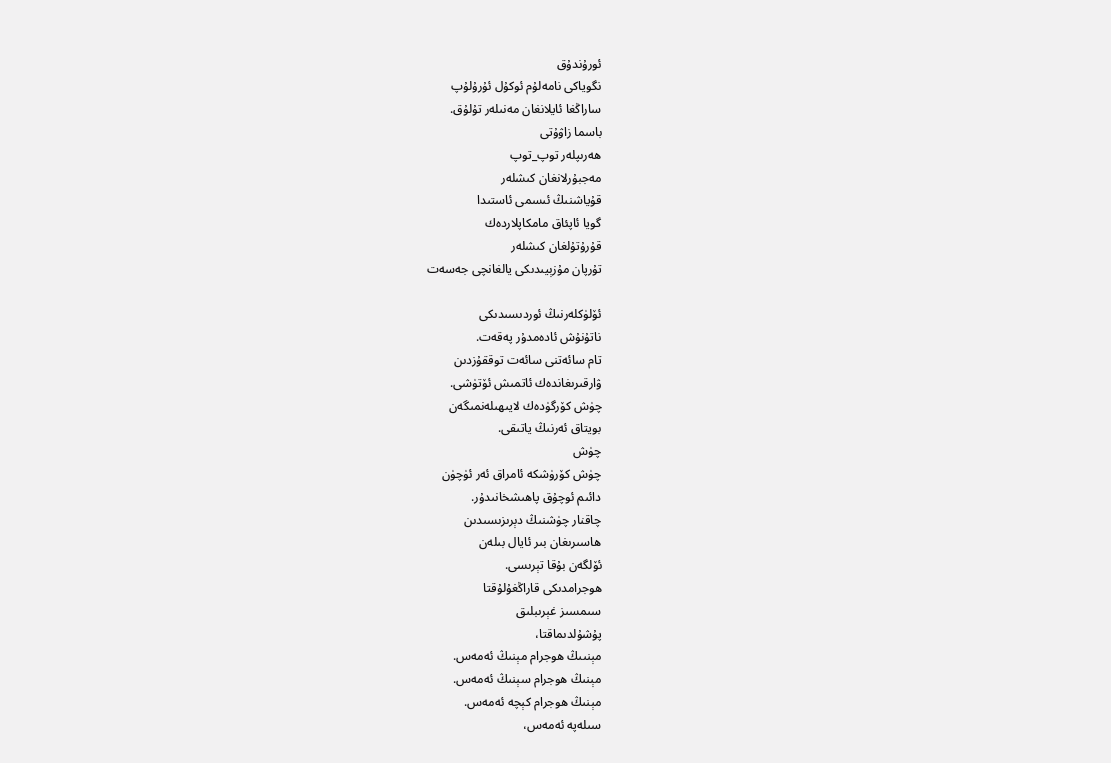ئورۇندۇق
نگوياكى نامەلۇم ئوكۇل ئۇرۇلۇپ
ساراڭغا ئايلانغان مەنىلەر تۇلۇق.
باسما زاۋۇتى
ھەرىپلەر توپ_توپ
مەجبۇرلانغان كىشلەر
قۇياشنىڭ ئىسمى ئاستىدا
گويا ئاپئاق مامكاپلاردەك
قۇرۇتۇلغان كىشلەر
تۇرپان مۇزېيىدىكى يالغانچى جەسەت

ئۆلۈكلەرنىڭ ئوردىسىدىكى
ناتۇنۇش ئادەمدۇر پەقەت.
تام سائەتنى سائەت توققۇزدىن
ۋارقىرىغاندەك ئاتمىش ئۆتۈشى.
چۈش كۆرگۈدەك لايىھىلەنمىگەن
بويتاق ئەرنىڭ ياتىقى.
چۈش
چۈش كۆرۈشكە ئامراق ئەر ئۈچۈن
دائىم ئوچۇق پاھىشخانىدۇر.
چاقنار چۈشنىڭ دېرىزىسىدىن
ھاسىرىغان بىر ئايال بىلەن
ئۆلگەن بۇقا تېرىسى.
ھوجرامدىكى قاراڭغۇلۇقتا
سىمسىز غېرىبلىق
پۇشۇلدىماقتا،
مېنىىڭ ھوجرام مېنىڭ ئەمەس.
مېنىڭ ھوجرام سېنىڭ ئەمەس.
مېنىڭ ھوجرام كېچە ئەمەس.
سىلەپە ئەمەس،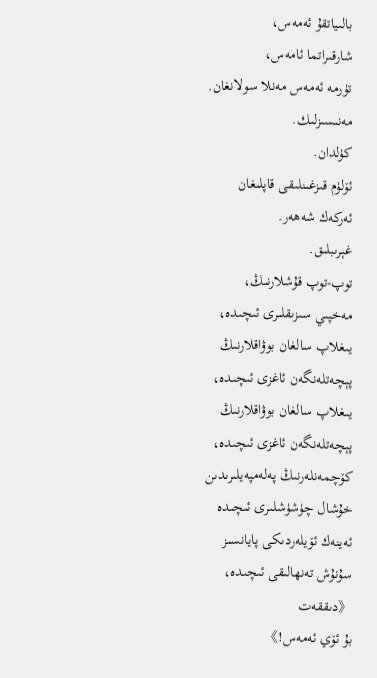بالىياتقۇ ئەمەس،
شارقىراتما ئامەس،
تۈرمە ئەمەس مەنلا سولانغان.
مەنىسىزلىك.
كۈلدان.
ئۆلۈم قىزغىنلىقى قاپلىغان
ئەركەك شەھەر.
غېرىبلىق.
توپ-توپ قۇشلارنىڭ،
مەخپىي سىزىقلىرى ئىچىدە،
يىغلاپ سالغان بوۋاقلارنىڭ
پېچەتلەنگەن ئاغزى ئىچىدە،
يىغلاپ سالغان بوۋاقلارنىڭ
پېچەتلەنگەن ئاغزى ئىچىدە،
كۆچمەنلەرنىڭ پەلەمپەيلىرىدىن
خۇشال چۈشۈشلىرى ئىچىدە
ئەينەك ئۆيلەردىكى پايانسىز
سۇنۇش تەنھالىقى ئىچىدە،
《دىققەت
بۇ ئۆي ئەمەس!》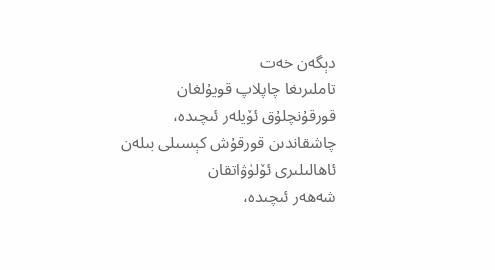دېگەن خەت
تاملىرىغا چاپلاپ قويۇلغان
قورقۇنچلۇق ئۆيلەر ئىچىدە،
چاشقاندىن قورقۇش كېسىلى بىلەن
ئاھالىلىرى ئۆلۈۋاتقان
شەھەر ئىچىدە،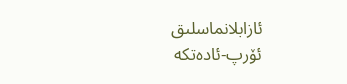ئازابلانماسلىق
ئۆرپ-ئادەتكە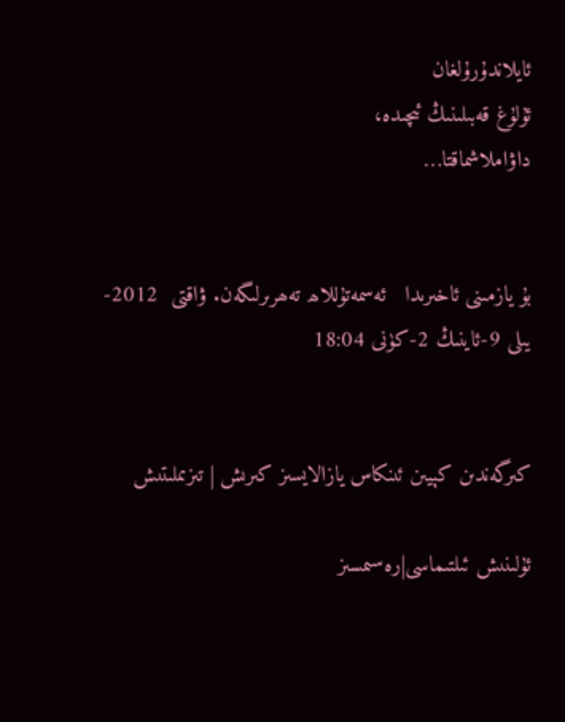ئايلاندۇرۇلغان
ئۇلۇغ قەبىلىنىڭ ئىچىدە،
داۋاملاشماقتا…


بۇ يازمىنى ئاخىرىدا   ئەسمەتۇللاھ تەھرىرلىگەن. ۋاقتى  2012-يىلى 9-ئاينىڭ 2-كۈنى 18:04


كىرگەندىن كېيىن ئىنكاس يازالايسىز كىرىش | تىزىملىتىش

ئۇلىنىش ئىلتىماسى|رەسىمسىز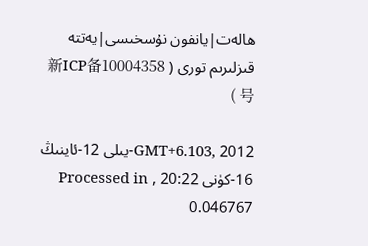ھالەت|يانفون نۇسخىسى|يەتتە قىزلىرىم تورى ( 新ICP备10004358号 )

GMT+6.103, 2012-يىلى 12-ئاينىڭ 16-كۈنى 20:22 , Processed in 0.046767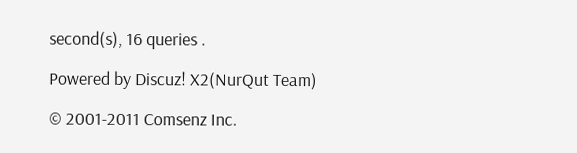second(s), 16 queries .

Powered by Discuz! X2(NurQut Team)

© 2001-2011 Comsenz Inc.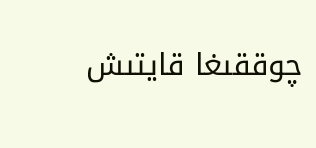چوققىغا قايتىش